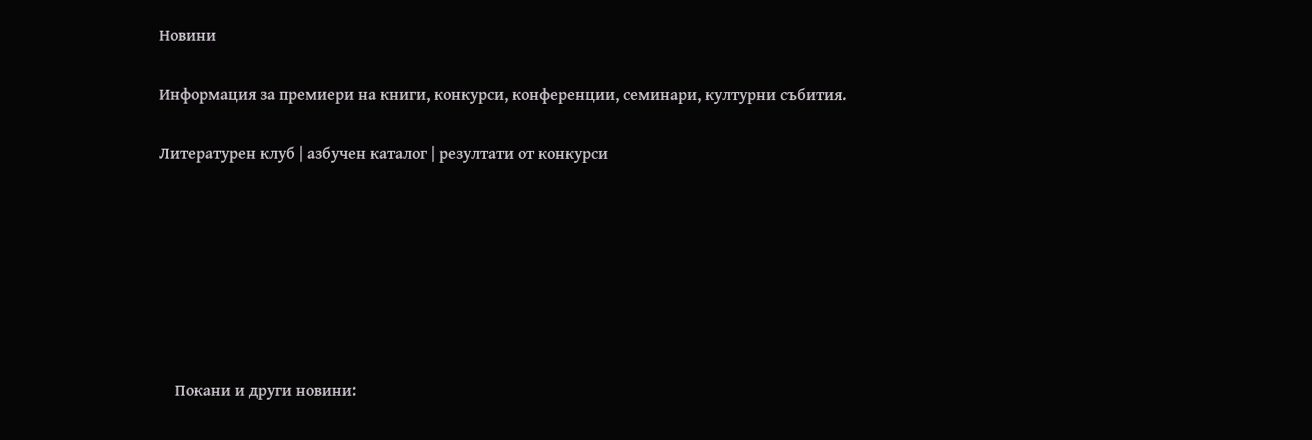Новини

Информация за премиери на книги, конкурси, конференции, семинари, културни събития.

Литературен клуб | азбучен каталог | резултати от конкурси







    Покани и други новини: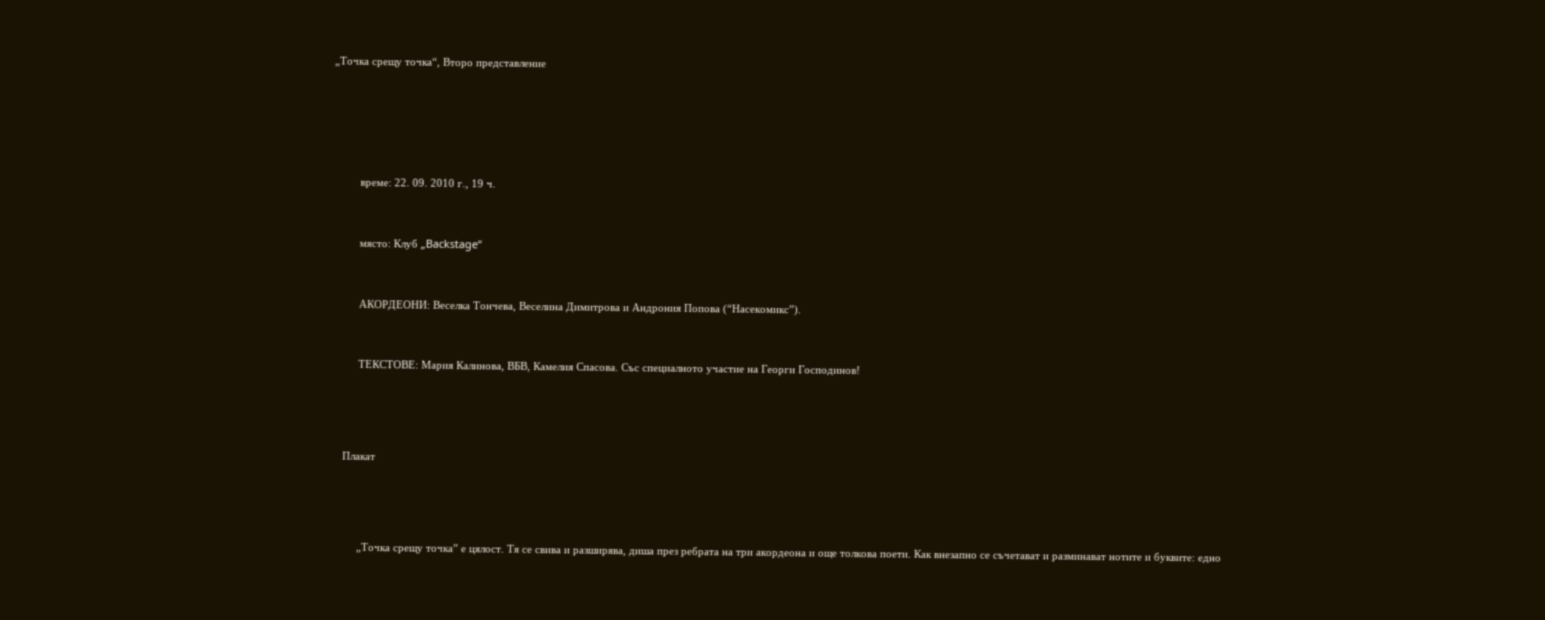„Точка срещу точка“, Второ представление







         време: 22. 09. 2010 г., 19 ч.



         място: Клуб „Backstage“



         АКОРДЕОНИ: Веселка Тончева, Веселина Димитрова и Андрония Попова (“Насекомикс”).



         ТЕКСТОВЕ: Мария Калинова, ВБВ, Камелия Спасова. Със специалното участие на Георги Господинов!





    Плакат





         „Точка срещу точка” е цялост. Тя се свива и разширява, диша през ребрата на три акордеона и още толкова поети. Как внезапно се съчетават и разминават нотите и буквите: едно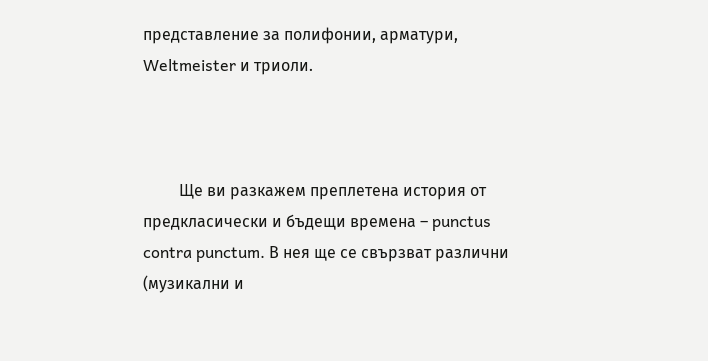представление за полифонии, арматури, Weltmeister и триоли.



         Ще ви разкажем преплетена история от предкласически и бъдещи времена – punctus contra punctum. В нея ще се свързват различни (музикални и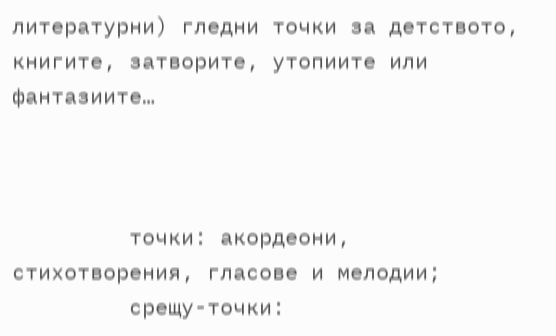литературни) гледни точки за детството, книгите, затворите, утопиите или фантазиите…



         точки: акордеони, стихотворения, гласове и мелодии;
         срещу-точки: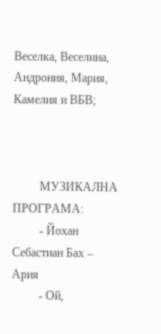Веселка, Веселина, Андрония, Мария, Камелия и ВБВ;



         МУЗИКАЛНА ПРОГРАМА:
         - Йохан Себастиан Бах – Ария
         - Ой,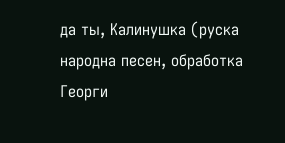да ты, Калинушка (руска народна песен, обработка Георги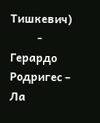Тишкевич)
         - Герардо Родригес – Ла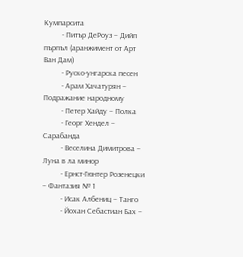Кумпарсита
         - Питър ДеРоуз – Дийп пърпъл (аранжимент от Арт Ван Дам)
         - Руско-унгарска песен
         - Арам Хачатурян – Подражание народному
         - Петер Хайду – Полка
         - Георг Хендел – Сарабанда
         - Веселина Димитрова – Луна в ла минор
         - Ернст-Гюнтер Розенецки – Фантазия № 1
         - Исак Албениц – Танго
         - Йохан Себастиан Бах –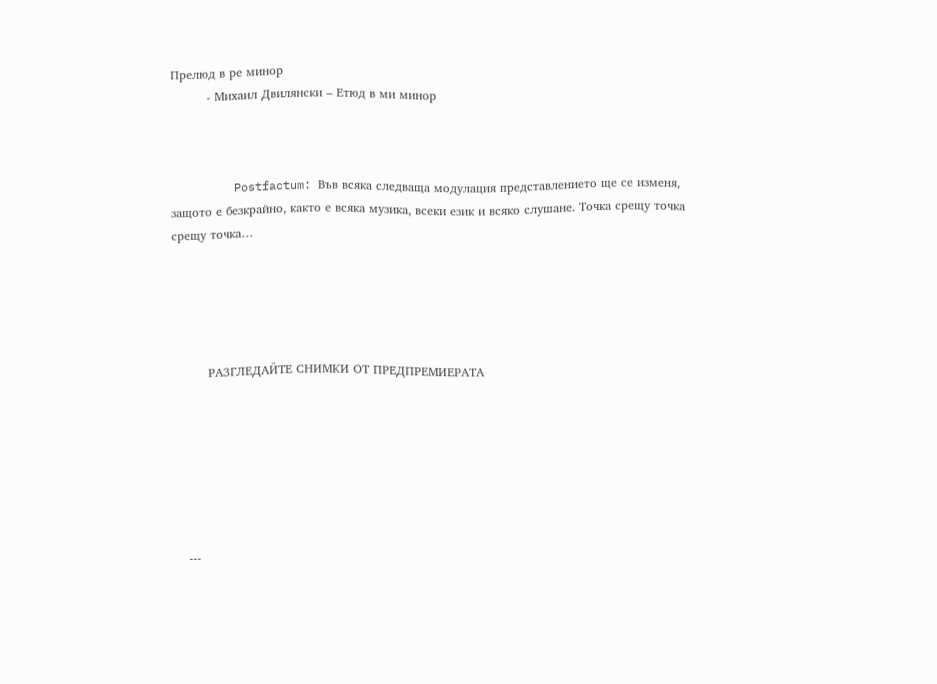Прелюд в ре минор
         - Михаил Двилянски – Етюд в ми минор



         Postfactum: Във всяка следваща модулация представлението ще се изменя, защото е безкрайно, както е всяка музика, всеки език и всяко слушане. Точка срещу точка срещу точка…





         РАЗГЛЕДАЙТЕ СНИМКИ ОТ ПРЕДПРЕМИЕРАТА







    ---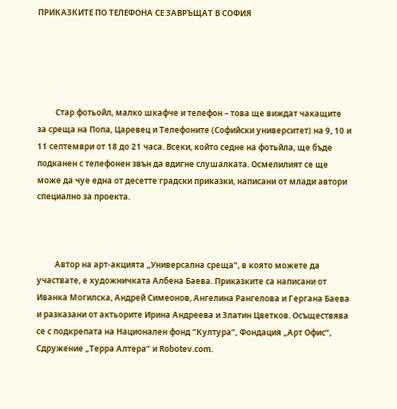ПРИКАЗКИТЕ ПО ТЕЛЕФОНА СЕ ЗАВРЪЩАТ В СОФИЯ





         Стар фотьойл, малко шкафче и телефон – това ще виждат чакащите за среща на Попа, Царевец и Телефоните (Софийски университет) на 9, 10 и 11 септември от 18 до 21 часа. Всеки, който седне на фотьйла, ще бъде подканен с телефонен звън да вдигне слушалката. Осмелилият се ще може да чуе една от десетте градски приказки, написани от млади автори специално за проекта.



         Автор на арт-акцията „Универсална среща”, в която можете да участвате, е художничката Албена Баева. Приказките са написани от Иванка Могилска, Андрей Симеонов, Ангелина Рангелова и Гергана Баева и разказани от актьорите Ирина Андреева и Златин Цветков. Осъществява се с подкрепата на Национален фонд “Култура”, Фондация „Арт Офис”, Сдружение „Терра Алтера” и Robotev.com.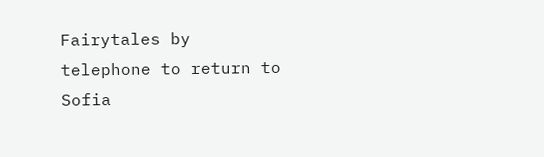Fairytales by telephone to return to Sofia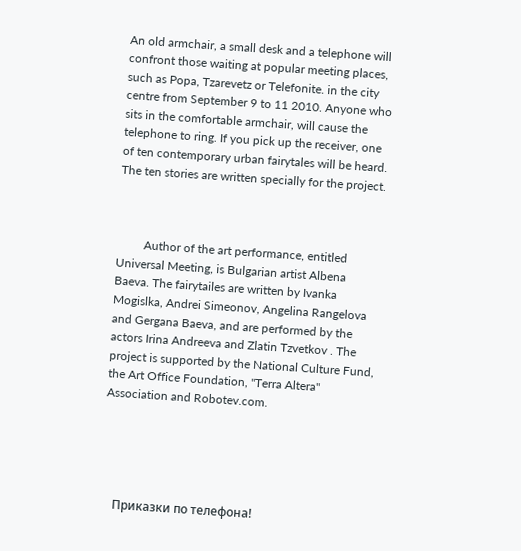An old armchair, a small desk and a telephone will confront those waiting at popular meeting places, such as Popa, Tzarevetz or Telefonite. in the city centre from September 9 to 11 2010. Anyone who sits in the comfortable armchair, will cause the telephone to ring. If you pick up the receiver, one of ten contemporary urban fairytales will be heard. The ten stories are written specially for the project.



         Author of the art performance, entitled Universal Meeting, is Bulgarian artist Albena Baeva. The fairytailes are written by Ivanka Mogislka, Andrei Simeonov, Angelina Rangelova and Gergana Baeva, and are performed by the actors Irina Andreeva and Zlatin Tzvetkov . The project is supported by the National Culture Fund, the Art Office Foundation, "Terra Altera" Association and Robotev.com.





    Приказки по телефона!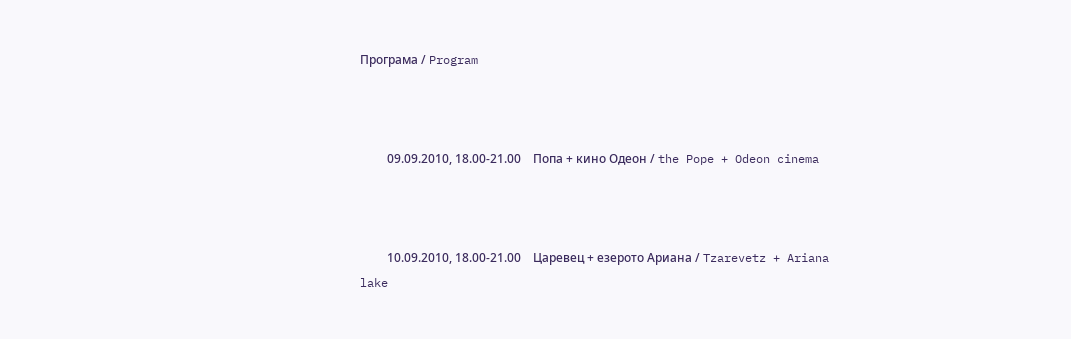Програма / Program



         09.09.2010, 18.00-21.00    Попа + кино Одеон / the Pope + Odeon cinema



         10.09.2010, 18.00-21.00    Царевец + езерото Ариана / Tzarevetz + Ariana lake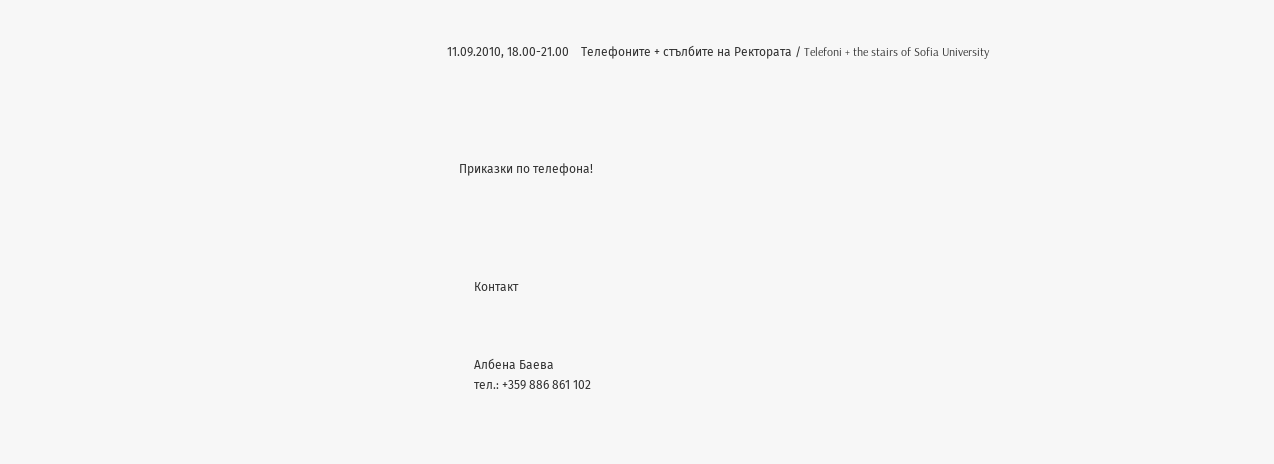11.09.2010, 18.00-21.00    Телефоните + стълбите на Ректората / Telefoni + the stairs of Sofia University





    Приказки по телефона!





         Контакт



         Албена Баева
         тел.: +359 886 861 102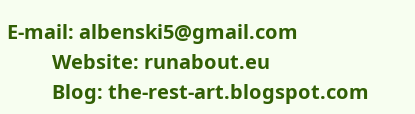E-mail: albenski5@gmail.com
         Website: runabout.eu
         Blog: the-rest-art.blogspot.com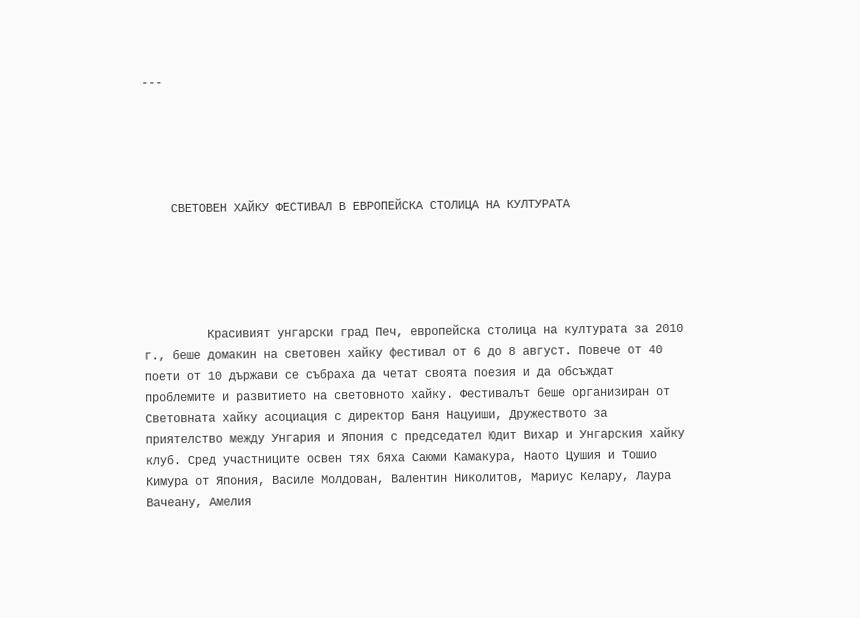---





    СВЕТОВЕН ХАЙКУ ФЕСТИВАЛ В ЕВРОПЕЙСКА СТОЛИЦА НА КУЛТУРАТА





         Красивият унгарски град Печ, европейска столица на културата за 2010 г., беше домакин на световен хайку фестивал от 6 до 8 август. Повече от 40 поети от 10 държави се събраха да четат своята поезия и да обсъждат проблемите и развитието на световното хайку. Фестивалът беше организиран от Световната хайку асоциация с директор Баня Нацуиши, Дружеството за приятелство между Унгария и Япония с председател Юдит Вихар и Унгарския хайку клуб. Сред участниците освен тях бяха Саюми Камакура, Наото Цушия и Тошио Кимура от Япония, Василе Молдован, Валентин Николитов, Мариус Келару, Лаура Вачеану, Амелия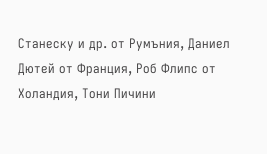Станеску и др. от Румъния, Даниел Дютей от Франция, Роб Флипс от Холандия, Тони Пичини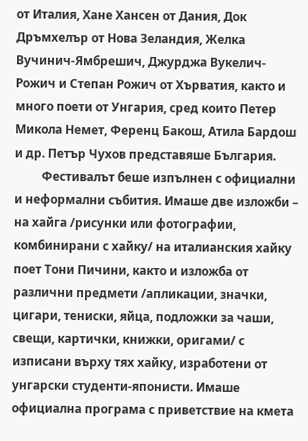от Италия, Хане Хансен от Дания, Док Дръмхелър от Нова Зеландия, Желка Вучинич-Ямбрешич, Джурджа Вукелич-Рожич и Степан Рожич от Хърватия, както и много поети от Унгария, сред които Петер Микола Немет, Ференц Бакош, Атила Бардош и др. Петър Чухов представяше България.
         Фестивалът беше изпълнен с официални и неформални събития. Имаше две изложби – на хайга /рисунки или фотографии, комбинирани с хайку/ на италианския хайку поет Тони Пичини, както и изложба от различни предмети /апликации, значки, цигари, тениски, яйца, подложки за чаши, свещи, картички, книжки, оригами/ с изписани върху тях хайку, изработени от унгарски студенти-японисти. Имаше официална програма с приветствие на кмета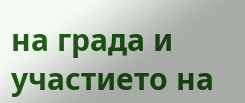на града и участието на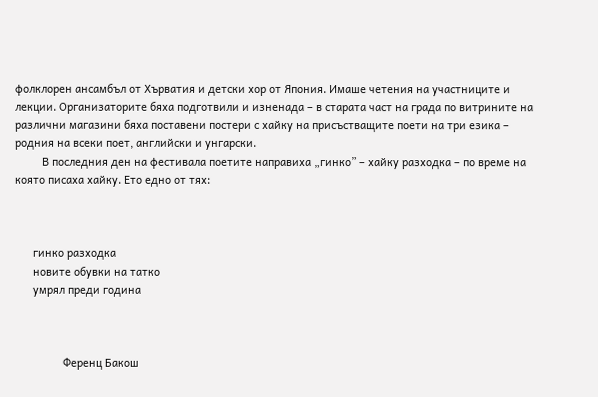фолклорен ансамбъл от Хърватия и детски хор от Япония. Имаше четения на участниците и лекции. Организаторите бяха подготвили и изненада – в старата част на града по витрините на различни магазини бяха поставени постери с хайку на присъстващите поети на три езика – родния на всеки поет, английски и унгарски.
         В последния ден на фестивала поетите направиха „гинко” – хайку разходка – по време на която писаха хайку. Ето едно от тях:



      гинко разходка
      новите обувки на татко
      умрял преди година



                Ференц Бакош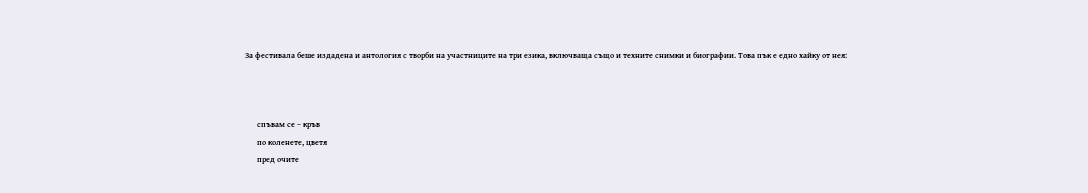За фестивала беше издадена и антология с творби на участниците на три езика, включваща също и техните снимки и биографии. Това пък е едно хайку от нея:



      спъвам се – кръв
      по коленете, цветя
      пред очите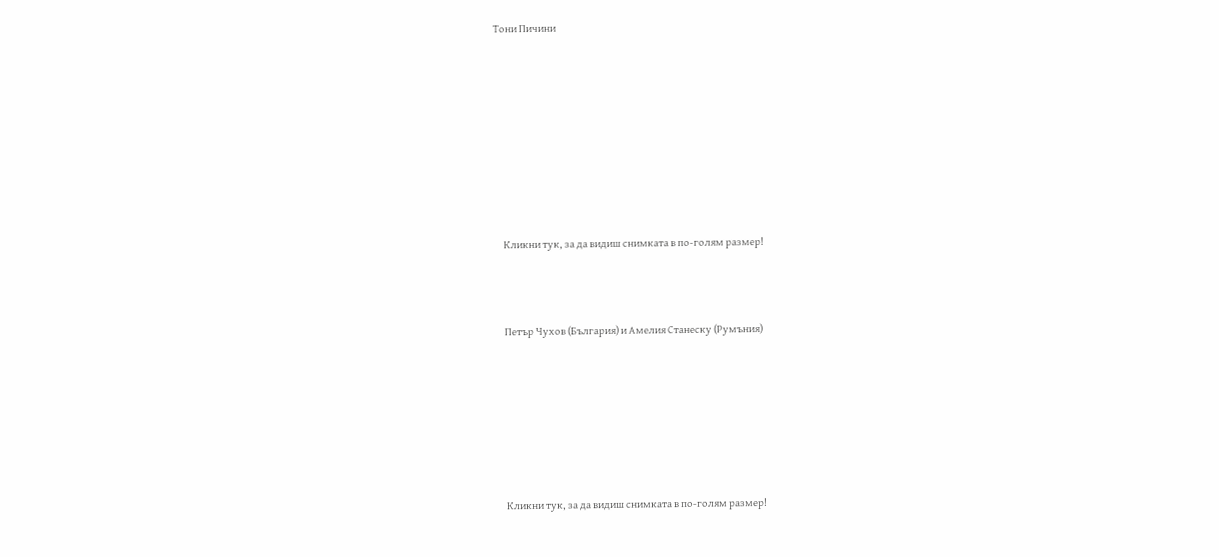Тони Пичини









    Кликни тук, за да видиш снимката в по-голям размер!



    Петър Чухов (България) и Амелия Станеску (Румъния)







    Кликни тук, за да видиш снимката в по-голям размер!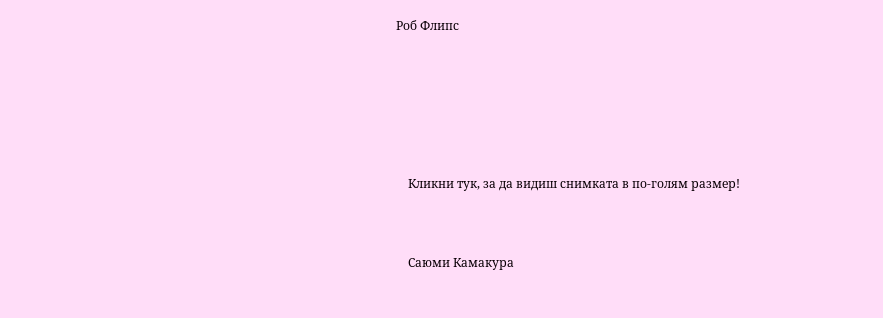Роб Флипс







    Кликни тук, за да видиш снимката в по-голям размер!



    Саюми Камакура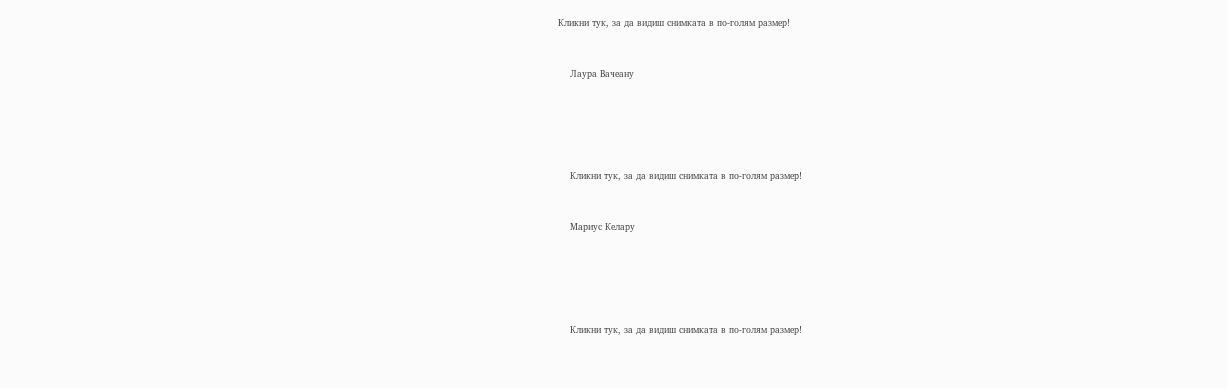Кликни тук, за да видиш снимката в по-голям размер!



    Лаура Вачеану







    Кликни тук, за да видиш снимката в по-голям размер!



    Мариус Келару







    Кликни тук, за да видиш снимката в по-голям размер!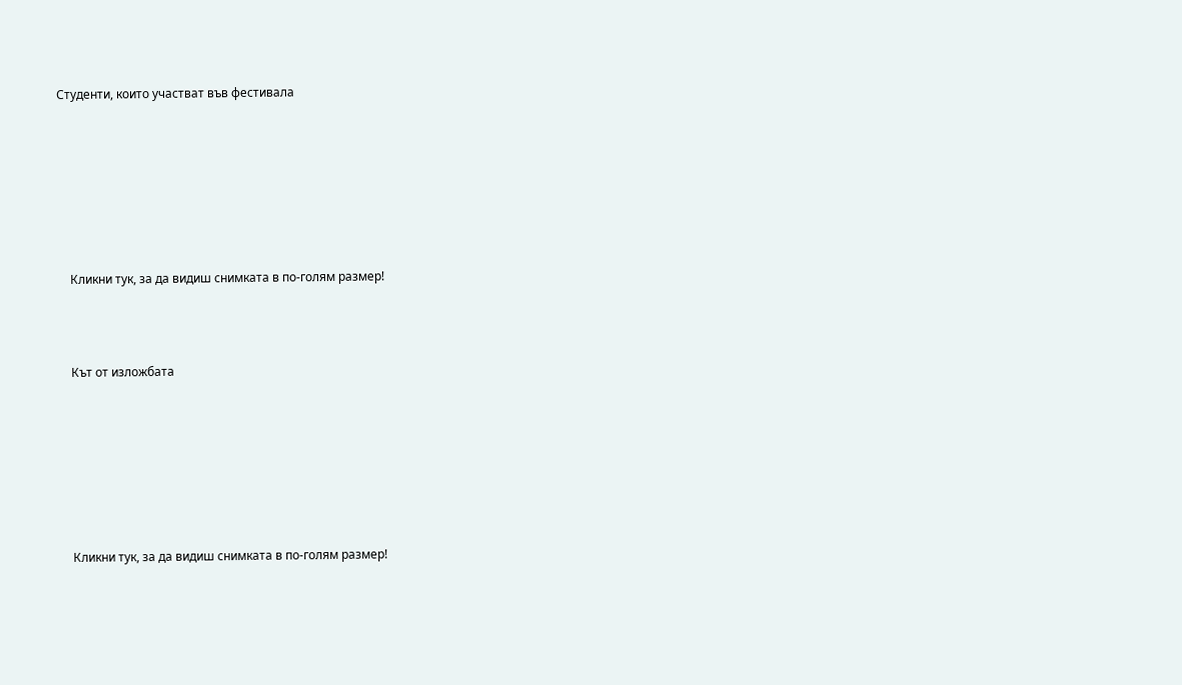Студенти, които участват във фестивала







    Кликни тук, за да видиш снимката в по-голям размер!



    Кът от изложбата







    Кликни тук, за да видиш снимката в по-голям размер!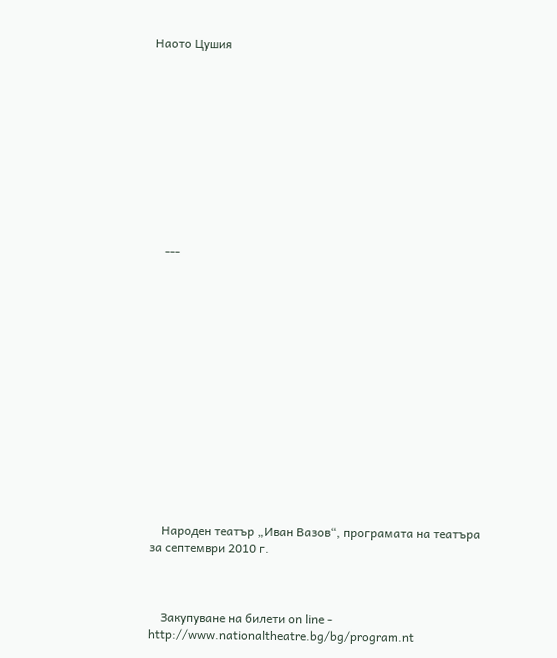Наото Цушия











    ---















    Народен театър „Иван Вазов“, програмата на театъра за септември 2010 г.



    Закупуване на билети on line - http://www.nationaltheatre.bg/bg/program.nt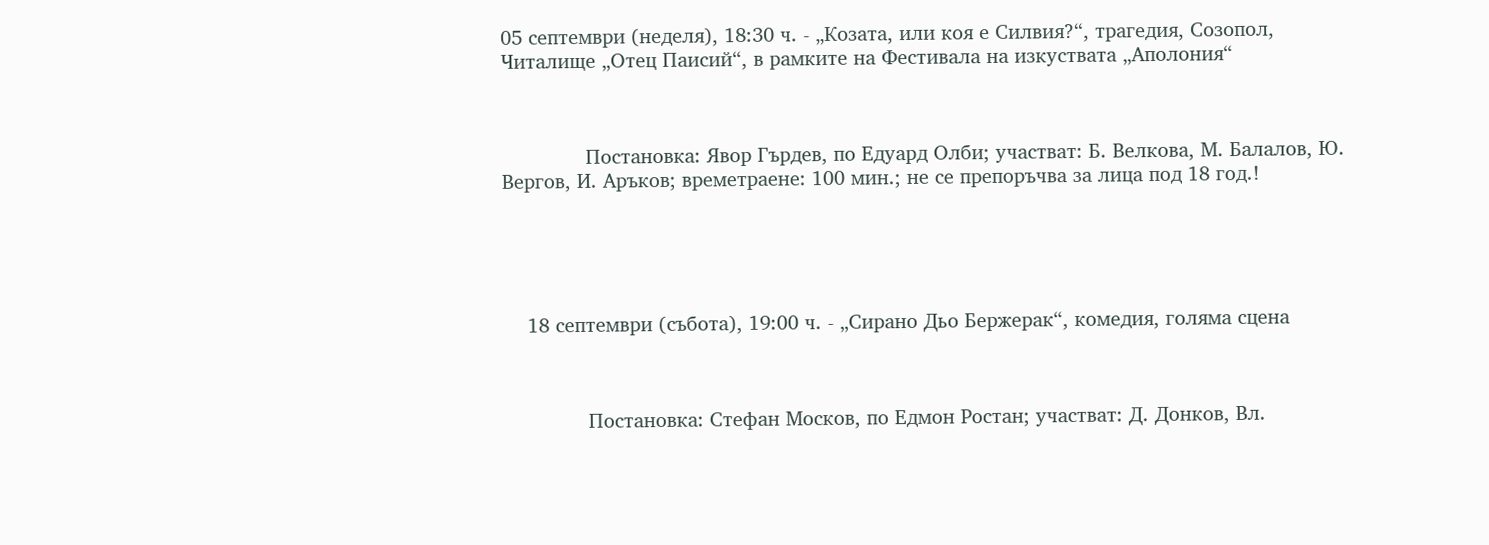05 септември (неделя), 18:30 ч. - „Козата, или коя е Силвия?“, трагедия, Созопол, Читалище „Отец Паисий“, в рамките на Фестивала на изкуствата „Аполония“



              Постановка: Явор Гърдев, по Едуард Олби; участват: Б. Велкова, М. Балалов, Ю. Вергов, И. Аръков; времетраене: 100 мин.; не се препоръчва за лица под 18 год.!





    18 септември (събота), 19:00 ч. - „Сирано Дьо Бержерак“, комедия, голяма сцена



              Постановка: Стефан Москов, по Едмон Ростан; участват: Д. Донков, Вл.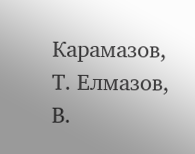Карамазов, Т. Елмазов, В.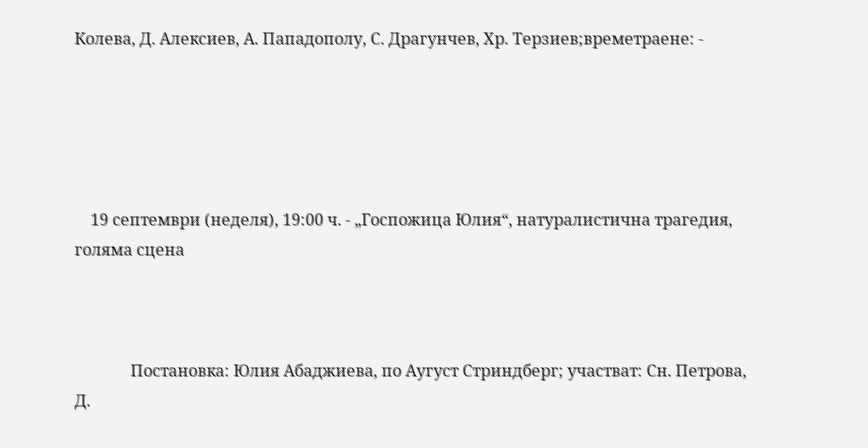Колева, Д. Алексиев, А. Пападополу, С. Драгунчев, Хр. Терзиев;времетраене: -





    19 септември (неделя), 19:00 ч. - „Госпожица Юлия“, натуралистична трагедия, голяма сцена



              Постановка: Юлия Абаджиева, по Аугуст Стриндберг; участват: Сн. Петрова, Д.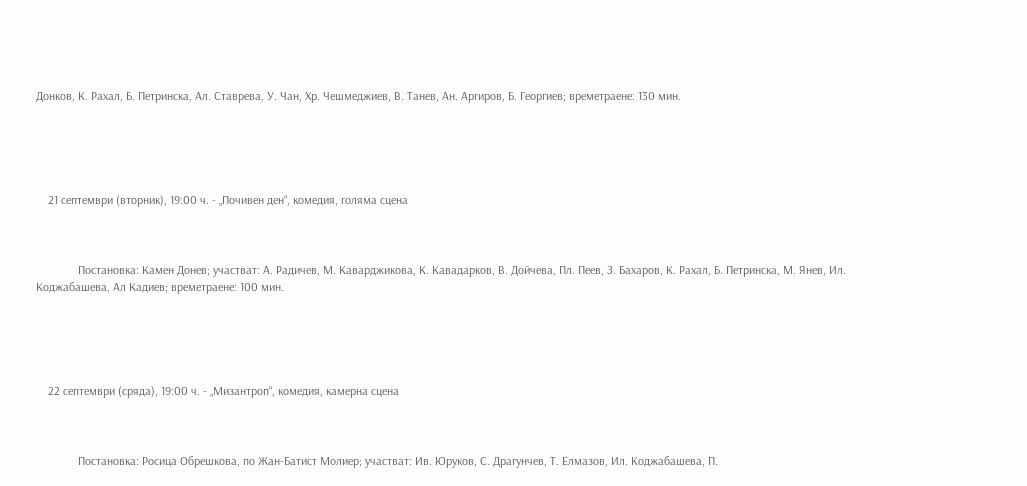Донков, К. Рахал, Б. Петринска, Ал. Ставрева, У. Чан, Хр. Чешмеджиев, В. Танев, Ан. Аргиров, Б. Георгиев; времетраене: 130 мин.





    21 септември (вторник), 19:00 ч. - „Почивен ден“, комедия, голяма сцена



              Постановка: Камен Донев; участват: А. Радичев, М. Каварджикова, К. Кавадарков, В. Дойчева, Пл. Пеев, З. Бахаров, К. Рахал, Б. Петринска, М. Янев, Ил. Коджабашева, Ал Кадиев; времетраене: 100 мин.





    22 септември (сряда), 19:00 ч. - „Мизантроп“, комедия, камерна сцена



              Постановка: Росица Обрешкова, по Жан-Батист Молиер; участват: Ив. Юруков, С. Драгунчев, Т. Елмазов, Ил. Коджабашева, П.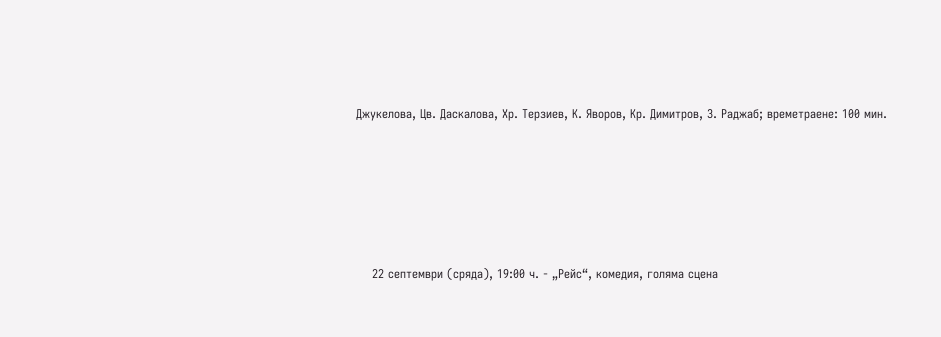Джукелова, Цв. Даскалова, Хр. Терзиев, К. Яворов, Кр. Димитров, З. Раджаб; времетраене: 100 мин.





    22 септември (сряда), 19:00 ч. - „Рейс“, комедия, голяма сцена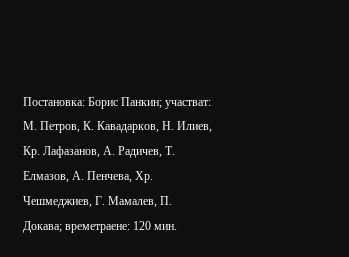Постановка: Борис Панкин; участват: М. Петров, К. Кавадарков, Н. Илиев, Кр. Лафазанов, А. Радичев, Т. Елмазов, А. Пенчева, Хр. Чешмеджиев, Г. Мамалев, П. Докава; времетраене: 120 мин.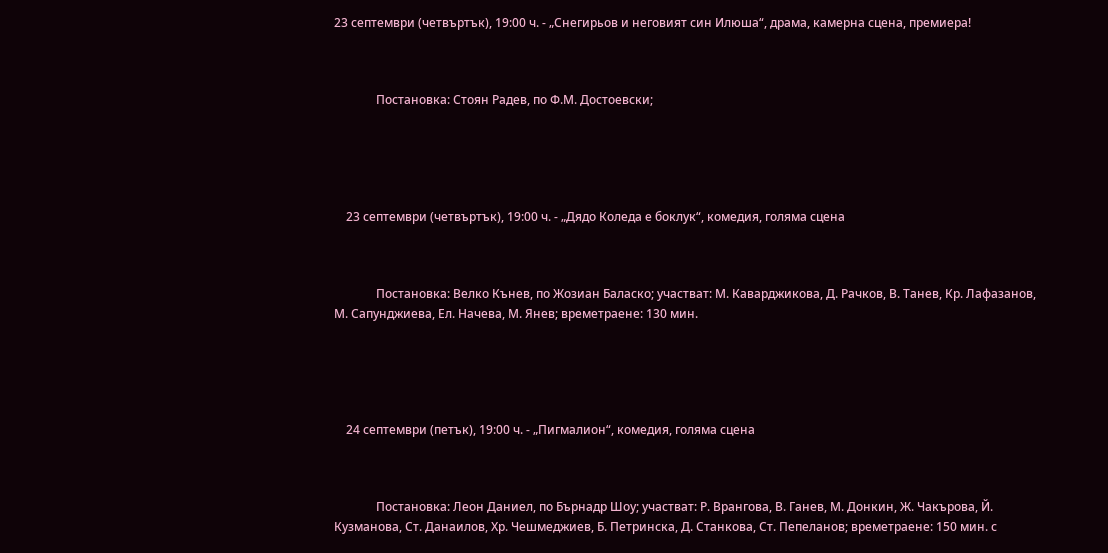23 септември (четвъртък), 19:00 ч. - „Снегирьов и неговият син Илюша“, драма, камерна сцена, премиера!



              Постановка: Стоян Радев, по Ф.М. Достоевски;





    23 септември (четвъртък), 19:00 ч. - „Дядо Коледа е боклук“, комедия, голяма сцена



              Постановка: Велко Кънев, по Жозиан Баласко; участват: М. Каварджикова, Д. Рачков, В. Танев, Кр. Лафазанов, М. Сапунджиева, Ел. Начева, М. Янев; времетраене: 130 мин.





    24 септември (петък), 19:00 ч. - „Пигмалион“, комедия, голяма сцена



              Постановка: Леон Даниел, по Бърнадр Шоу; участват: Р. Врангова, В. Ганев, М. Донкин, Ж. Чакърова, Й. Кузманова, Ст. Данаилов, Хр. Чешмеджиев, Б. Петринска, Д. Станкова, Ст. Пепеланов; времетраене: 150 мин. с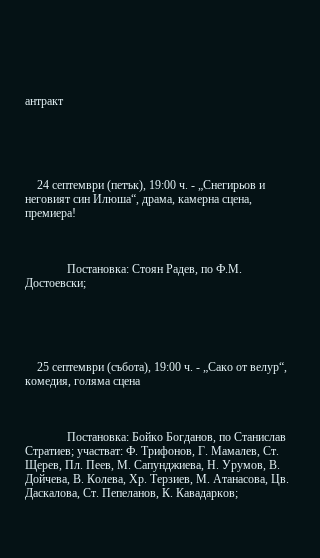антракт





    24 септември (петък), 19:00 ч. - „Снегирьов и неговият син Илюша“, драма, камерна сцена, премиера!



              Постановка: Стоян Радев, по Ф.М. Достоевски;





    25 септември (събота), 19:00 ч. - „Сако от велур“, комедия, голяма сцена



              Постановка: Бойко Богданов, по Станислав Стратиев; участват: Ф. Трифонов, Г. Мамалев, Ст. Щерев, Пл. Пеев, М. Сапунджиева, Н. Урумов, В. Дойчева, В. Колева, Хр. Терзиев, М. Атанасова, Цв. Даскалова, Ст. Пепеланов, К. Кавадарков;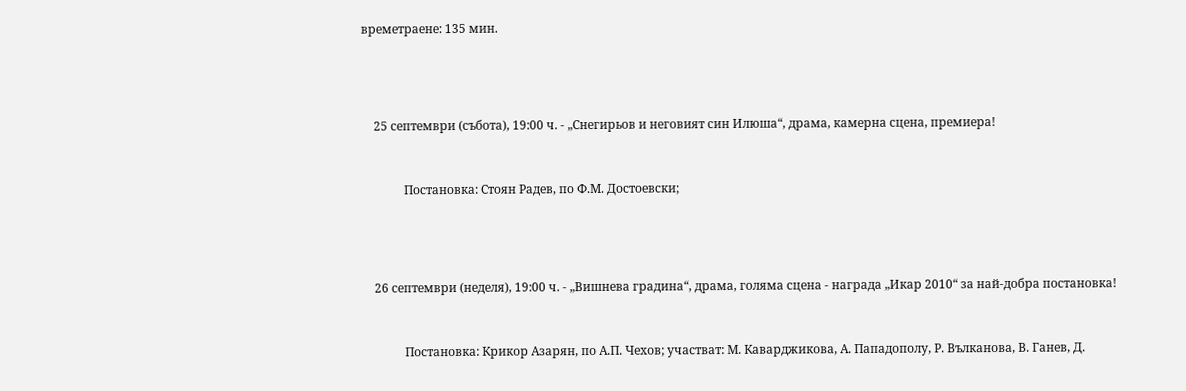времетраене: 135 мин.





    25 септември (събота), 19:00 ч. - „Снегирьов и неговият син Илюша“, драма, камерна сцена, премиера!



              Постановка: Стоян Радев, по Ф.М. Достоевски;





    26 септември (неделя), 19:00 ч. - „Вишнева градина“, драма, голяма сцена - награда „Икар 2010“ за най-добра постановка!



              Постановка: Крикор Азарян, по А.П. Чехов; участват: М. Каварджикова, А. Пападополу, Р. Вълканова, В. Ганев, Д.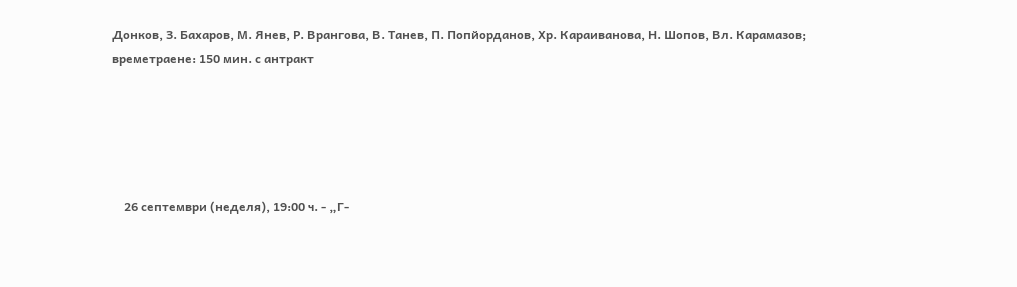Донков, З. Бахаров, М. Янев, Р. Врангова, В. Танев, П. Попйорданов, Хр. Караиванова, Н. Шопов, Вл. Карамазов; времетраене: 150 мин. с антракт





    26 септември (неделя), 19:00 ч. - „Г-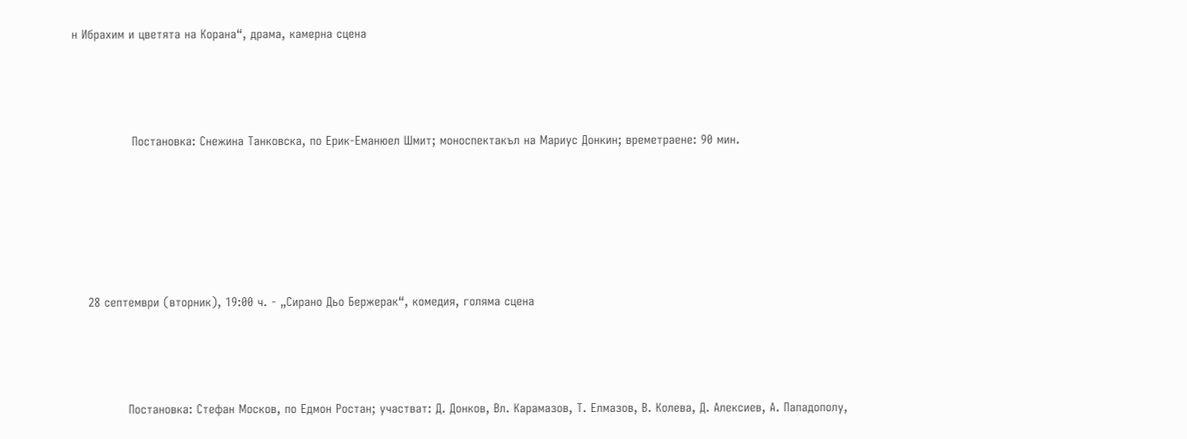н Ибрахим и цветята на Корана“, драма, камерна сцена



               Постановка: Снежина Танковска, по Ерик-Еманюел Шмит; моноспектакъл на Мариус Донкин; времетраене: 90 мин.





    28 септември (вторник), 19:00 ч. - „Сирано Дьо Бержерак“, комедия, голяма сцена



              Постановка: Стефан Москов, по Едмон Ростан; участват: Д. Донков, Вл. Карамазов, Т. Елмазов, В. Колева, Д. Алексиев, А. Пападополу,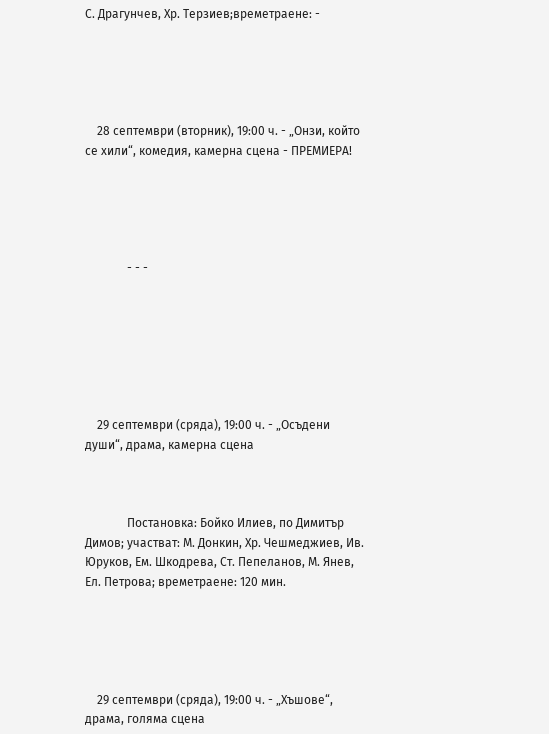С. Драгунчев, Хр. Терзиев;времетраене: -





    28 септември (вторник), 19:00 ч. - „Онзи, който се хили“, комедия, камерна сцена - ПРЕМИЕРА!





              - - -







    29 септември (сряда), 19:00 ч. - „Осъдени души“, драма, камерна сцена



              Постановка: Бойко Илиев, по Димитър Димов; участват: М. Донкин, Хр. Чешмеджиев, Ив. Юруков, Ем. Шкодрева, Ст. Пепеланов, М. Янев, Ел. Петрова; времетраене: 120 мин.





    29 септември (сряда), 19:00 ч. - „Хъшове“, драма, голяма сцена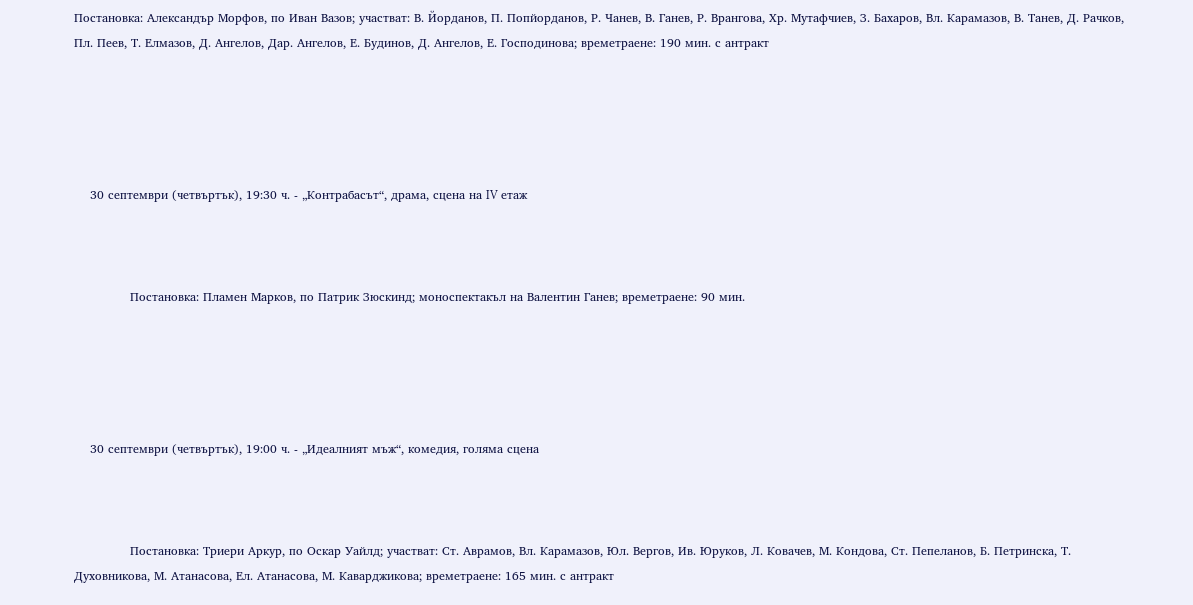Постановка: Александър Морфов, по Иван Вазов; участват: В. Йорданов, П. Попйорданов, Р. Чанев, В. Ганев, Р. Врангова, Хр. Мутафчиев, З. Бахаров, Вл. Карамазов, В. Танев, Д. Рачков, Пл. Пеев, Т. Елмазов, Д. Ангелов, Дар. Ангелов, Е. Будинов, Д. Ангелов, Е. Господинова; времетраене: 190 мин. с антракт





    30 септември (четвъртък), 19:30 ч. - „Контрабасът“, драма, сцена на IV етаж



              Постановка: Пламен Марков, по Патрик Зюскинд; моноспектакъл на Валентин Ганев; времетраене: 90 мин.





    30 септември (четвъртък), 19:00 ч. - „Идеалният мъж“, комедия, голяма сцена



              Постановка: Триери Аркур, по Оскар Уайлд; участват: Ст. Аврамов, Вл. Карамазов, Юл. Вергов, Ив. Юруков, Л. Ковачев, М. Кондова, Ст. Пепеланов, Б. Петринска, Т. Духовникова, М. Атанасова, Ел. Атанасова, М. Каварджикова; времетраене: 165 мин. с антракт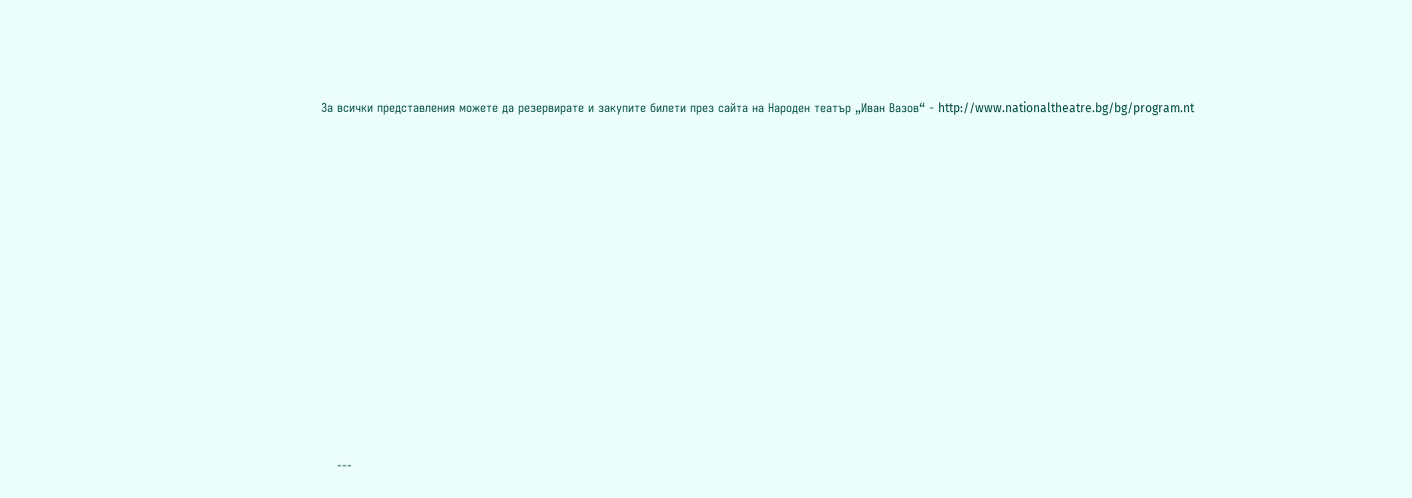За всички представления можете да резервирате и закупите билети през сайта на Народен театър „Иван Вазов“ - http://www.nationaltheatre.bg/bg/program.nt













    ---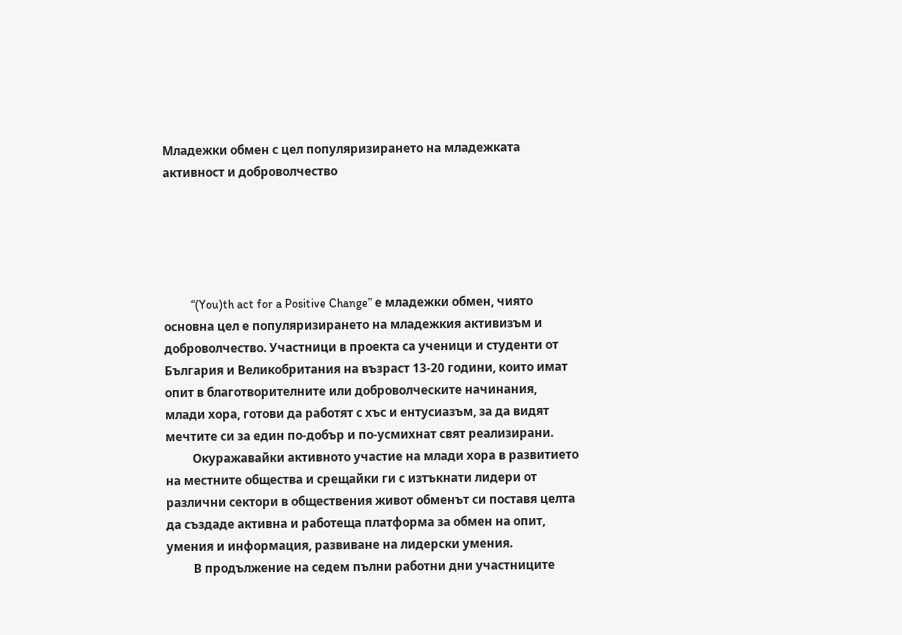Младежки обмен с цел популяризирането на младежката активност и доброволчество





         “(You)th act for a Positive Change” е младежки обмен, чиято основна цел е популяризирането на младежкия активизъм и доброволчество. Участници в проекта са ученици и студенти от България и Великобритания на възраст 13-20 години, които имат опит в благотворителните или доброволческите начинания, млади хора, готови да работят с хъс и ентусиазъм, за да видят мечтите си за един по-добър и по-усмихнат свят реализирани.
         Окуражавайки активното участие на млади хора в развитието на местните общества и срещайки ги с изтъкнати лидери от различни сектори в обществения живот обменът си поставя целта да създаде активна и работеща платформа за обмен на опит, умения и информация, развиване на лидерски умения.
         В продължение на седем пълни работни дни участниците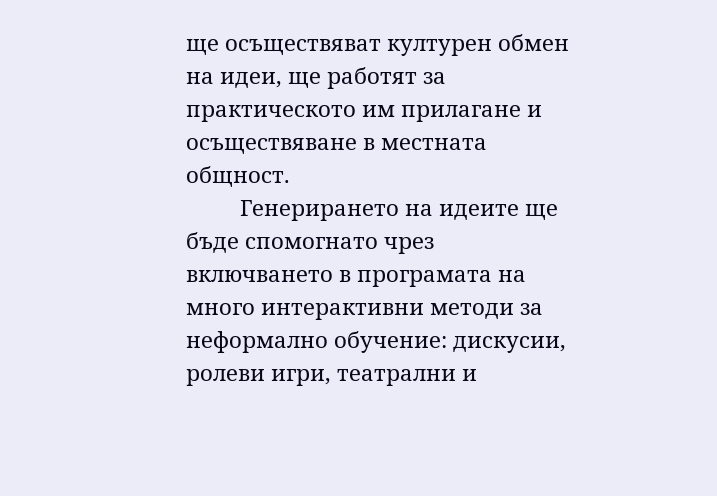ще осъществяват културен обмен на идеи, ще работят за практическото им прилагане и осъществяване в местната общност.
         Генерирането на идеите ще бъде спомогнато чрез включването в програмата на много интерактивни методи за неформално обучение: дискусии, ролеви игри, театрални и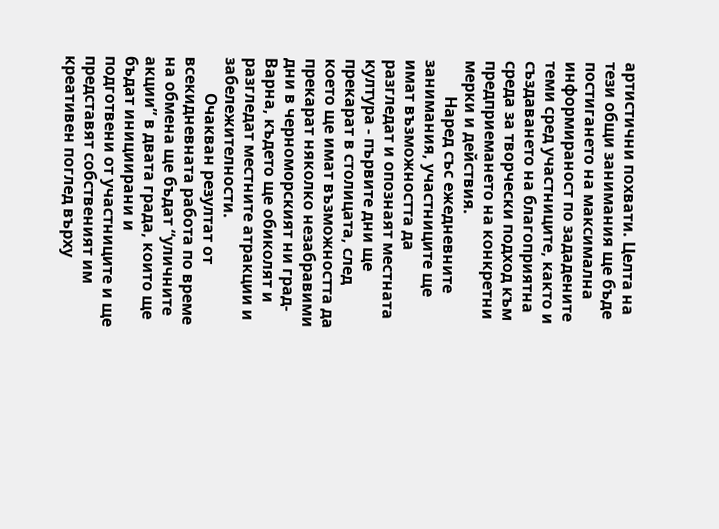артистични похвати. Целта на тези общи занимания ще бъде постигането на максимална информираност по зададените теми сред участниците, както и създаването на благоприятна среда за творчески подход към предприемането на конкретни мерки и действия.
         Наред със ежедневните занимания, участниците ще имат възможността да разгледат и опознаят местната култура - първите дни ще прекарат в столицата, след което ще имат възможността да прекарат няколко незабравими дни в черноморският ни град- Варна, където ще обиколят и разгледат местните атракции и забележителности.
         Очакван резултат от всекидневната работа по време на обмена ще бъдат “уличните акции” в двата града, които ще бъдат инициирани и подготвени от участниците и ще представят собственият им креативен поглед върху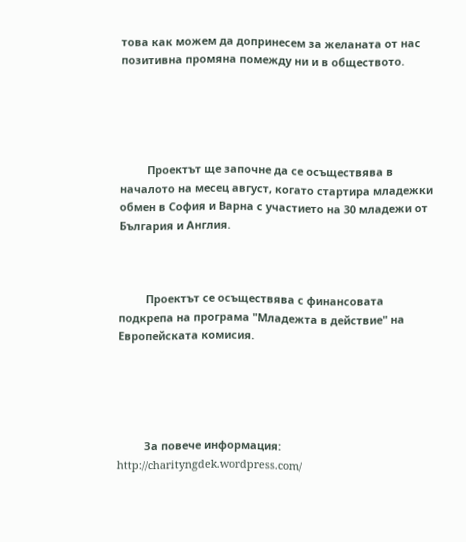това как можем да допринесем за желаната от нас позитивна промяна помежду ни и в обществото.





         Проектът ще започне да се осъществява в началото на месец август, когато стартира младежки обмен в София и Варна с участието на 30 младежи от България и Англия.



         Проектът се осъществява с финансовата подкрепа на програма "Младежта в действие" на Европейската комисия.





         За повече информация: http://charityngdek.wordpress.com/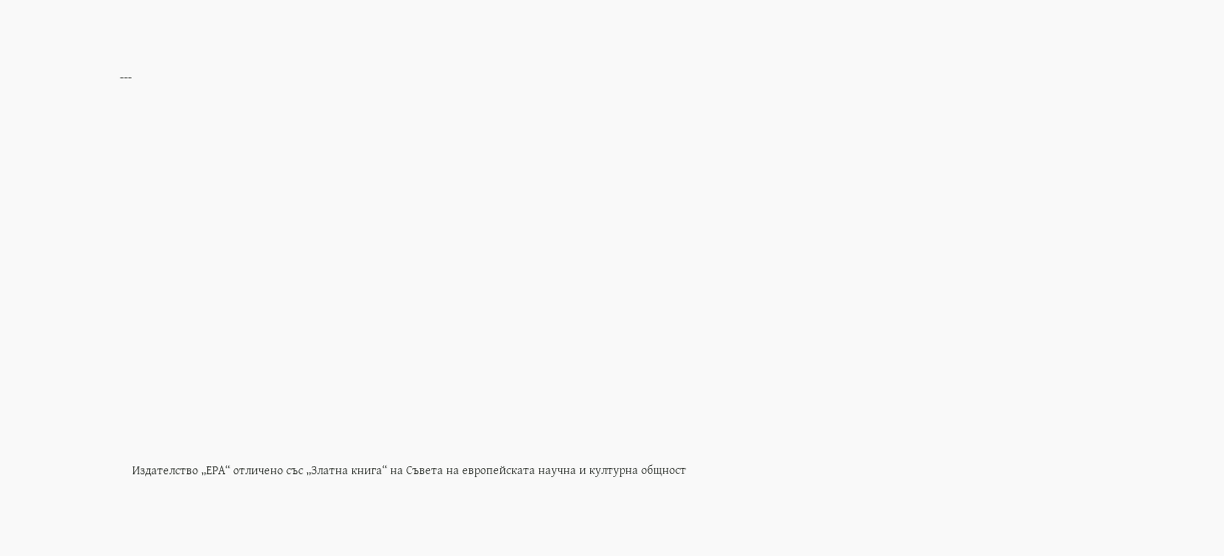---















    Издателство „ЕРА“ отличено със „Златна книга“ на Съвета на европейската научна и културна общност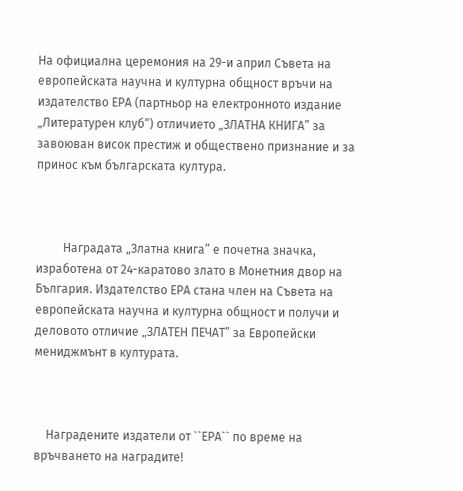На официална церемония на 29-и април Съвета на европейската научна и културна общност връчи на издателство ЕРА (партньор на електронното издание „Литературен клуб“) отличието „ЗЛАТНА КНИГА” за завоюван висок престиж и обществено признание и за принос към българската култура.



         Наградата „Златна книга” е почетна значка, изработена от 24-каратово злато в Монетния двор на България. Издателство ЕРА стана член на Съвета на европейската научна и културна общност и получи и деловото отличие „ЗЛАТЕН ПЕЧАТ” за Европейски мениджмънт в културата.



    Наградените издатели от ``ЕРА`` по време на връчването на наградите!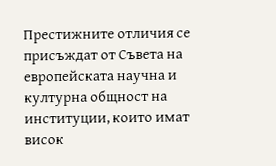Престижните отличия се присъждат от Съвета на европейската научна и културна общност на институции, които имат висок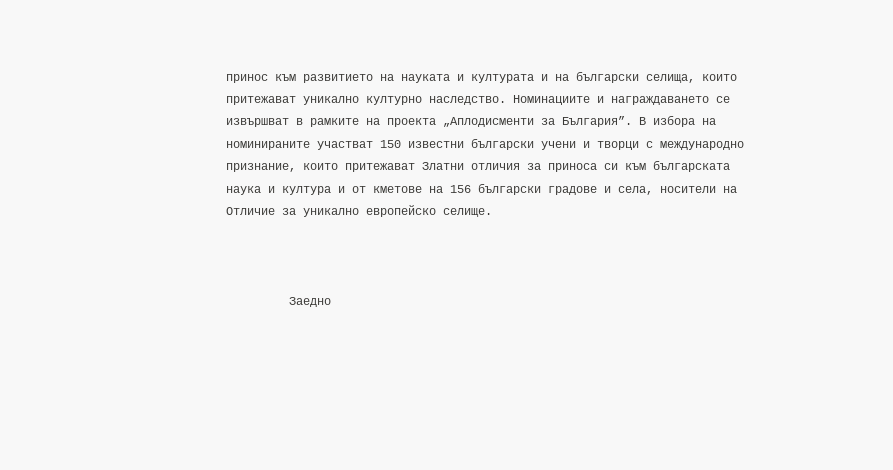принос към развитието на науката и културата и на български селища, които притежават уникално културно наследство. Номинациите и награждаването се извършват в рамките на проекта „Аплодисменти за България”. В избора на номинираните участват 150 известни български учени и творци с международно признание, които притежават Златни отличия за приноса си към българската наука и култура и от кметове на 156 български градове и села, носители на Отличие за уникално европейско селище.



         Заедно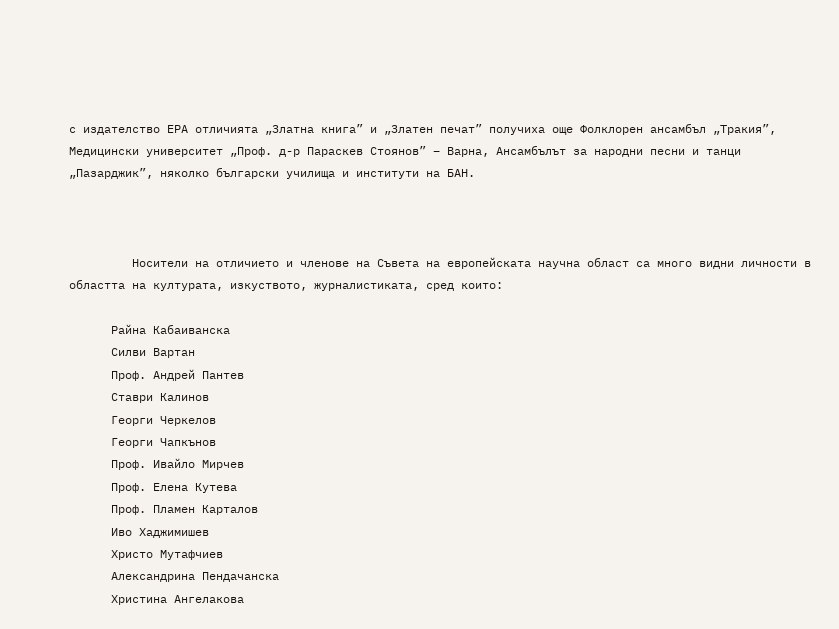с издателство ЕРА отличията „Златна книга” и „Златен печат” получиха още Фолклорен ансамбъл „Тракия”, Медицински университет „Проф. д-р Параскев Стоянов” – Варна, Ансамбълът за народни песни и танци „Пазарджик”, няколко български училища и институти на БАН.



         Носители на отличието и членове на Съвета на европейската научна област са много видни личности в областта на културата, изкуството, журналистиката, сред които:

      Райна Кабаиванска
      Силви Вартан
      Проф. Андрей Пантев
      Ставри Калинов
      Георги Черкелов
      Георги Чапкънов
      Проф. Ивайло Мирчев
      Проф. Елена Кутева
      Проф. Пламен Карталов
      Иво Хаджимишев
      Христо Мутафчиев
      Александрина Пендачанска
      Христина Ангелакова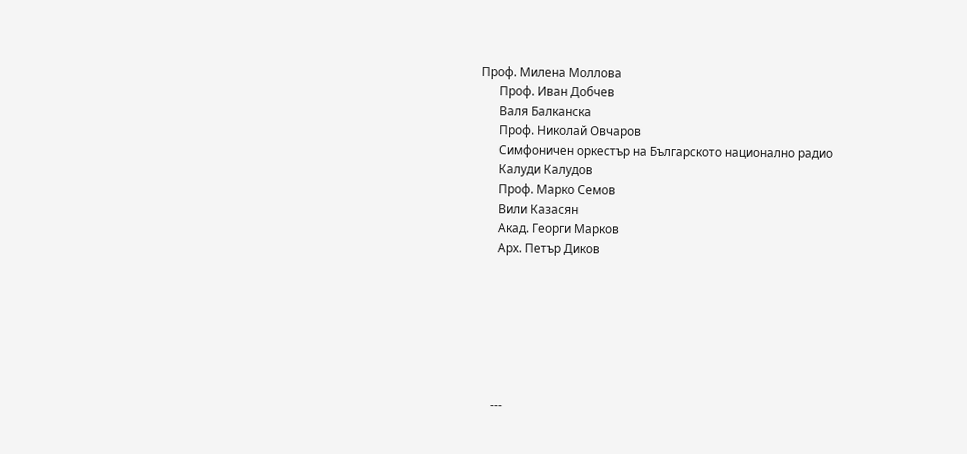Проф. Милена Моллова
      Проф. Иван Добчев
      Валя Балканска
      Проф. Николай Овчаров
      Симфоничен оркестър на Българското национално радио
      Калуди Калудов
      Проф. Марко Семов
      Вили Казасян
      Акад. Георги Марков
      Арх. Петър Диков







    ---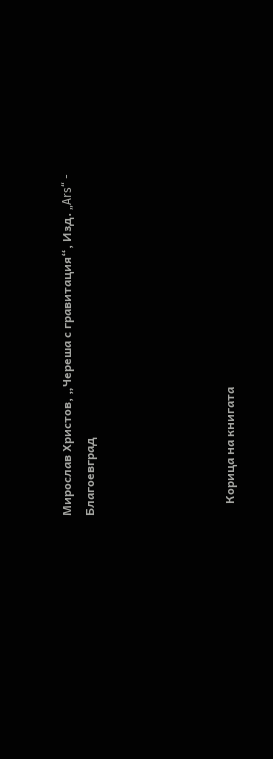Мирослав Христов, „Череша с гравитация“, Изд. „Ars“ - Благоевград





    Корица на книгата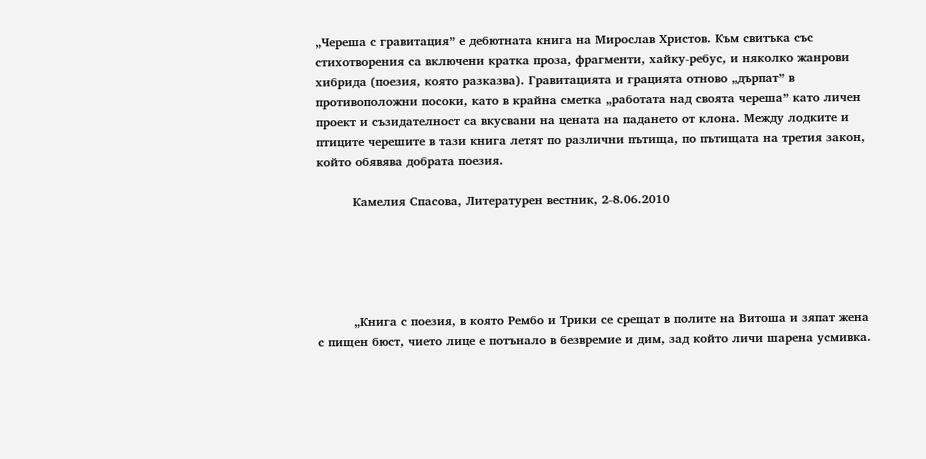„Череша с гравитация” е дебютната книга на Мирослав Христов. Към свитъка със стихотворения са включени кратка проза, фрагменти, хайку-ребус, и няколко жанрови хибрида (поезия, която разказва). Гравитацията и грацията отново „дърпат” в противоположни посоки, като в крайна сметка „работата над своята череша” като личен проект и съзидателност са вкусвани на цената на падането от клона. Между лодките и птиците черешите в тази книга летят по различни пътища, по пътищата на третия закон, който обявява добрата поезия.

         Камелия Спасова, Литературен вестник, 2-8.06.2010





         „Книга с поезия, в която Рембо и Трики се срещат в полите на Витоша и зяпат жена с пищен бюст, чието лице е потънало в безвремие и дим, зад който личи шарена усмивка.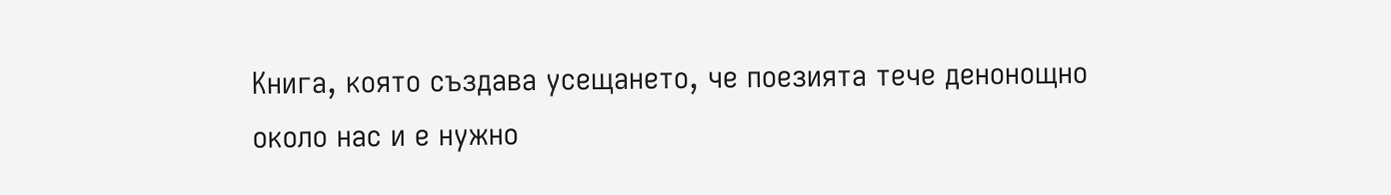Книга, която създава усещането, че поезията тече денонощно около нас и е нужно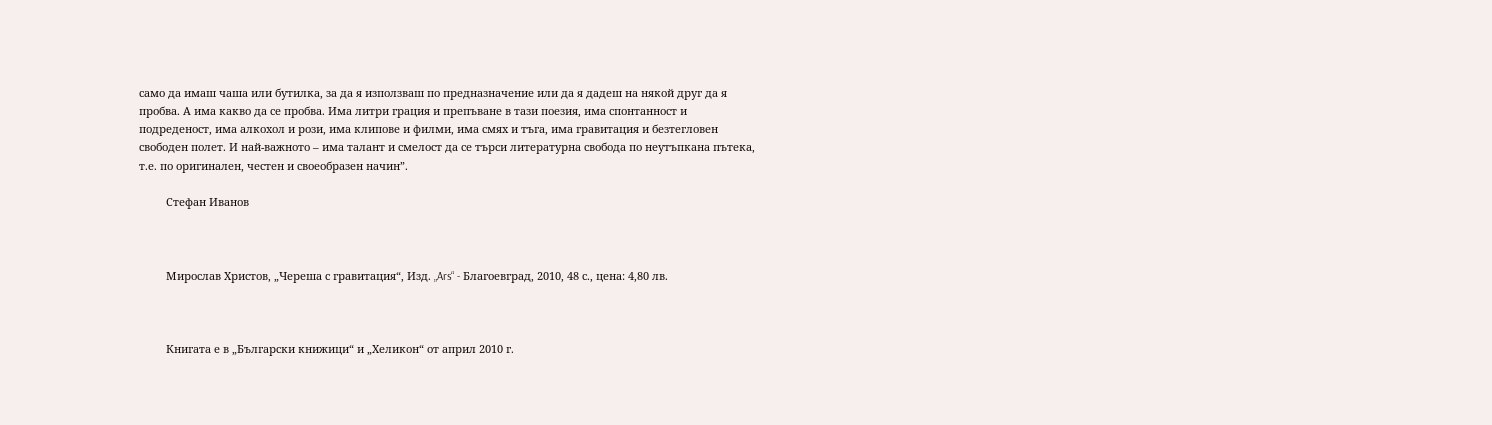само да имаш чаша или бутилка, за да я използваш по предназначение или да я дадеш на някой друг да я пробва. А има какво да се пробва. Има литри грация и препъване в тази поезия, има спонтанност и подреденост, има алкохол и рози, има клипове и филми, има смях и тъга, има гравитация и безтегловен свободен полет. И най-важното – има талант и смелост да се търси литературна свобода по неутъпкана пътека, т.е. по оригинален, честен и своеобразен начин”.

         Стефан Иванов



         Мирослав Христов, „Череша с гравитация“, Изд. „Ars“ - Благоевград, 2010, 48 с., цена: 4,80 лв.



         Книгата е в „Български книжици“ и „Хеликон“ от април 2010 г.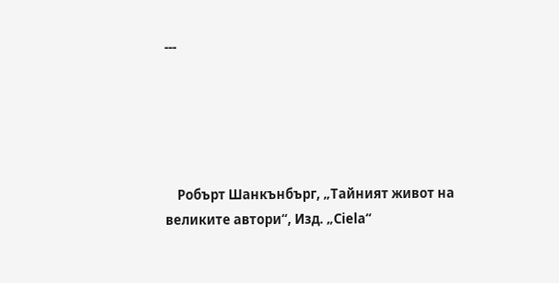---





    Робърт Шанкънбърг, „Тайният живот на великите автори“, Изд. „Ciela“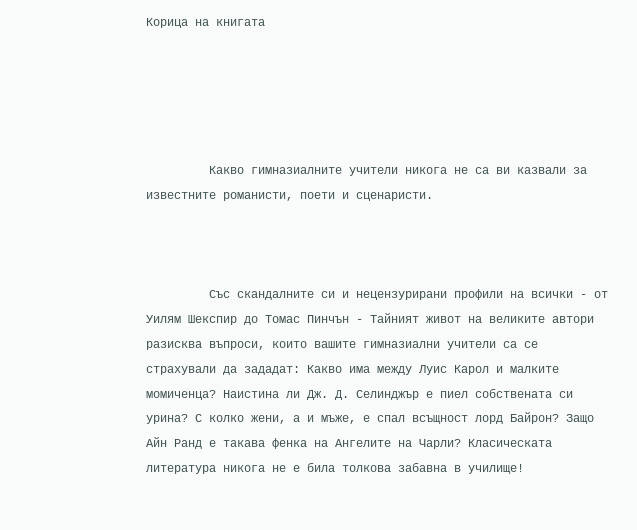Корица на книгата





         Какво гимназиалните учители никога не са ви казвали за известните романисти, поети и сценаристи.



         Със скандалните си и нецензурирани профили на всички - от Уилям Шекспир до Томас Пинчън - Тайният живот на великите автори разисква въпроси, които вашите гимназиални учители са се страхували да зададат: Какво има между Луис Карол и малките момиченца? Наистина ли Дж. Д. Селинджър е пиел собствената си урина? С колко жени, а и мъже, е спал всъщност лорд Байрон? Защо Айн Ранд е такава фенка на Ангелите на Чарли? Класическата литература никога не е била толкова забавна в училище!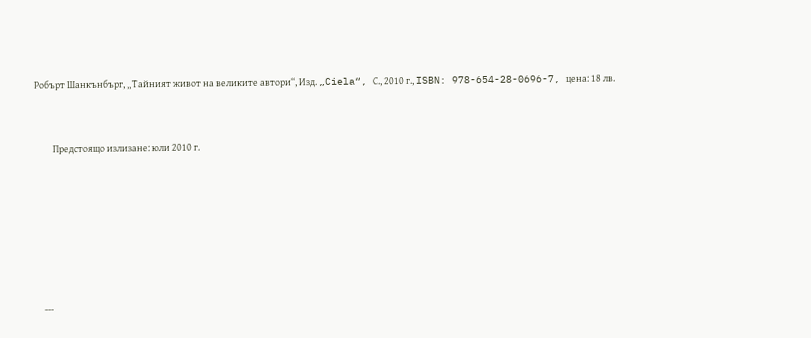Робърт Шанкънбърг, „Тайният живот на великите автори“, Изд. „Ciela“, С., 2010 г., ISBN: 978-654-28-0696-7, цена: 18 лв.



         Предстоящо излизане: юли 2010 г.









    ---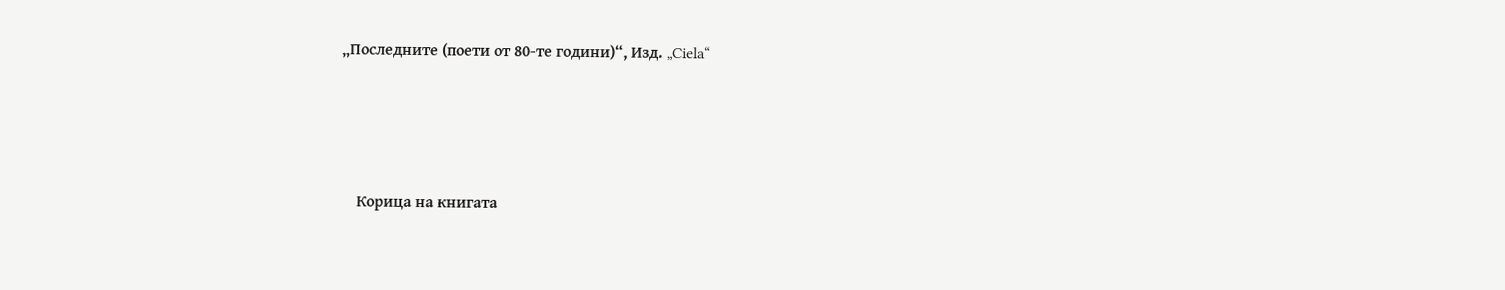„Последните (поети от 80-те години)“, Изд. „Ciela“





    Корица на книгата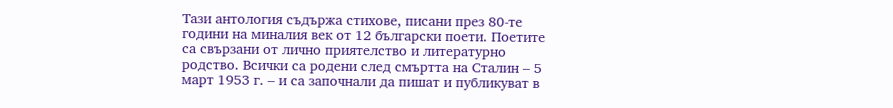Тази антология съдържа стихове, писани през 80-те години на миналия век от 12 български поети. Поетите са свързани от лично приятелство и литературно родство. Всички са родени след смъртта на Сталин – 5 март 1953 г. – и са започнали да пишат и публикуват в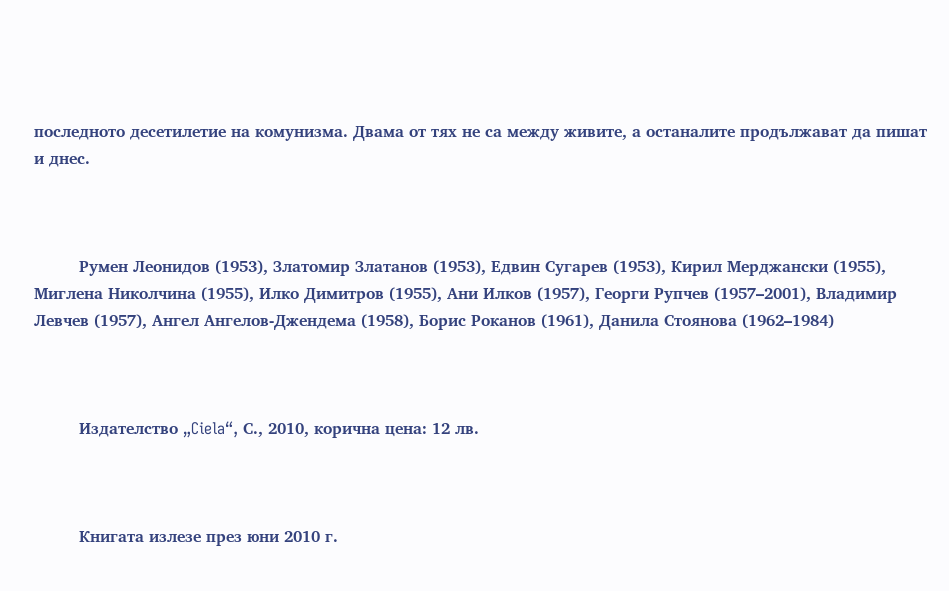последното десетилетие на комунизма. Двама от тях не са между живите, а останалите продължават да пишат и днес.



         Румен Леонидов (1953), Златомир Златанов (1953), Едвин Сугарев (1953), Кирил Мерджански (1955), Миглена Николчина (1955), Илко Димитров (1955), Ани Илков (1957), Георги Рупчев (1957–2001), Владимир Левчев (1957), Ангел Ангелов-Джендема (1958), Борис Роканов (1961), Данила Стоянова (1962–1984)



         Издателство „Ciela“, С., 2010, корична цена: 12 лв.



         Книгата излезе през юни 2010 г.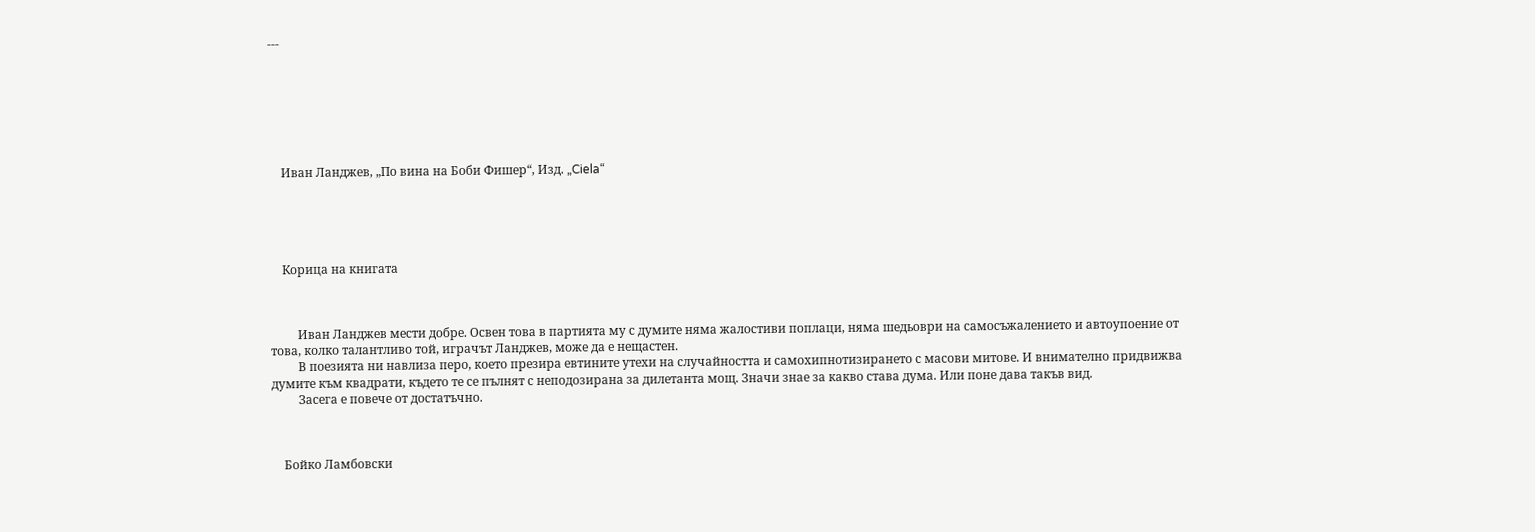---







    Иван Ланджев, „По вина на Боби Фишер“, Изд. „Ciela“





    Корица на книгата



         Иван Ланджев мести добре. Освен това в партията му с думите няма жалостиви поплаци, няма шедьоври на самосъжалението и автоупоение от това, колко талантливо той, играчът Ланджев, може да е нещастен.
         В поезията ни навлиза перо, което презира евтините утехи на случайността и самохипнотизирането с масови митове. И внимателно придвижва думите към квадрати, където те се пълнят с неподозирана за дилетанта мощ. Значи знае за какво става дума. Или поне дава такъв вид.
         Засега е повече от достатъчно.



    Бойко Ламбовски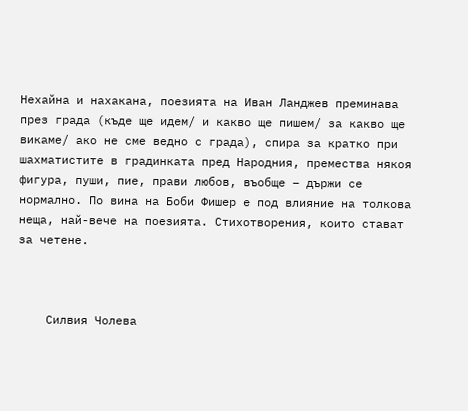Нехайна и нахакана, поезията на Иван Ланджев преминава през града (къде ще идем/ и какво ще пишем/ за какво ще викаме/ ако не сме ведно с града), спира за кратко при шахматистите в градинката пред Народния, премества някоя фигура, пуши, пие, прави любов, въобще – държи се нормално. По вина на Боби Фишер е под влияние на толкова неща, най-вече на поезията. Стихотворения, които стават за четене.



    Силвия Чолева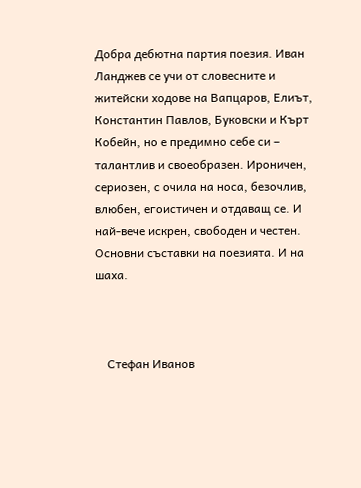Добра дебютна партия поезия. Иван Ланджев се учи от словесните и житейски ходове на Вапцаров, Елиът, Константин Павлов, Буковски и Кърт Кобейн, но е предимно себе си – талантлив и своеобразен. Ироничен, сериозен, с очила на носа, безочлив, влюбен, егоистичен и отдаващ се. И най-вече искрен, свободен и честен. Основни съставки на поезията. И на шаха.



    Стефан Иванов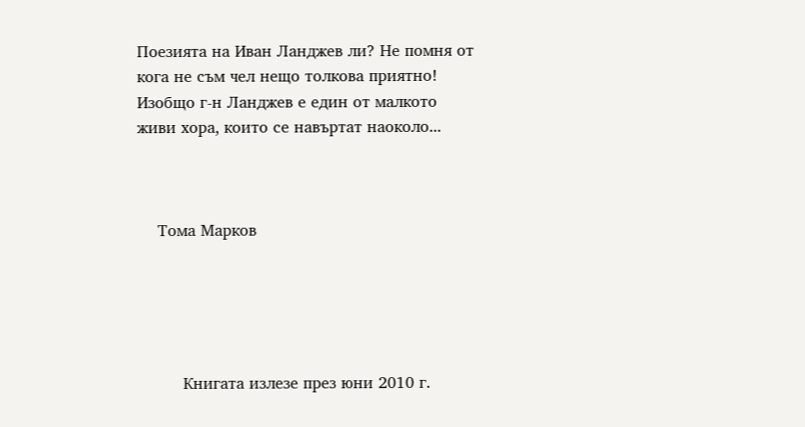Поезията на Иван Ланджев ли? Не помня от кога не съм чел нещо толкова приятно! Изобщо г-н Ланджев е един от малкото живи хора, които се навъртат наоколо...



    Тома Марков





         Книгата излезе през юни 2010 г.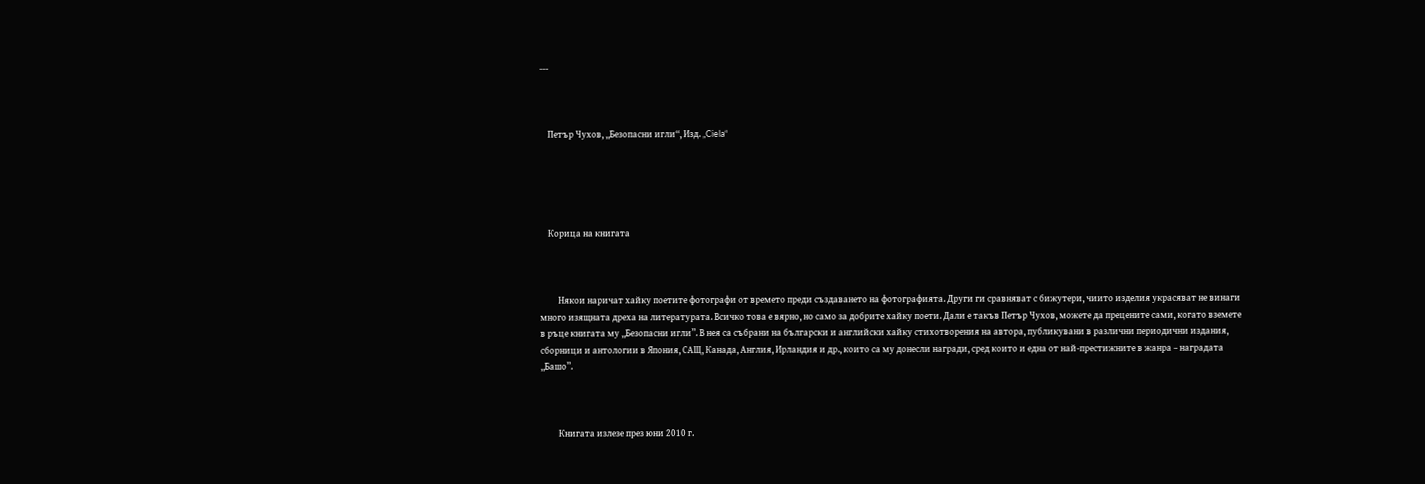---



    Петър Чухов, „Безопасни игли“, Изд. „Ciela“





    Корица на книгата



         Някои наричат хайку поетите фотографи от времето преди създаването на фотографията. Други ги сравняват с бижутери, чиито изделия украсяват не винаги много изящната дреха на литературата. Всичко това е вярно, но само за добрите хайку поети. Дали е такъв Петър Чухов, можете да прецените сами, когато вземете в ръце книгата му „Безопасни игли”. В нея са събрани на български и английски хайку стихотворения на автора, публикувани в различни периодични издания, сборници и антологии в Япония, САЩ, Канада, Англия, Ирландия и др., които са му донесли награди, сред които и една от най-престижните в жанра – наградата „Башо”.



         Книгата излезе през юни 2010 г.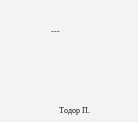---





    Тодор П.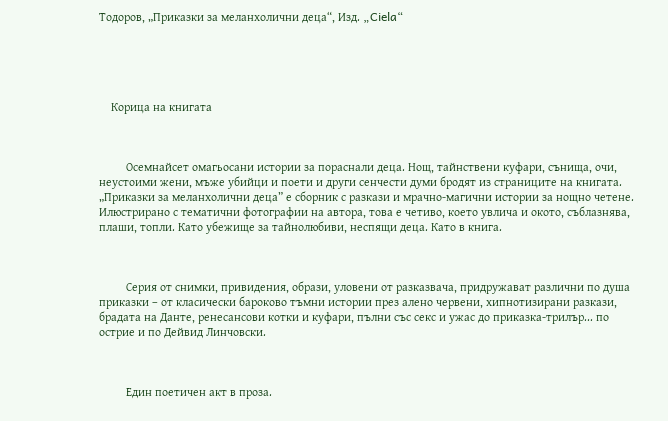Тодоров, „Приказки за меланхолични деца“, Изд. „Ciela“





    Корица на книгата



         Осемнайсет омагьосани истории за пораснали деца. Нощ, тайнствени куфари, сънища, очи, неустоими жени, мъже убийци и поети и други сенчести думи бродят из страниците на книгата. „Приказки за меланхолични деца” е сборник с разкази и мрачно-магични истории за нощно четене. Илюстрирано с тематични фотографии на автора, това е четиво, което увлича и окото, съблазнява, плаши, топли. Като убежище за тайнолюбиви, неспящи деца. Като в книга.



         Серия от снимки, привидения, образи, уловени от разказвача, придружават различни по душа приказки – от класически бароково тъмни истории през алено червени, хипнотизирани разкази, брадата на Данте, ренесансови котки и куфари, пълни със секс и ужас до приказка-трилър... по острие и по Дейвид Линчовски.



         Един поетичен акт в проза.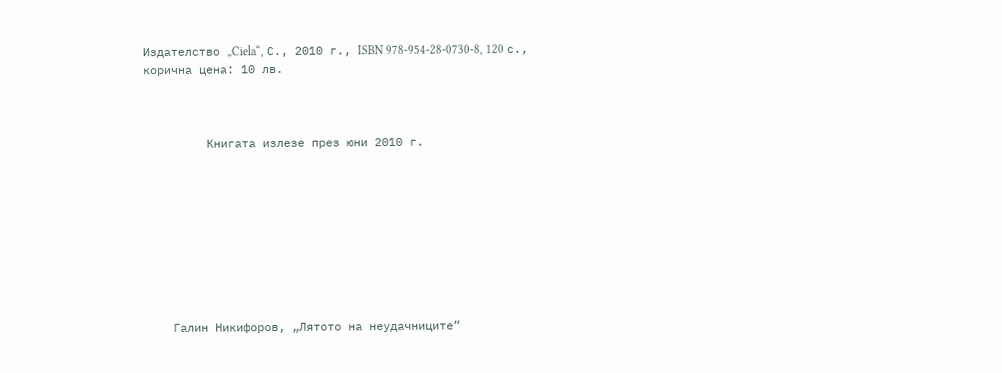Издателство „Ciela“, С., 2010 г., ISBN 978-954-28-0730-8, 120 с., корична цена: 10 лв.



         Книгата излезе през юни 2010 г.









    Галин Никифоров, „Лятото на неудачниците“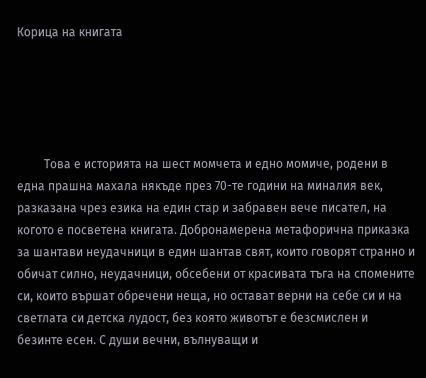Корица на книгата





         Това е историята на шест момчета и едно момиче, родени в една прашна махала някъде през 70-те години на миналия век, разказана чрез езика на един стар и забравен вече писател, на когото е посветена книгата. Добронамерена метафорична приказка за шантави неудачници в един шантав свят, които говорят странно и обичат силно, неудачници, обсебени от красивата тъга на спомените си, които вършат обречени неща, но остават верни на себе си и на светлата си детска лудост, без която животът е безсмислен и безинте есен. С души вечни, вълнуващи и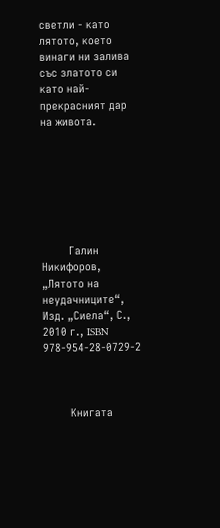светли - като лятото, което винаги ни залива със златото си като най-прекрасният дар на живота.







         Галин Никифоров, „Лятото на неудачниците“, Изд. „Сиела“, С., 2010 г., ISBN 978-954-28-0729-2



         Книгата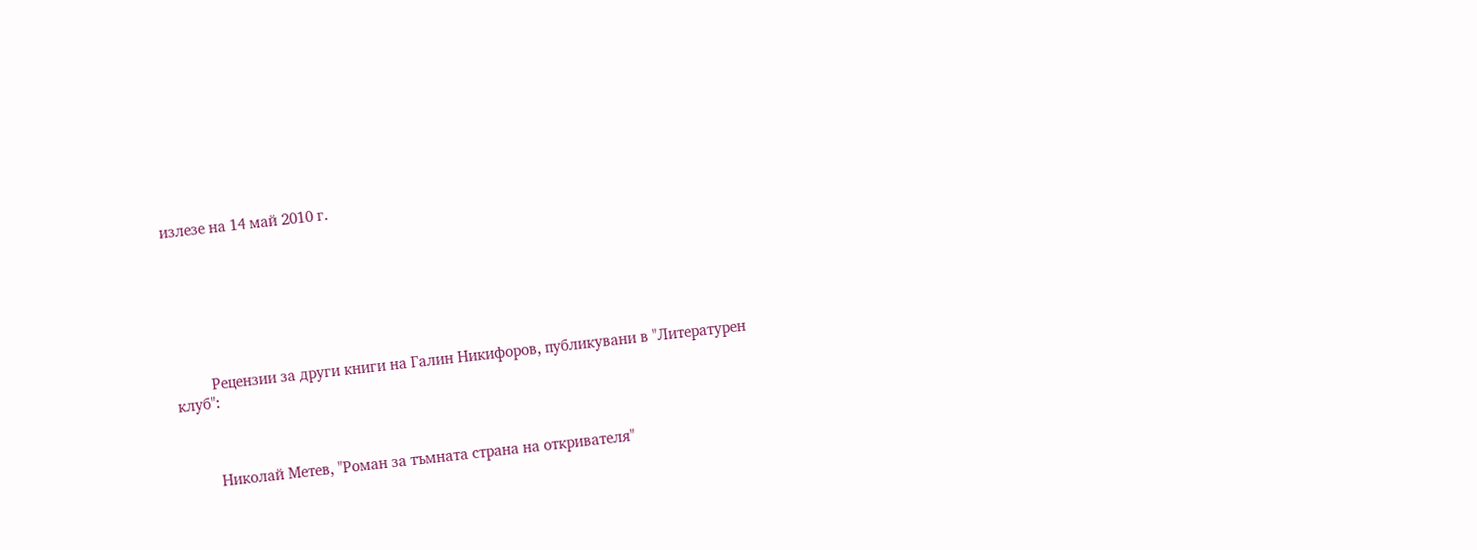излезе на 14 май 2010 г.







         Рецензии за други книги на Галин Никифоров, публикувани в "Литературен клуб":



         Николай Метев, "Роман за тъмната страна на откривателя"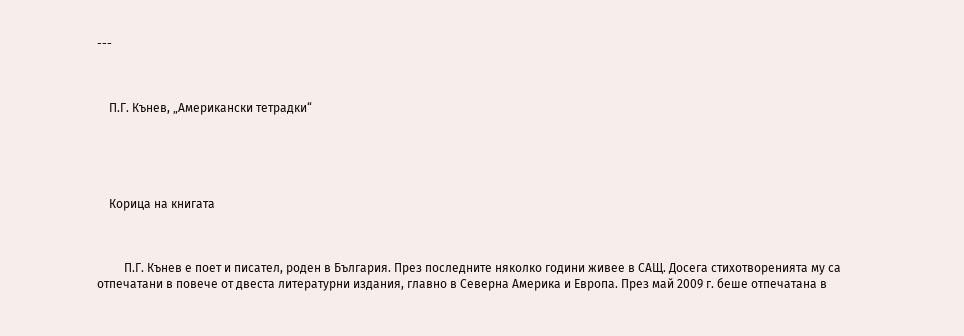---



    П.Г. Кънев, „Американски тетрадки“





    Корица на книгата



         П.Г. Кънев е поет и писател, роден в България. През последните няколко години живее в САЩ. Досега стихотворенията му са отпечатани в повече от двеста литературни издания, главно в Северна Америка и Европа. През май 2009 г. беше отпечатана в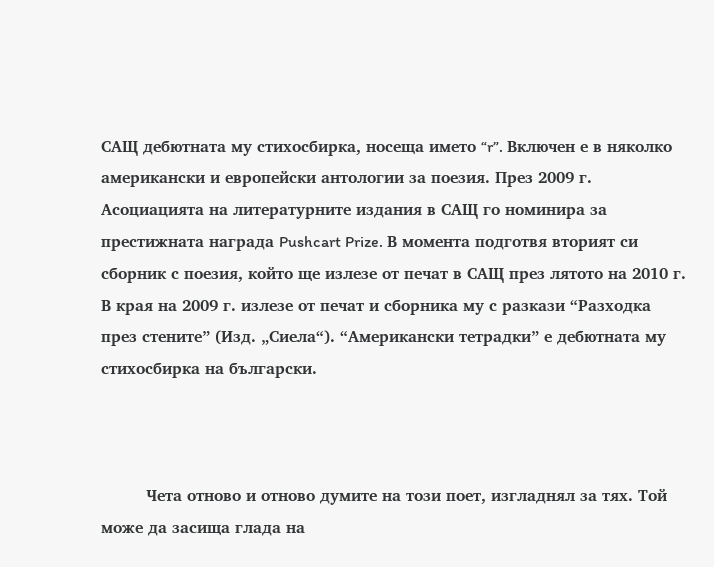САЩ дебютната му стихосбирка, носеща името “r”. Включен е в няколко американски и европейски антологии за поезия. През 2009 г. Асоциацията на литературните издания в САЩ го номинира за престижната награда Pushcart Prize. В момента подготвя вторият си сборник с поезия, който ще излезе от печат в САЩ през лятото на 2010 г. В края на 2009 г. излезе от печат и сборника му с разкази “Разходка през стените” (Изд. „Сиела“). “Американски тетрадки” е дебютната му стихосбирка на български.



         Чета отново и отново думите на този поет, изгладнял за тях. Той може да засища глада на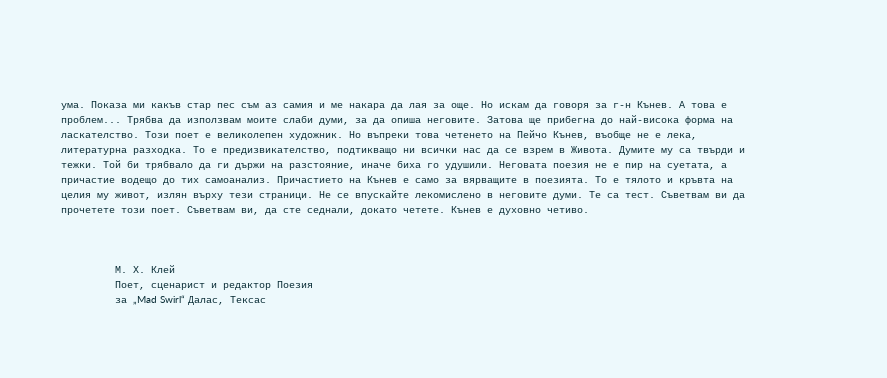ума. Показа ми какъв стар пес съм аз самия и ме накара да лая за още. Но искам да говоря за г-н Кънев. А това е проблем... Трябва да използвам моите слаби думи, за да опиша неговите. Затова ще прибегна до най-висока форма на ласкателство. Този поет е великолепен художник. Но въпреки това четенето на Пейчо Кънев, въобще не е лека, литературна разходка. То е предизвикателство, подтикващо ни всички нас да се взрем в Живота. Думите му са твърди и тежки. Той би трябвало да ги държи на разстояние, иначе биха го удушили. Неговата поезия не е пир на суетата, а причастие водещо до тих самоанализ. Причастието на Кънев е само за вярващите в поезията. То е тялото и кръвта на целия му живот, излян върху тези страници. Не се впускайте лекомислено в неговите думи. Те са тест. Съветвам ви да прочетете този поет. Съветвам ви, да сте седнали, докато четете. Кънев е духовно четиво.



         М. Х. Клей
         Поет, сценарист и редактор Поезия
         за „Mad Swirl“ Далас, Тексас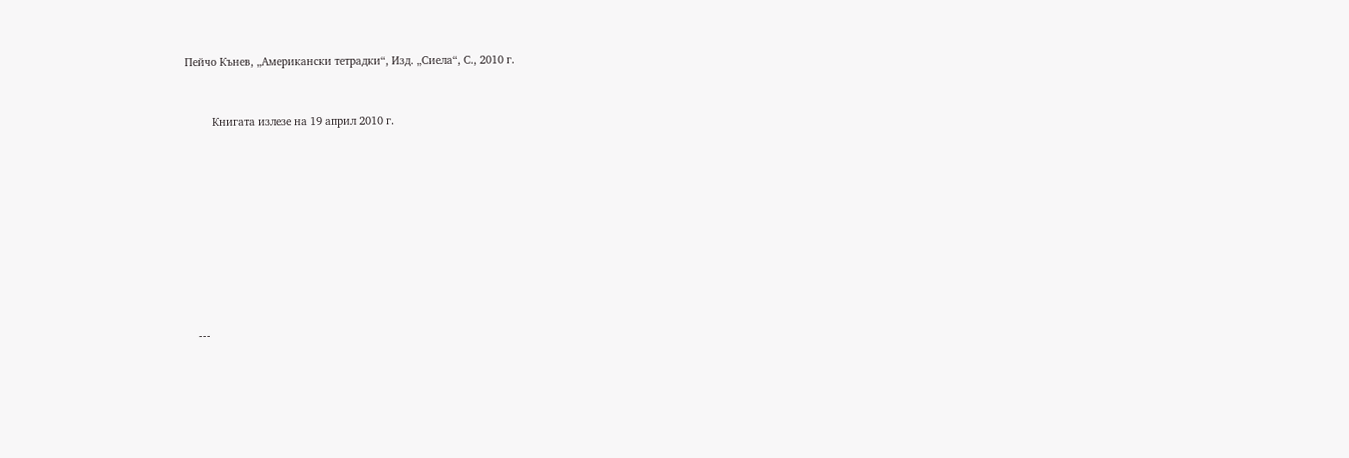Пейчо Кънев, „Американски тетрадки“, Изд. „Сиела“, С., 2010 г.



         Книгата излезе на 19 април 2010 г.













    ---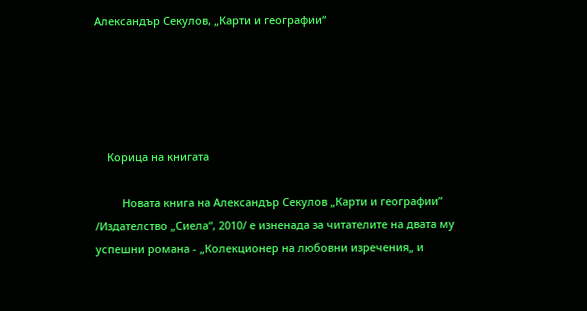Александър Секулов, „Карти и географии“





    Корица на книгата

         Новата книга на Александър Секулов „Карти и географии” /Издателство „Сиела“, 2010/ е изненада за читателите на двата му успешни романа - „Колекционер на любовни изречения„ и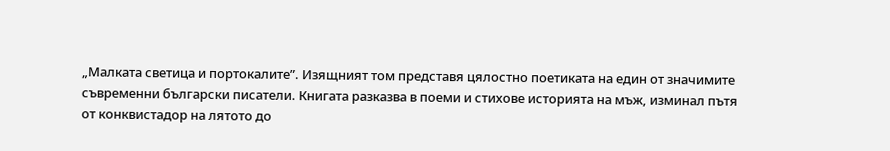„Малката светица и портокалите”. Изящният том представя цялостно поетиката на един от значимите съвременни български писатели. Книгата разказва в поеми и стихове историята на мъж, изминал пътя от конквистадор на лятото до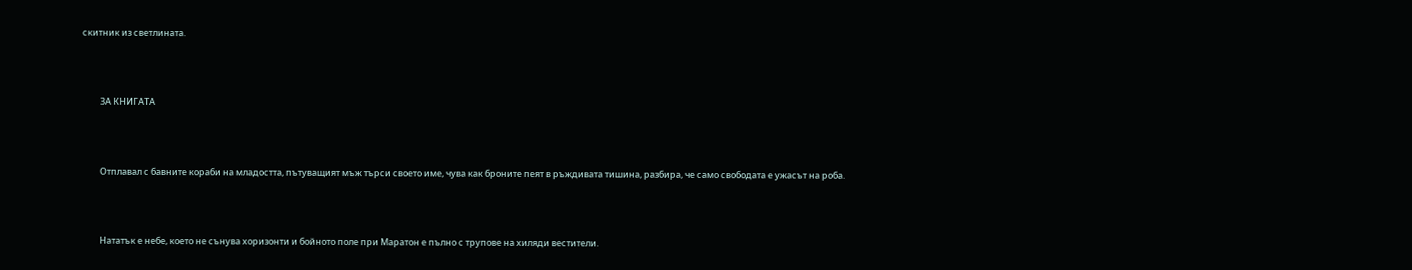скитник из светлината.



         ЗА КНИГАТА



         Отплавал с бавните кораби на младостта, пътуващият мъж търси своето име, чува как броните пеят в ръждивата тишина, разбира, че само свободата е ужасът на роба.



         Нататък е небе, което не сънува хоризонти и бойното поле при Маратон е пълно с трупове на хиляди вестители.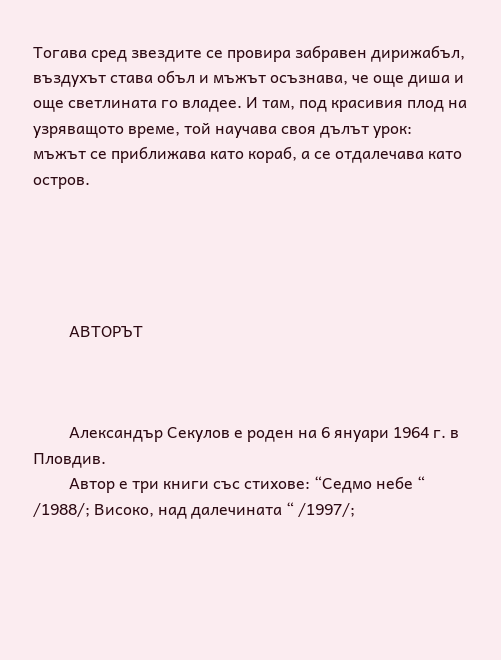Тогава сред звездите се провира забравен дирижабъл, въздухът става объл и мъжът осъзнава, че още диша и още светлината го владее. И там, под красивия плод на узряващото време, той научава своя дълът урок: мъжът се приближава като кораб, а се отдалечава като остров.





         АВТОРЪТ



         Александър Секулов е роден на 6 януари 1964 г. в Пловдив.
         Автор е три книги със стихове: “Седмо небе “ /1988/; Високо, над далечината “ /1997/;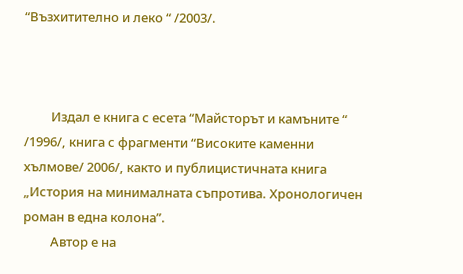“Възхитително и леко “ /2003/.



         Издал е книга с есета “Майсторът и камъните “ /1996/, книга с фрагменти “Високите каменни хълмове/ 2006/, както и публицистичната книга „История на минималната съпротива. Хронологичен роман в една колона”.
         Автор е на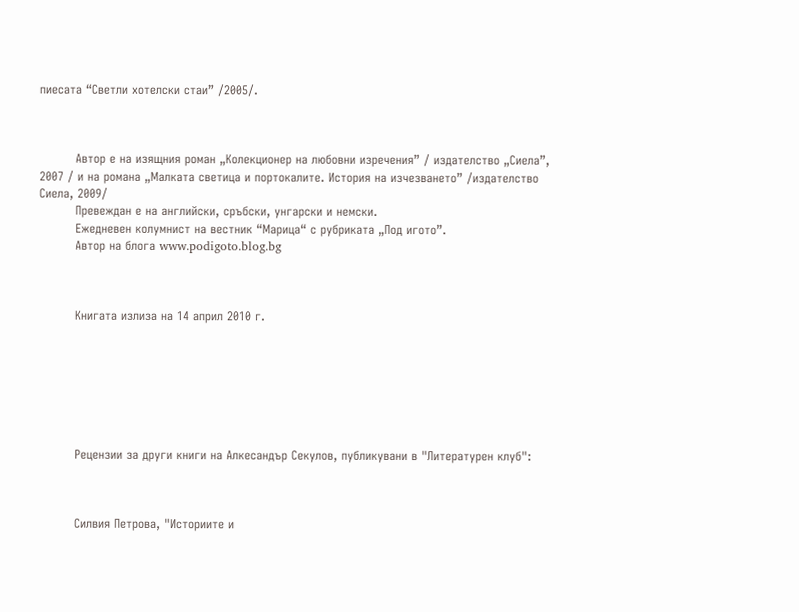пиесата “Светли хотелски стаи” /2005/.



         Автор е на изящния роман „Колекционер на любовни изречения” / издателство „Сиела”, 2007 / и на романа „Малката светица и портокалите. История на изчезването” /издателство Сиела, 2009/
         Превеждан е на английски, сръбски, унгарски и немски.
         Ежедневен колумнист на вестник “Марица“ с рубриката „Под игото”.
         Автор на блога www.podigoto.blog.bg



         Книгата излиза на 14 април 2010 г.







         Рецензии за други книги на Алкесандър Секулов, публикувани в "Литературен клуб":



         Силвия Петрова, "Историите и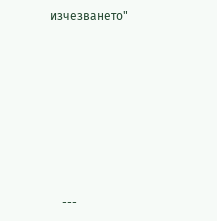изчезването"











    ---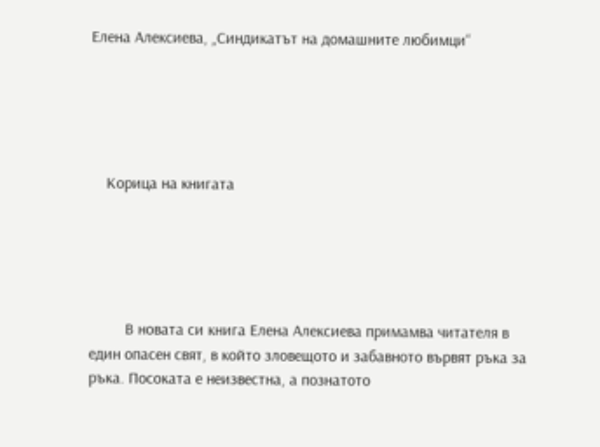Елена Алексиева, „Синдикатът на домашните любимци“





    Корица на книгата





         В новата си книга Елена Алексиева примамва читателя в един опасен свят, в който зловещото и забавното вървят ръка за ръка. Посоката е неизвестна, а познатото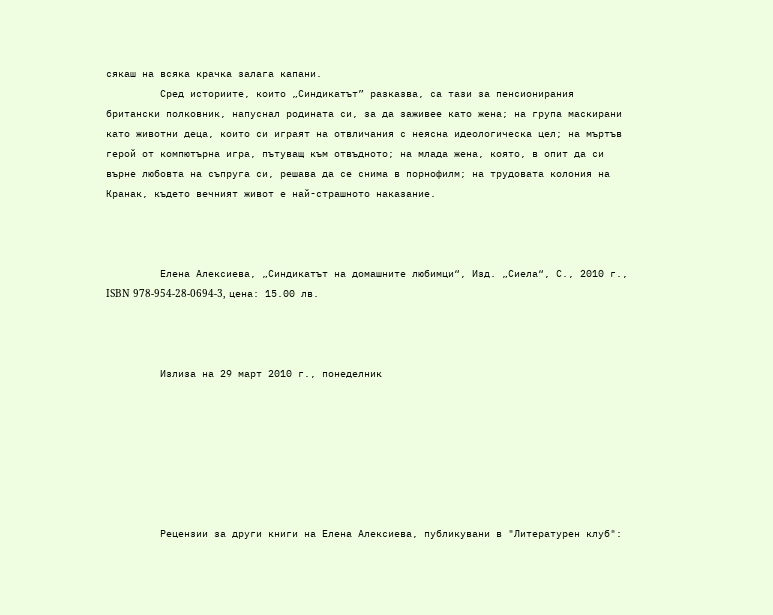сякаш на всяка крачка залага капани.
         Сред историите, които „Синдикатът” разказва, са тази за пенсионирания британски полковник, напуснал родината си, за да заживее като жена; на група маскирани като животни деца, които си играят на отвличания с неясна идеологическа цел; на мъртъв герой от компютърна игра, пътуващ към отвъдното; на млада жена, която, в опит да си върне любовта на съпруга си, решава да се снима в порнофилм; на трудовата колония на Кранак, където вечният живот е най-страшното наказание.



         Елена Алексиева, „Синдикатът на домашните любимци“, Изд. „Сиела“, С., 2010 г., ISBN 978-954-28-0694-3, цена: 15.00 лв.



         Излиза на 29 март 2010 г., понеделник







         Рецензии за други книги на Елена Алексиева, публикувани в "Литературен клуб":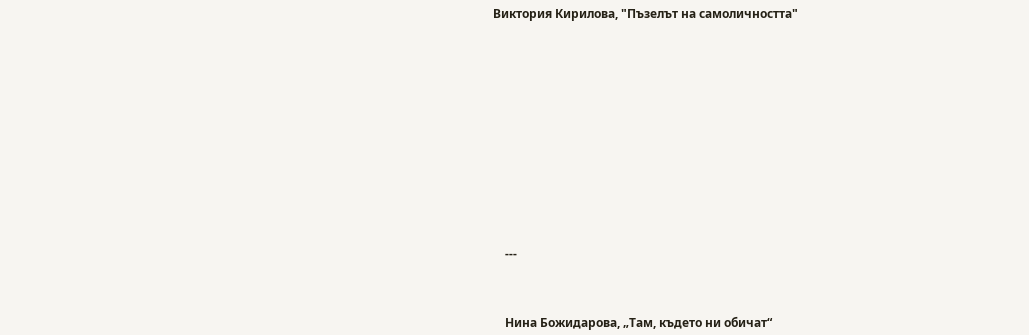Виктория Кирилова, "Пъзелът на самоличността"













    ---



    Нина Божидарова, „Там, където ни обичат“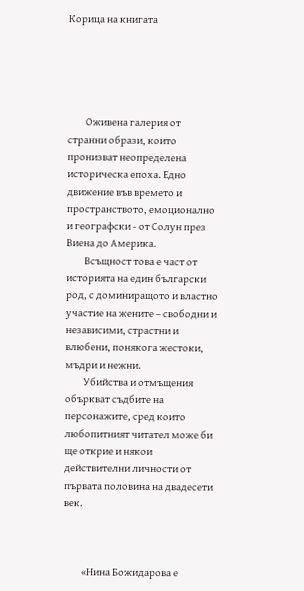Корица на книгата





         Оживена галерия от странни образи, които пронизват неопределена историческа епоха. Едно движение във времето и пространството, емоционално и географски - от Солун през Виена до Америка.
         Всъщност това е част от историята на един български род, с доминиращото и властно участие на жените – свободни и независими, страстни и влюбени, понякога жестоки, мъдри и нежни.
         Убийства и отмъщения объркват съдбите на персонажите, сред които любопитният читател може би ще открие и някои действителни личности от първата половина на двадесети век.



         «Нина Божидарова е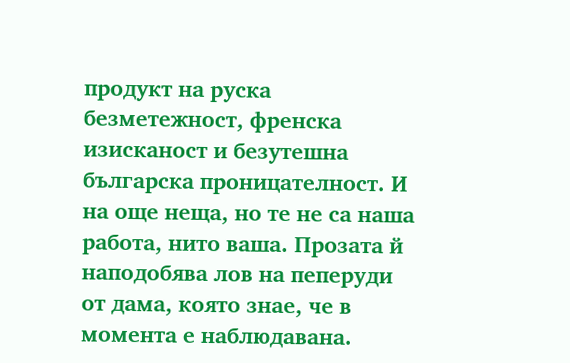продукт на руска безметежност, френска изисканост и безутешна българска проницателност. И на още неща, но те не са наша работа, нито ваша. Прозата й наподобява лов на пеперуди от дама, която знае, че в момента е наблюдавана.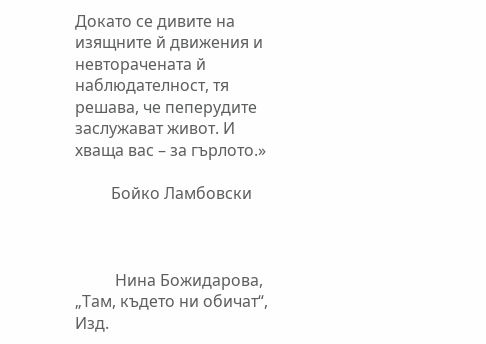Докато се дивите на изящните й движения и невторачената й наблюдателност, тя решава, че пеперудите заслужават живот. И хваща вас – за гърлото.»

         Бойко Ламбовски



          Нина Божидарова, „Там, където ни обичат“, Изд.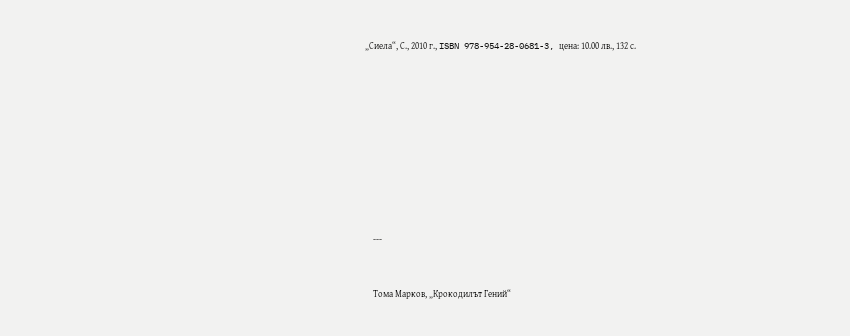„Сиела“, С., 2010 г., ISBN 978-954-28-0681-3, цена: 10.00 лв., 132 с.













    ---



    Тома Марков, „Крокодилът Гений“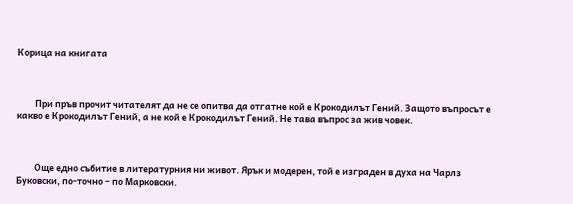Корица на книгата



         При пръв прочит читателят да не се опитва да отгатне кой е Крокодилът Гений. Защото въпросът е какво е Крокодилът Гений, а не кой е Крокодилът Гений. Не тава въпрос за жив човек.



         Още едно събитие в литературния ни живот. Ярък и модерен, той е изграден в духа на Чарлз Буковски, по-точно – по Марковски.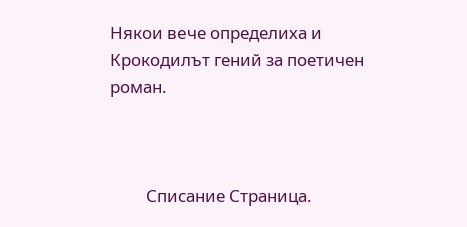Някои вeче определиха и Крокодилът гений за поетичен роман.



         Списание Страница.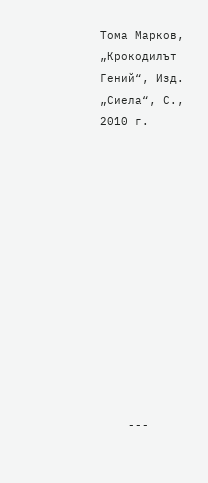Тома Марков, „Крокодилът Гений“, Изд. „Сиела“, С., 2010 г.













    ---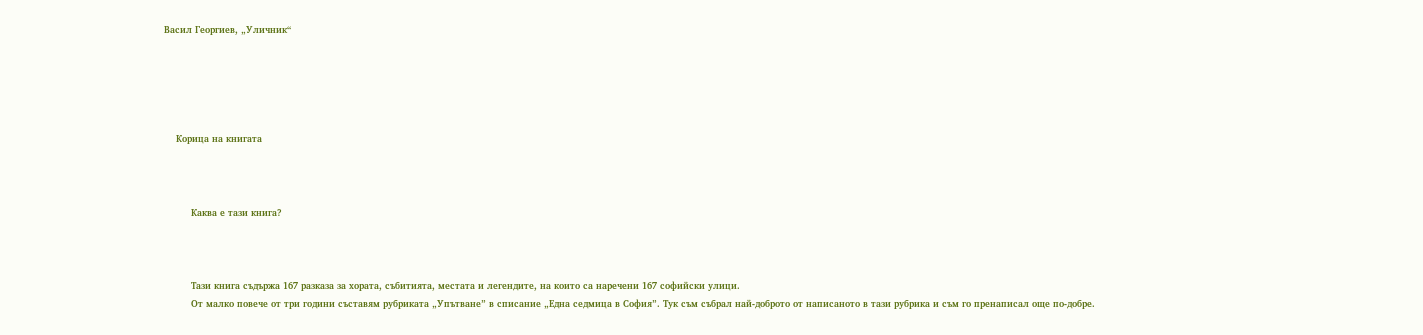Васил Георгиев, „Уличник“





    Корица на книгата



         Каква е тази книга?



         Тази книга съдържа 167 разказа за хората, събитията, местата и легендите, на които са наречени 167 софийски улици.
         От малко повече от три години съставям рубриката „Упътване” в списание „Една седмица в София”. Тук съм събрал най-доброто от написаното в тази рубрика и съм го пренаписал още по-добре.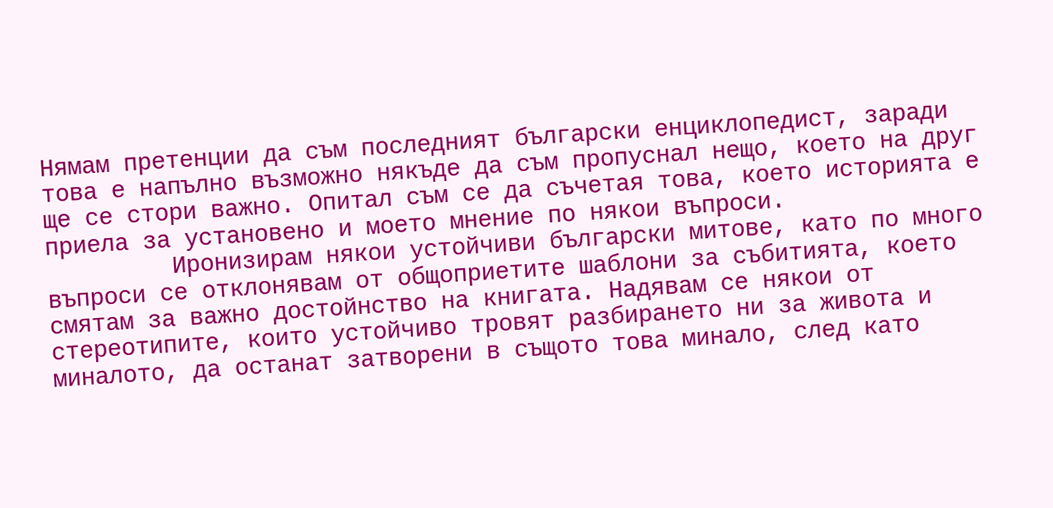Нямам претенции да съм последният български енциклопедист, заради това е напълно възможно някъде да съм пропуснал нещо, което на друг ще се стори важно. Опитал съм се да съчетая това, което историята е приела за установено и моето мнение по някои въпроси.
         Иронизирам някои устойчиви български митове, като по много въпроси се отклонявам от общоприетите шаблони за събитията, което смятам за важно достойнство на книгата. Надявам се някои от стереотипите, които устойчиво тровят разбирането ни за живота и миналото, да останат затворени в същото това минало, след като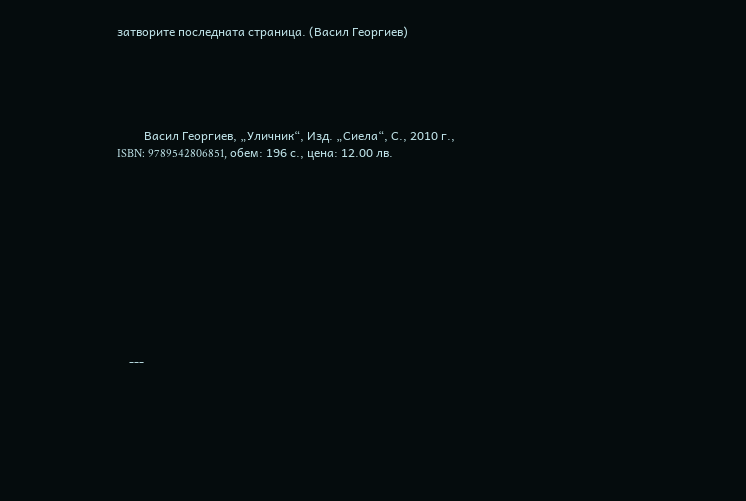затворите последната страница. (Васил Георгиев)





         Васил Георгиев, „Уличник“, Изд. „Сиела“, С., 2010 г., ISBN: 9789542806851, обем: 196 с., цена: 12.00 лв.











    ---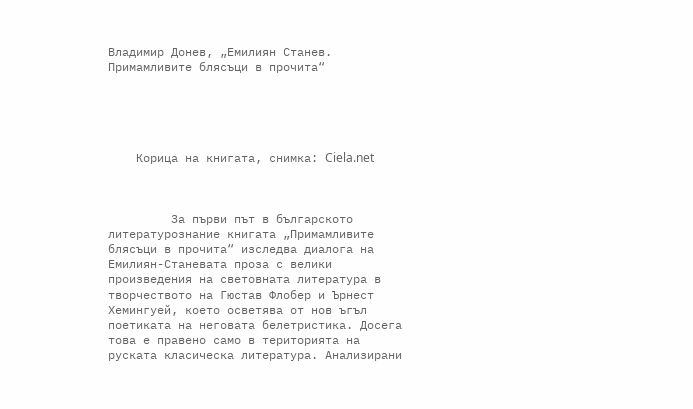Владимир Донев, „Емилиян Станев. Примамливите блясъци в прочита“





    Корица на книгата, снимка: Ciela.net



         За първи път в българското литературознание книгата „Примамливите блясъци в прочита“ изследва диалога на Емилиян-Станевата проза с велики произведения на световната литература в творчеството на Гюстав Флобер и Ърнест Хемингуей, което осветява от нов ъгъл поетиката на неговата белетристика. Досега това е правено само в територията на руската класическа литература. Анализирани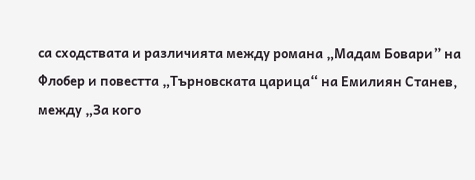са сходствата и различията между романа „Мадам Бовари” на Флобер и повестта „Търновската царица“ на Емилиян Станев, между „За кого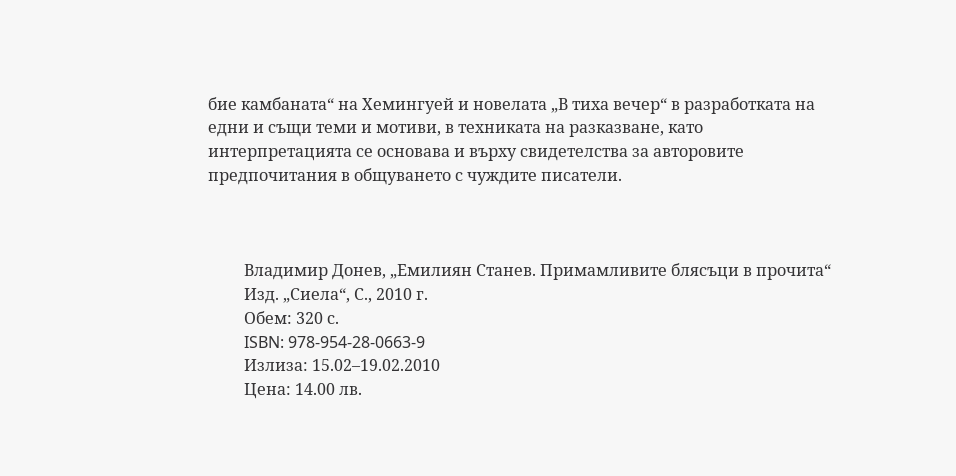бие камбаната“ на Хемингуей и новелата „В тиха вечер“ в разработката на едни и същи теми и мотиви, в техниката на разказване, като интерпретацията се основава и върху свидетелства за авторовите предпочитания в общуването с чуждите писатели.



         Владимир Донев, „Емилиян Станев. Примамливите блясъци в прочита“
         Изд. „Сиела“, С., 2010 г.
         Обем: 320 с.
         ISBN: 978-954-28-0663-9
         Излиза: 15.02–19.02.2010
         Цена: 14.00 лв.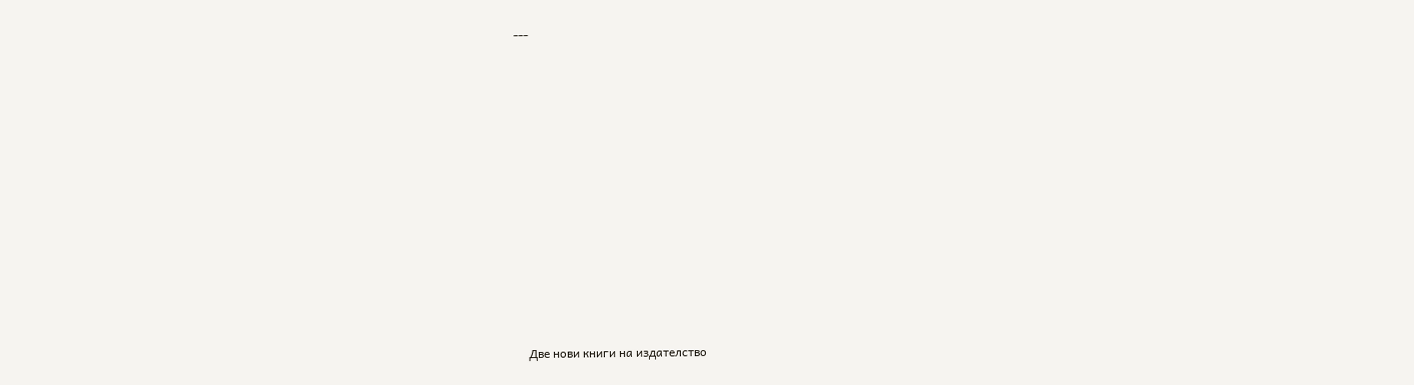---













    Две нови книги на издателство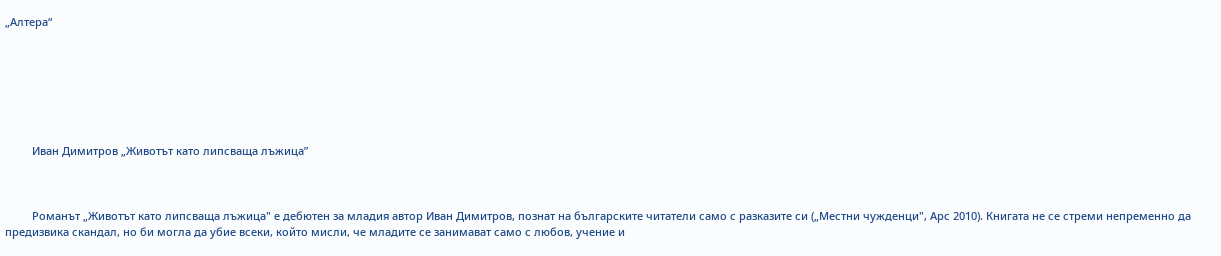„Алтера“







         Иван Димитров „Животът като липсваща лъжица”



         Романът „Животът като липсваща лъжица" е дебютен за младия автор Иван Димитров, познат на българските читатели само с разказите си („Местни чужденци", Арс 2010). Книгата не се стреми непременно да предизвика скандал, но би могла да убие всеки, който мисли, че младите се занимават само с любов, учение и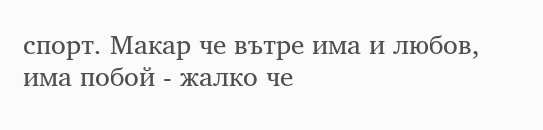спорт. Макар че вътре има и любов, има побой - жалко че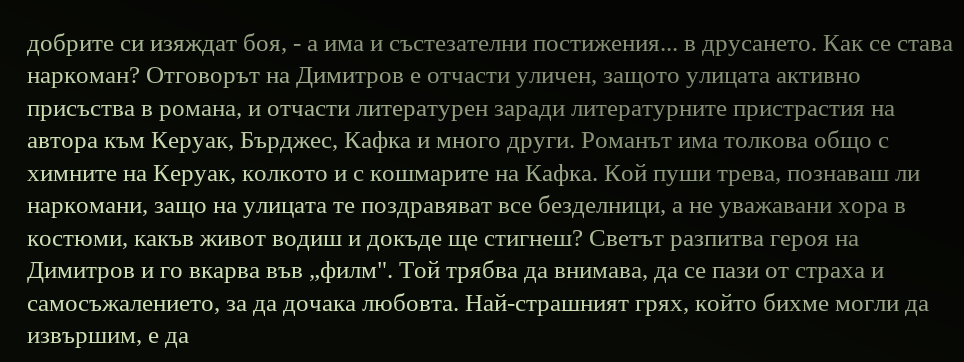добрите си изяждат боя, - а има и състезателни постижения... в друсането. Как се става наркоман? Отговорът на Димитров е отчасти уличен, защото улицата активно присъства в романа, и отчасти литературен заради литературните пристрастия на автора към Керуак, Бърджес, Кафка и много други. Романът има толкова общо с химните на Керуак, колкото и с кошмарите на Кафка. Кой пуши трева, познаваш ли наркомани, защо на улицата те поздравяват все безделници, а не уважавани хора в костюми, какъв живот водиш и докъде ще стигнеш? Светът разпитва героя на Димитров и го вкарва във „филм". Той трябва да внимава, да се пази от страха и самосъжалението, за да дочака любовта. Най-страшният грях, който бихме могли да извършим, е да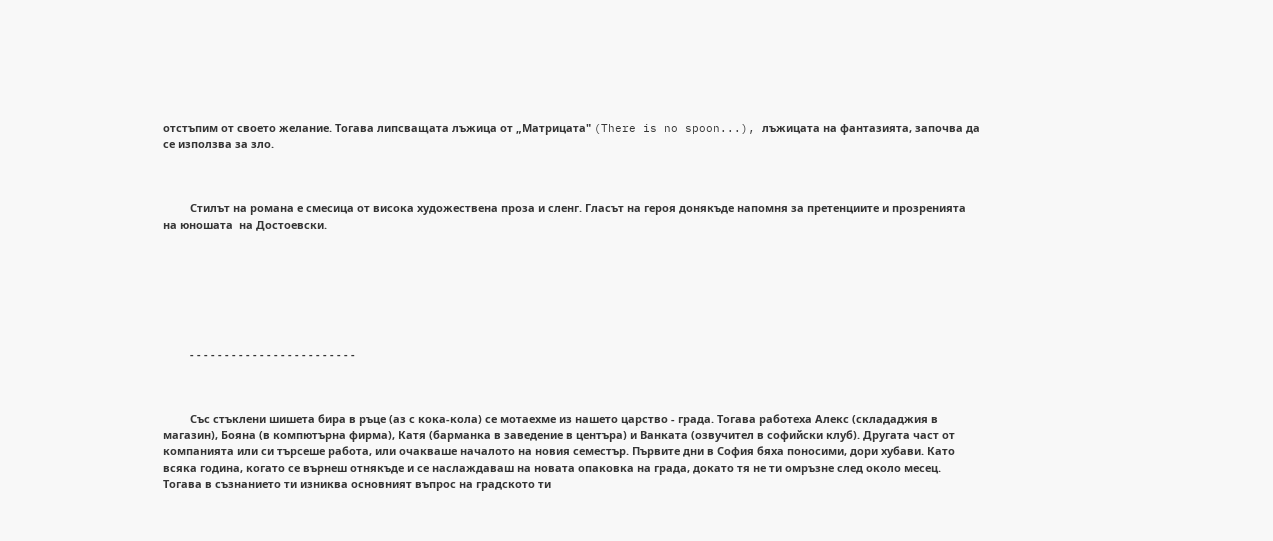отстъпим от своето желание. Тогава липсващата лъжица от „Матрицата" (There is no spoon...), лъжицата на фантазията, започва да се използва за зло.



         Стилът на романа е смесица от висока художествена проза и сленг. Гласът на героя донякъде напомня за претенциите и прозренията на юношата  на Достоевски.







         - - - - - - - - - - - - - - - - - - - - - - - -



         Със стъклени шишета бира в ръце (аз с кока-кола) се мотаехме из нашето царство - града. Тогава работеха Алекс (склададжия в магазин), Бояна (в компютърна фирма), Катя (барманка в заведение в центъра) и Ванката (озвучител в софийски клуб). Другата част от компанията или си търсеше работа, или очакваше началото на новия семестър. Първите дни в София бяха поносими, дори хубави. Като всяка година, когато се върнеш отнякъде и се наслаждаваш на новата опаковка на града, докато тя не ти омръзне след около месец. Тогава в съзнанието ти изниква основният въпрос на градското ти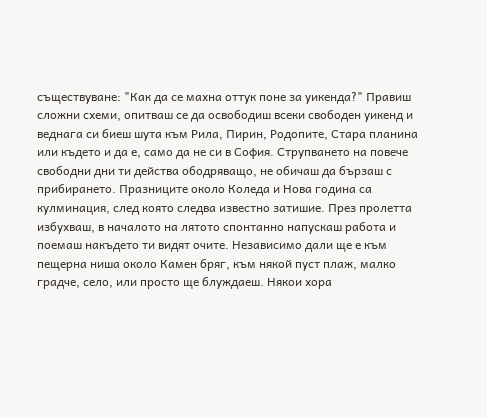съществуване: "Как да се махна оттук поне за уикенда?" Правиш сложни схеми, опитваш се да освободиш всеки свободен уикенд и веднага си биеш шута към Рила, Пирин, Родопите, Стара планина или където и да е, само да не си в София. Струпването на повече свободни дни ти действа ободряващо, не обичаш да бързаш с прибирането. Празниците около Коледа и Нова година са кулминация, след която следва известно затишие. През пролетта избухваш, в началото на лятото спонтанно напускаш работа и поемаш накъдето ти видят очите. Независимо дали ще е към пещерна ниша около Камен бряг, към някой пуст плаж, малко градче, село, или просто ще блуждаеш. Някои хора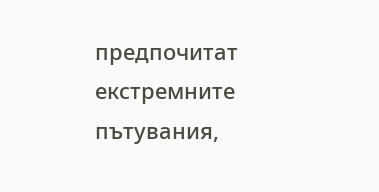предпочитат екстремните пътувания,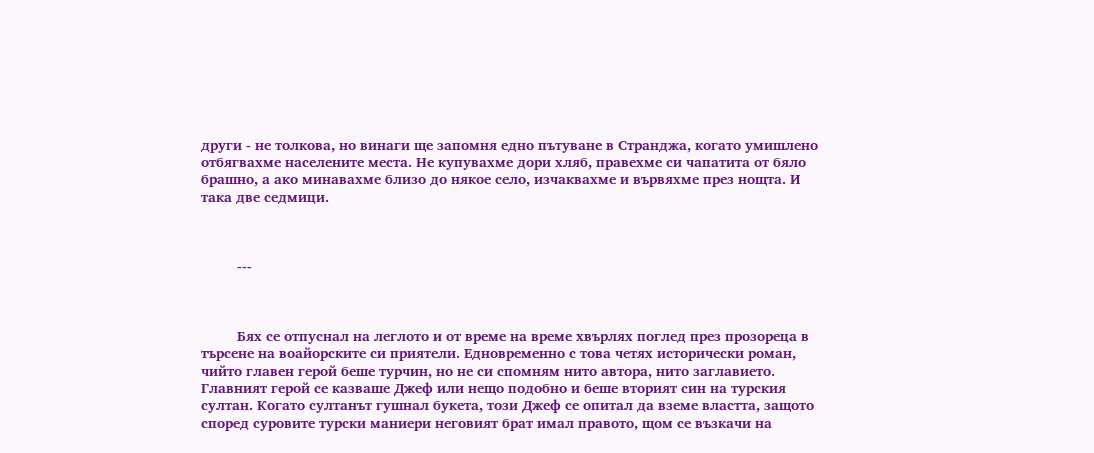други - не толкова, но винаги ще запомня едно пътуване в Странджа, когато умишлено отбягвахме населените места. Не купувахме дори хляб, правехме си чапатита от бяло брашно, а ако минавахме близо до някое село, изчаквахме и вървяхме през нощта. И така две седмици.



         ---



         Бях се отпуснал на леглото и от време на време хвърлях поглед през прозореца в търсене на воайорските си приятели. Едновременно с това четях исторически роман, чийто главен герой беше турчин, но не си спомням нито автора, нито заглавието. Главният герой се казваше Джеф или нещо подобно и беше вторият син на турския султан. Когато султанът гушнал букета, този Джеф се опитал да вземе властта, защото според суровите турски маниери неговият брат имал правото, щом се възкачи на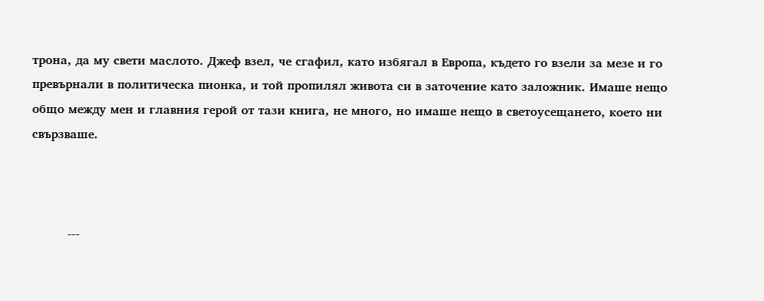трона, да му свети маслото. Джеф взел, че сгафил, като избягал в Европа, където го взели за мезе и го превърнали в политическа пионка, и той пропилял живота си в заточение като заложник. Имаше нещо общо между мен и главния герой от тази книга, не много, но имаше нещо в светоусещането, което ни свързваше.



         ---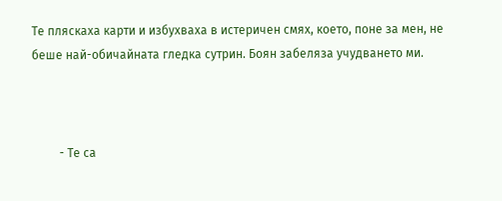Те пляскаха карти и избухваха в истеричен смях, което, поне за мен, не беше най-обичайната гледка сутрин. Боян забеляза учудването ми.



         - Те са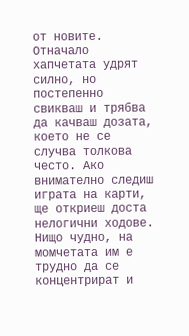от новите. Отначало хапчетата удрят силно, но постепенно свикваш и трябва да качваш дозата, което не се случва толкова често. Ако внимателно следиш играта на карти, ще откриеш доста нелогични ходове. Нищо чудно, на момчетата им е трудно да се концентрират и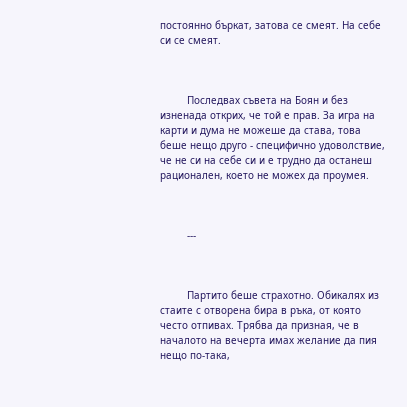постоянно бъркат, затова се смеят. На себе си се смеят.



         Последвах съвета на Боян и без изненада открих, че той е прав. За игра на карти и дума не можеше да става, това беше нещо друго - специфично удоволствие, че не си на себе си и е трудно да останеш рационален, което не можех да проумея.



         ---



         Партито беше страхотно. Обикалях из стаите с отворена бира в ръка, от която често отпивах. Трябва да призная, че в началото на вечерта имах желание да пия нещо по-така,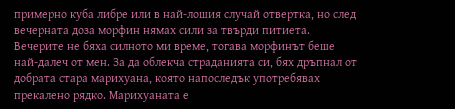примерно куба либре или в най-лошия случай отвертка, но след вечерната доза морфин нямах сили за твърди питиета. Вечерите не бяха силното ми време, тогава морфинът беше най-далеч от мен. За да облекча страданията си, бях дръпнал от добрата стара марихуана, която напоследък употребявах прекалено рядко. Марихуаната е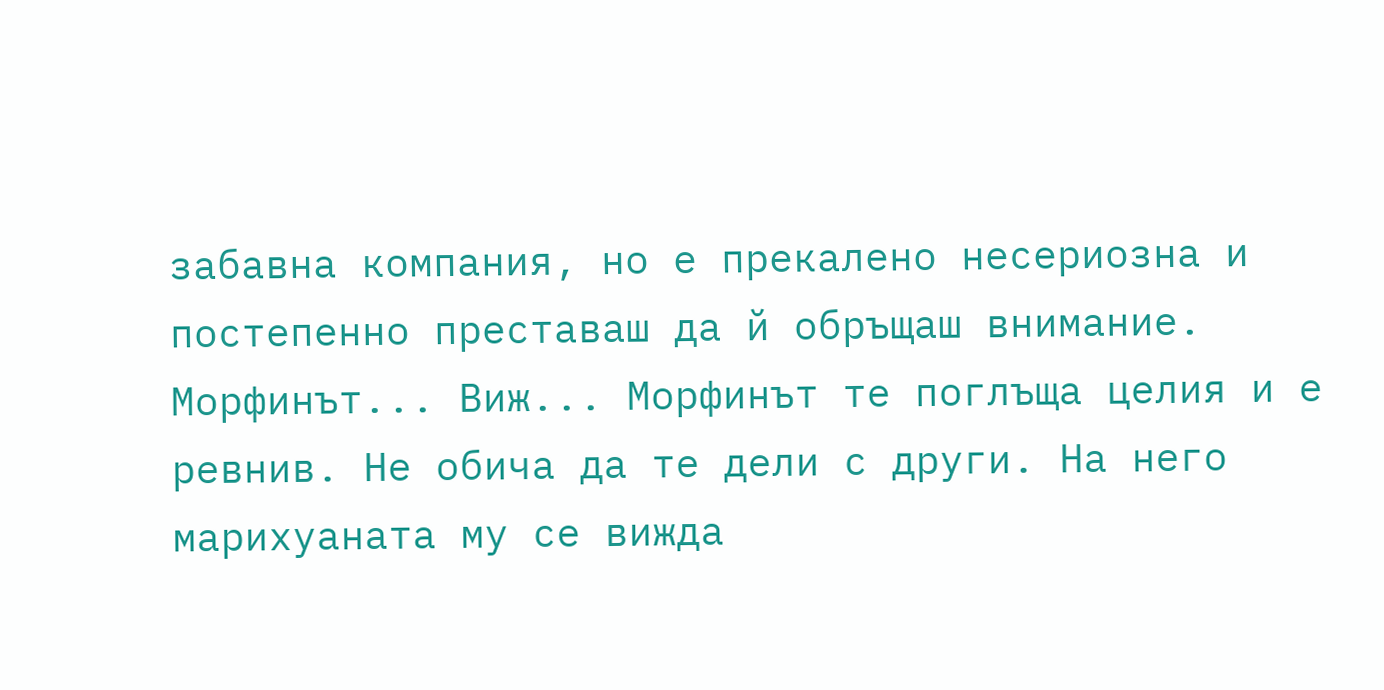забавна компания, но е прекалено несериозна и постепенно преставаш да й обръщаш внимание. Морфинът... Виж... Морфинът те поглъща целия и е ревнив. Не обича да те дели с други. На него марихуаната му се вижда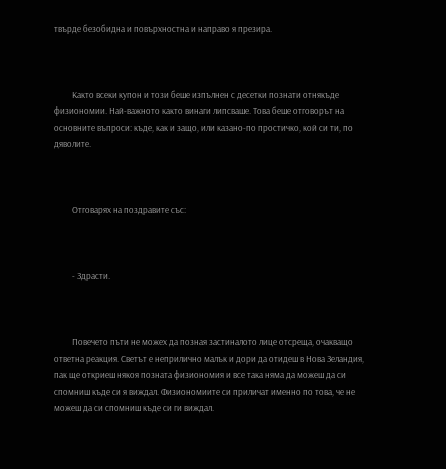твърде безобидна и повърхностна и направо я презира.



         Както всеки купон и този беше изпълнен с десетки познати отнякъде физиономии. Най-важното както винаги липсваше. Това беше отговорът на основните въпроси: къде, как и защо, или казано-по простичко, кой си ти, по дяволите.



         Отговарях на поздравите със:



         - Здрасти.



         Повечето пъти не можех да позная застиналото лице отсреща, очакващо ответна реакция. Светът е неприлично малък и дори да отидеш в Нова Зеландия, пак ще откриеш някоя позната физиономия и все така няма да можеш да си спомниш къде си я виждал. Физиономиите си приличат именно по това, че не можеш да си спомниш къде си ги виждал.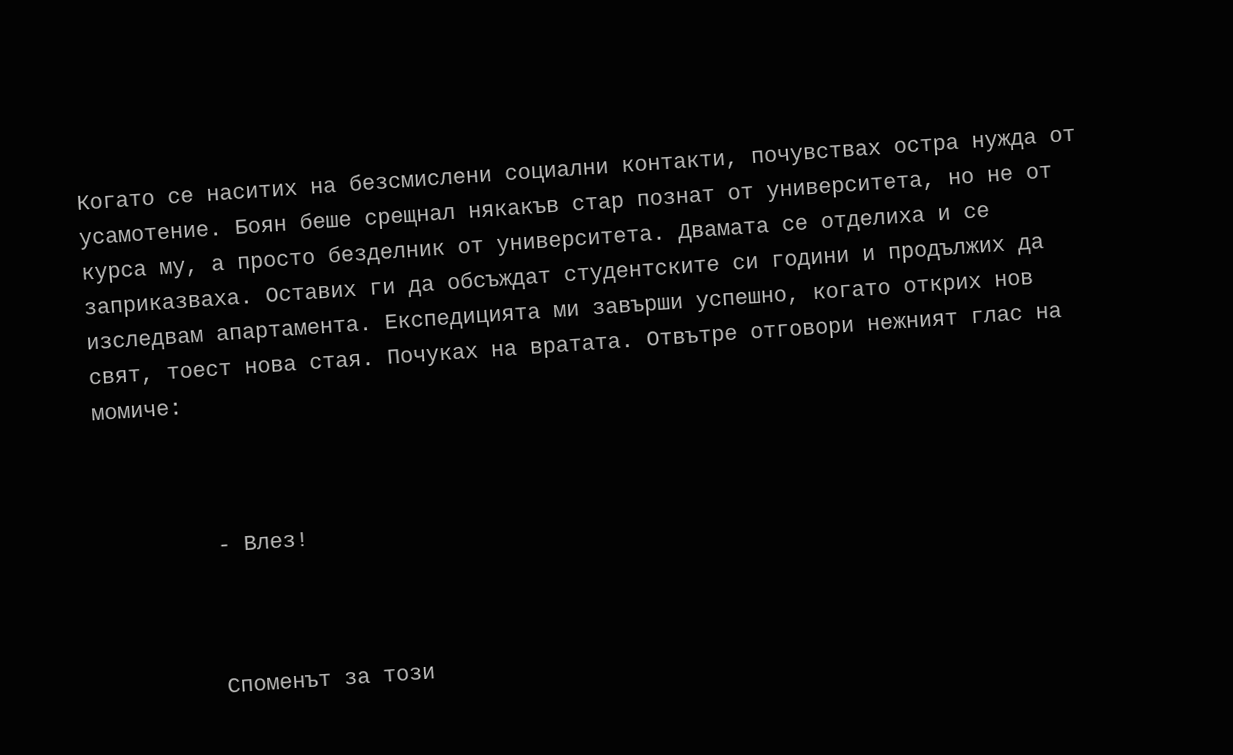Когато се наситих на безсмислени социални контакти, почувствах остра нужда от усамотение. Боян беше срещнал някакъв стар познат от университета, но не от курса му, а просто безделник от университета. Двамата се отделиха и се заприказваха. Оставих ги да обсъждат студентските си години и продължих да изследвам апартамента. Експедицията ми завърши успешно, когато открих нов свят, тоест нова стая. Почуках на вратата. Отвътре отговори нежният глас на момиче:



         - Влез!



         Споменът за този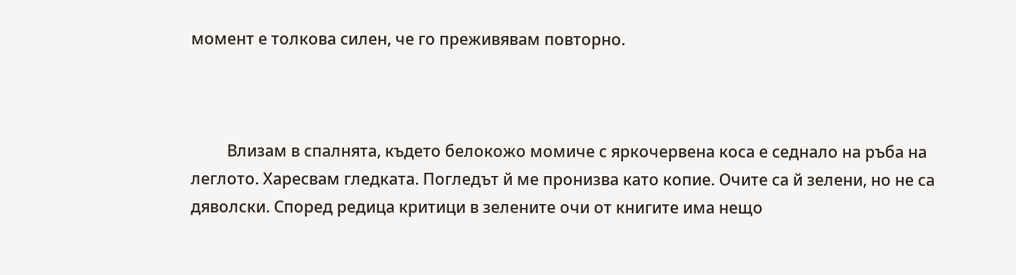момент е толкова силен, че го преживявам повторно.



         Влизам в спалнята, където белокожо момиче с яркочервена коса е седнало на ръба на леглото. Харесвам гледката. Погледът й ме пронизва като копие. Очите са й зелени, но не са дяволски. Според редица критици в зелените очи от книгите има нещо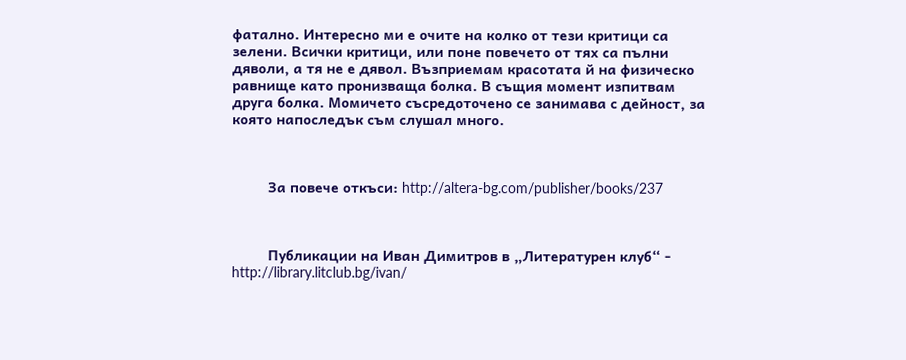фатално. Интересно ми е очите на колко от тези критици са зелени. Всички критици, или поне повечето от тях са пълни дяволи, а тя не е дявол. Възприемам красотата й на физическо равнище като пронизваща болка. В същия момент изпитвам друга болка. Момичето съсредоточено се занимава с дейност, за която напоследък съм слушал много.



         За повече откъси: http://altera-bg.com/publisher/books/237



         Публикации на Иван Димитров в „Литературен клуб“ - http://library.litclub.bg/ivan/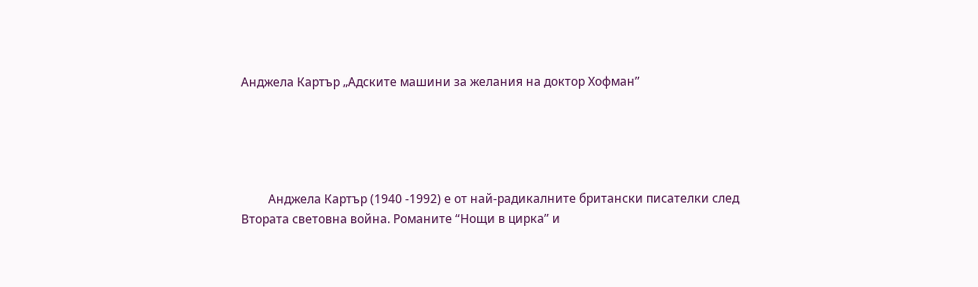Анджела Картър „Адските машини за желания на доктор Хофман”





         Анджела Картър (1940 -1992) е от най-радикалните британски писателки след Втората световна война. Романите “Нощи в цирка” и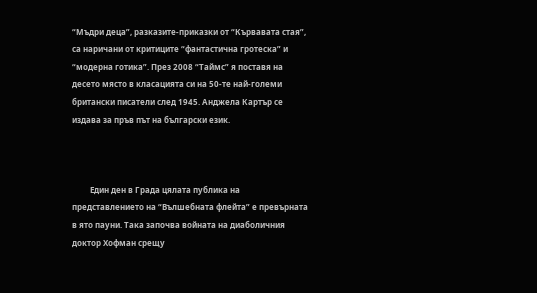“Мъдри деца”, разказите-приказки от “Кървавата стая”, са наричани от критиците “фантастична гротеска” и “модерна готика”. През 2008 “Таймс” я поставя на десето място в класацията си на 50-те най-големи британски писатели след 1945. Анджела Картър се издава за пръв път на български език.



         Един ден в Града цялата публика на представлението на “Вълшебната флейта” е превърната в ято пауни. Така започва войната на диаболичния доктор Хофман срещу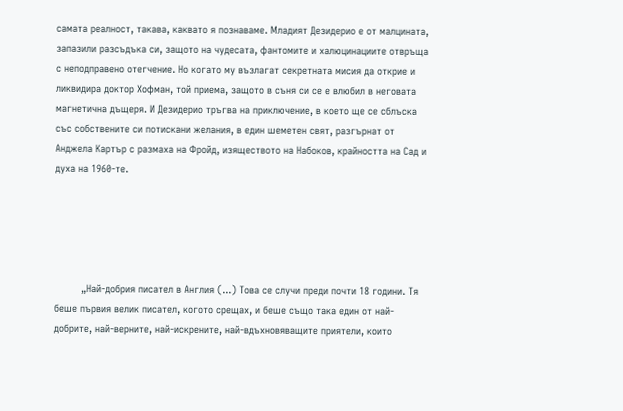самата реалност, такава, каквато я познаваме. Младият Дезидерио е от малцината, запазили разсъдъка си, защото на чудесата, фантомите и халюцинациите отвръща с неподправено отегчение. Но когато му възлагат секретната мисия да открие и ликвидира доктор Хофман, той приема, защото в съня си се е влюбил в неговата магнетична дъщеря. И Дезидерио тръгва на приключение, в което ще се сблъска със собствените си потискани желания, в един шеметен свят, разгърнат от Анджела Картър с размаха на Фройд, изяществото на Набоков, крайността на Сад и духа на 1960-те.





         „Най-добрия писател в Англия (...) Това се случи преди почти 18 години. Тя беше първия велик писател, когото срещах, и беше също така един от най-добрите, най-верните, най-искрените, най-вдъхновяващите приятели, които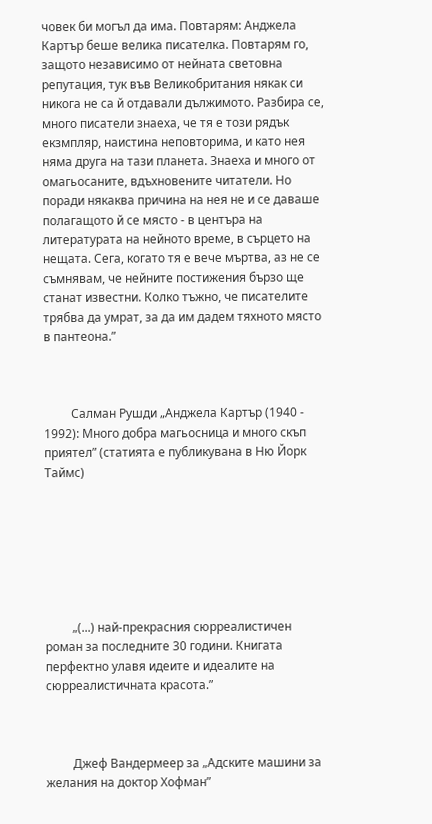човек би могъл да има. Повтарям: Анджела Картър беше велика писателка. Повтарям го, защото независимо от нейната световна репутация, тук във Великобритания някак си никога не са й отдавали дължимото. Разбира се, много писатели знаеха, че тя е този рядък екзмпляр, наистина неповторима, и като нея няма друга на тази планета. Знаеха и много от омагьосаните, вдъхновените читатели. Но поради някаква причина на нея не и се даваше полагащото й се място - в центъра на литературата на нейното време, в сърцето на нещата. Сега, когато тя е вече мъртва, аз не се съмнявам, че нейните постижения бързо ще станат известни. Колко тъжно, че писателите трябва да умрат, за да им дадем тяхното място в пантеона.”



         Салман Рушди „Анджела Картър (1940 - 1992): Много добра магьосница и много скъп приятел” (статията е публикувана в Ню Йорк Таймс)







         „(...) най-прекрасния сюрреалистичен роман за последните 30 години. Книгата перфектно улавя идеите и идеалите на сюрреалистичната красота.”



         Джеф Вандермеер за „Адските машини за желания на доктор Хофман”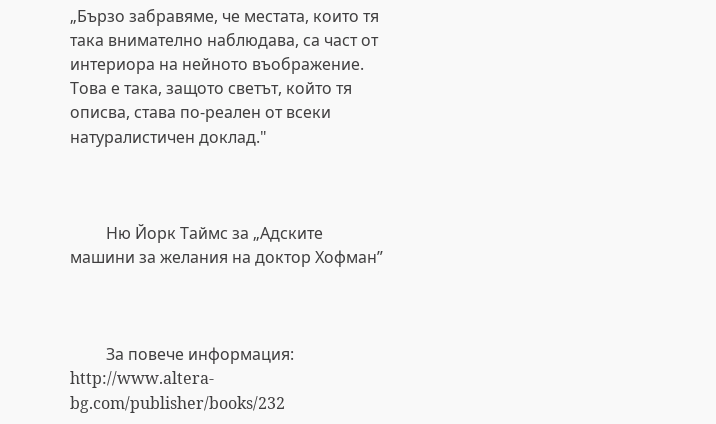„Бързо забравяме, че местата, които тя така внимателно наблюдава, са част от интериора на нейното въображение. Това е така, защото светът, който тя описва, става по-реален от всеки натуралистичен доклад."



         Ню Йорк Таймс за „Адските машини за желания на доктор Хофман”



         За повече информация: http://www.altera-bg.com/publisher/books/232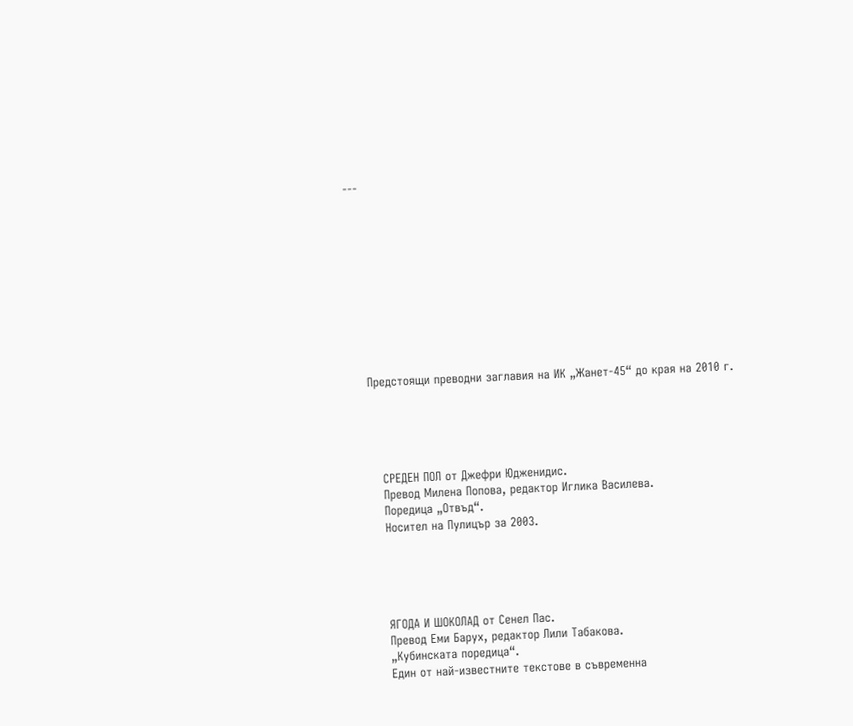---











    Предстоящи преводни заглавия на ИК „Жанет-45“ до края на 2010 г.





       СРЕДЕН ПОЛ от Джефри Юдженидис.
       Превод Милена Попова, редактор Иглика Василева.
       Поредица „Отвъд“.
       Носител на Пулицър за 2003.





       ЯГОДА И ШОКОЛАД от Сенел Пас.
       Превод Еми Барух, редактор Лили Табакова.
       „Кубинската поредица“.
       Един от най-известните текстове в съвременна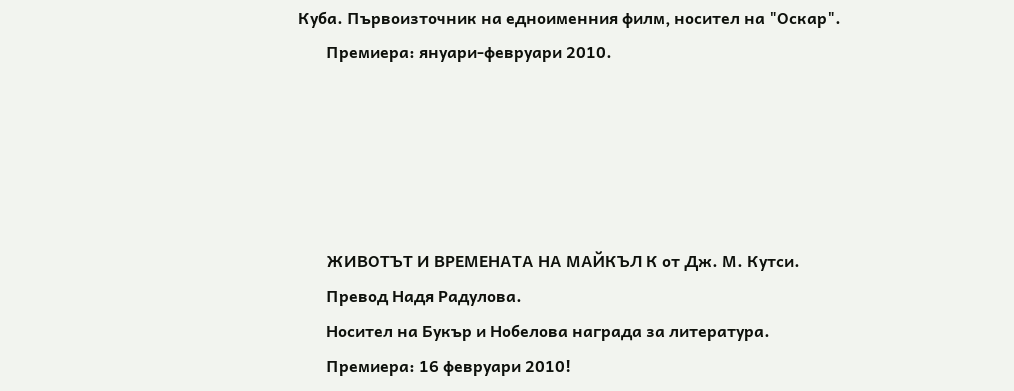Куба. Първоизточник на едноименния филм, носител на "Оскар".
       Премиера: януари-февруари 2010.





       ЖИВОТЪТ И ВРЕМЕНАТА НА МАЙКЪЛ К от Дж. М. Кутси.
       Превод Надя Радулова.
       Носител на Букър и Нобелова награда за литература.
       Премиера: 16 февруари 2010!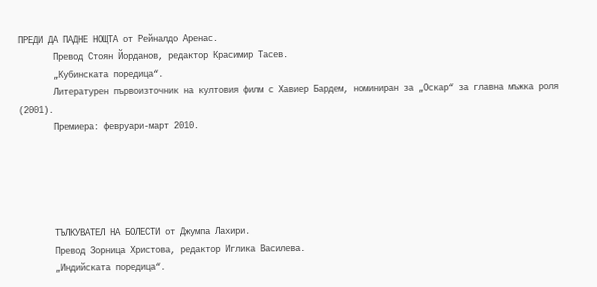ПРЕДИ ДА ПАДНЕ НОЩТА от Рейналдо Аренас.
       Превод Стоян Йорданов, редактор Красимир Тасев.
       „Кубинската поредица“.
       Литературен първоизточник на култовия филм с Хавиер Бардем, номиниран за „Оскар“ за главна мъжка роля (2001).
       Премиера: февруари-март 2010.





       ТЪЛКУВАТЕЛ НА БОЛЕСТИ от Джумпа Лахири.
       Превод Зорница Христова, редактор Иглика Василева.
       „Индийската поредица“.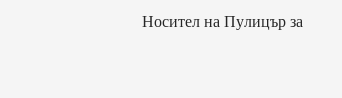Носител на Пулицър за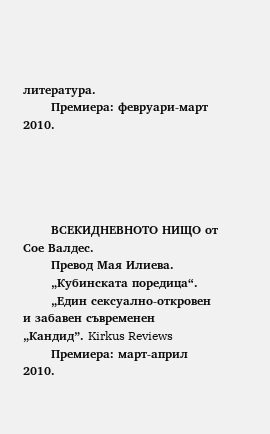литература.
       Премиера: февруари-март 2010.





       ВСЕКИДНЕВНОТО НИЩО от Сое Валдес.
       Превод Мая Илиева.
       „Кубинската поредица“.
       „Един сексуално-откровен и забавен съвременен „Кандид”. Kirkus Reviews
       Премиера: март-април 2010.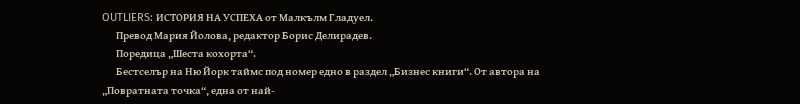OUTLIERS: ИСТОРИЯ НА УСПЕХА от Малкълм Гладуел.
       Превод Мария Йолова, редактор Борис Делирадев.
       Поредица „Шеста кохорта“.
       Бестселър на Ню Йорк таймс под номер едно в раздел „Бизнес книги“. От автора на „Повратната точка“, една от най-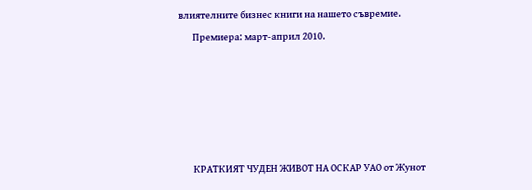влиятелните бизнес книги на нашето съвремие.
       Премиера: март-април 2010.





       КРАТКИЯТ ЧУДЕН ЖИВОТ НА ОСКАР УАО от Жунот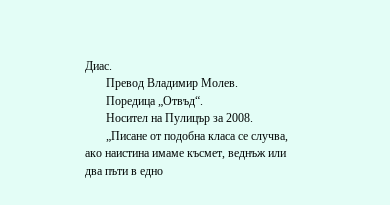Диас.
       Превод Владимир Молев.
       Поредица „Отвъд“.
       Носител на Пулицър за 2008.
       „Писане от подобна класа се случва, ако наистина имаме късмет, веднъж или два пъти в едно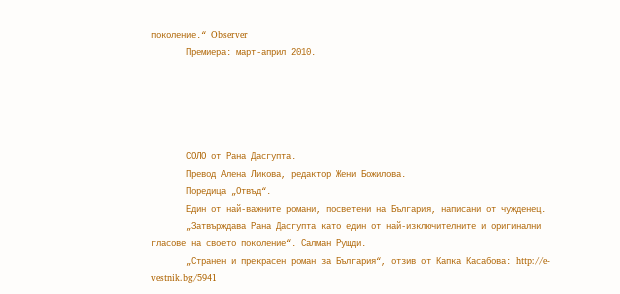поколение.“ Observer
       Премиера: март-април 2010.





       СОЛО от Рана Дасгупта.
       Превод Алена Ликова, редактор Жени Божилова.
       Поредица „Отвъд“.
       Един от най-важните романи, посветени на България, написани от чужденец.
       „Затвърждава Рана Дасгупта като един от най-изключителните и оригинални гласове на своето поколение“. Салман Рушди.
       „Странен и прекрасен роман за България“, отзив от Капка Касабова: http://e-vestnik.bg/5941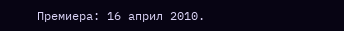Премиера: 16 април 2010.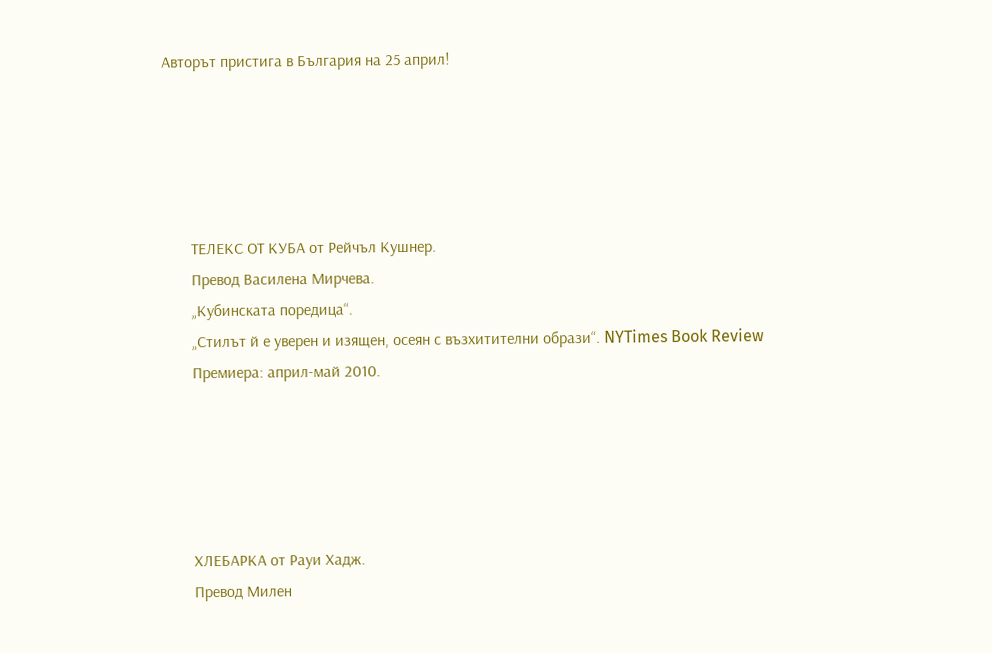Авторът пристига в България на 25 април!





       ТЕЛЕКС ОТ КУБА от Рейчъл Кушнер.
       Превод Василена Мирчева.
       „Кубинската поредица“.
       „Стилът й е уверен и изящен, осеян с възхитителни образи“. NYTimes Book Review
       Премиера: април-май 2010.





       ХЛЕБАРКА от Рауи Хадж.
       Превод Милен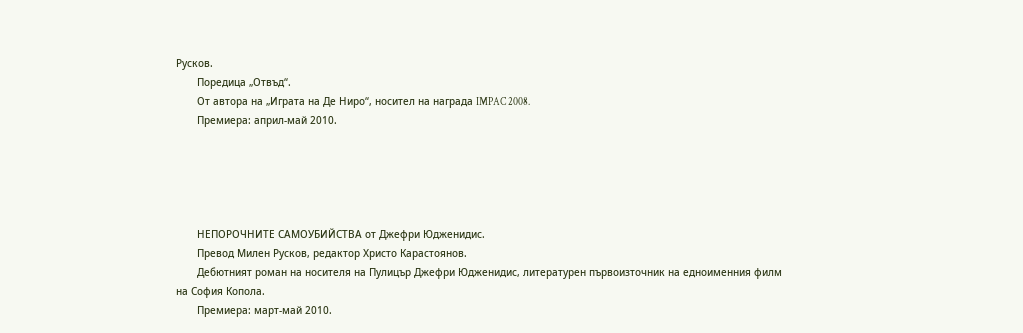Русков.
       Поредица „Отвъд“.
       От автора на „Играта на Де Ниро“, носител на награда IMPAC 2008.
       Премиера: април-май 2010.





       НЕПОРОЧНИТЕ САМОУБИЙСТВА от Джефри Юдженидис.
       Превод Милен Русков, редактор Христо Карастоянов.
       Дебютният роман на носителя на Пулицър Джефри Юдженидис, литературен първоизточник на едноименния филм на София Копола.
       Премиера: март-май 2010.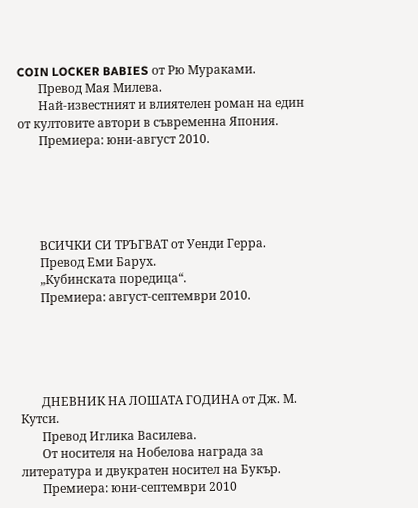COIN LOCKER BABIES от Рю Мураками.
       Превод Мая Милева.
       Най-известният и влиятелен роман на един от култовите автори в съвременна Япония.
       Премиера: юни-август 2010.





       ВСИЧКИ СИ ТРЪГВАТ от Уенди Герра.
       Превод Еми Барух.
       „Кубинската поредица“.
       Премиера: август-септември 2010.





       ДНЕВНИК НА ЛОШАТА ГОДИНА от Дж. М. Кутси.
       Превод Иглика Василева.
       От носителя на Нобелова награда за литература и двукратен носител на Букър.
       Премиера: юни-септември 2010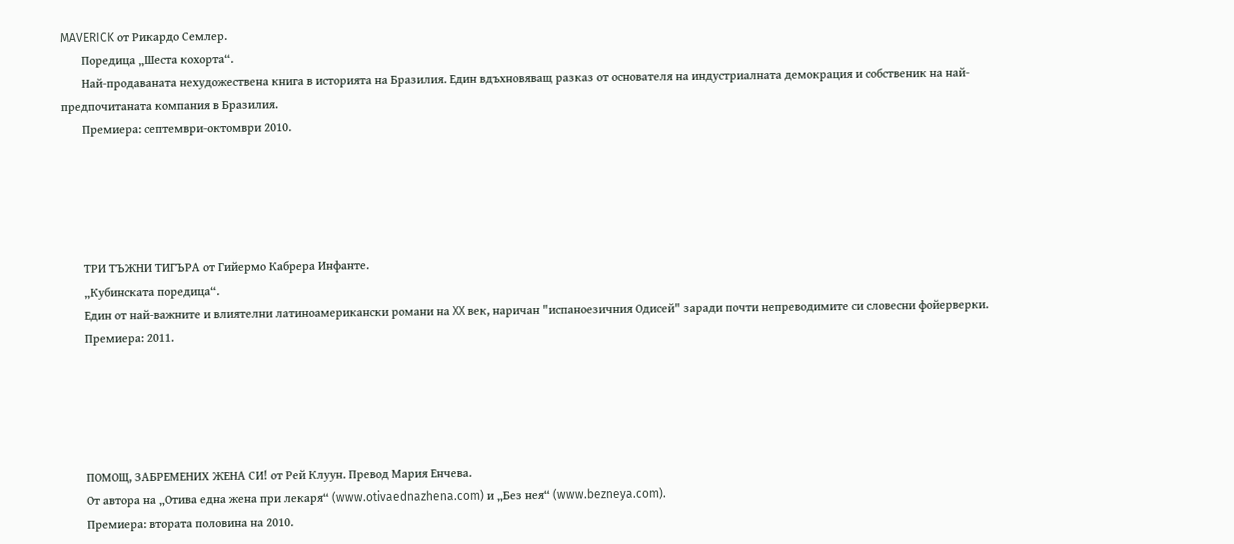MAVERICK от Рикардо Семлер.
       Поредица „Шеста кохорта“.
       Най-продаваната нехудожествена книга в историята на Бразилия. Един вдъхновяващ разказ от основателя на индустриалната демокрация и собственик на най-предпочитаната компания в Бразилия.
       Премиера: септември-октомври 2010.





       ТРИ ТЪЖНИ ТИГЪРА от Гийермо Кабрера Инфанте.
       „Кубинската поредица“.
       Един от най-важните и влиятелни латиноамерикански романи на XX век, наричан "испаноезичния Одисей" заради почти непреводимите си словесни фойерверки.
       Премиера: 2011.





       ПОМОЩ, ЗАБРЕМЕНИХ ЖЕНА СИ! от Рей Клуун. Превод Мария Енчева.
       От автора на „Отива една жена при лекаря“ (www.otivaednazhena.com) и „Без нея“ (www.bezneya.com).
       Премиера: втората половина на 2010.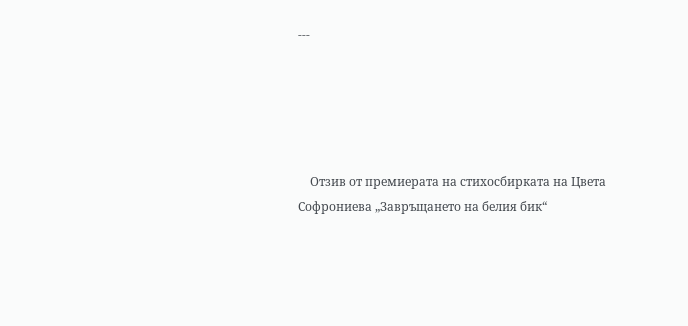---





    Отзив от премиерата на стихосбирката на Цвета Софрониева „Завръщането на белия бик“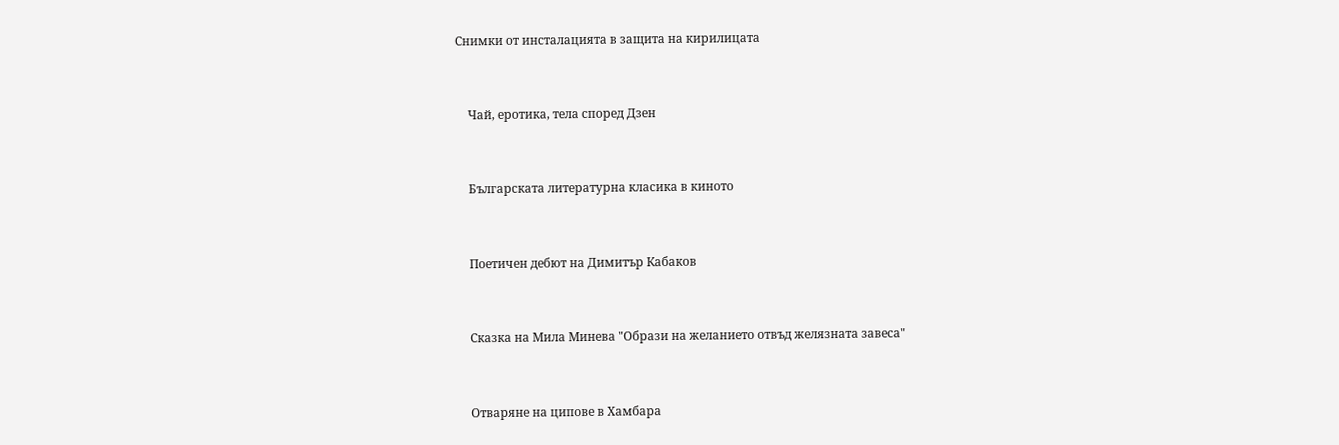Снимки от инсталацията в защита на кирилицата



    Чай, еротика, тела според Дзен



    Българската литературна класика в киното



    Поетичен дебют на Димитър Кабаков



    Сказка на Мила Минева "Образи на желанието отвъд желязната завеса"



    Отваряне на ципове в Хамбара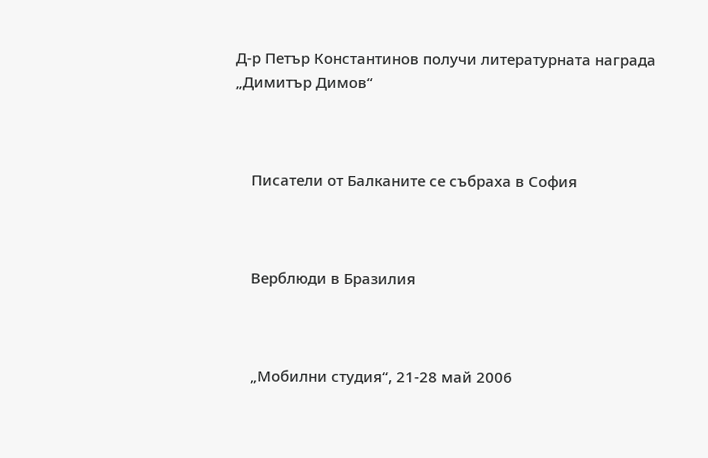Д-р Петър Константинов получи литературната награда „Димитър Димов“



    Писатели от Балканите се събраха в София



    Верблюди в Бразилия



    „Мобилни студия“, 21-28 май 2006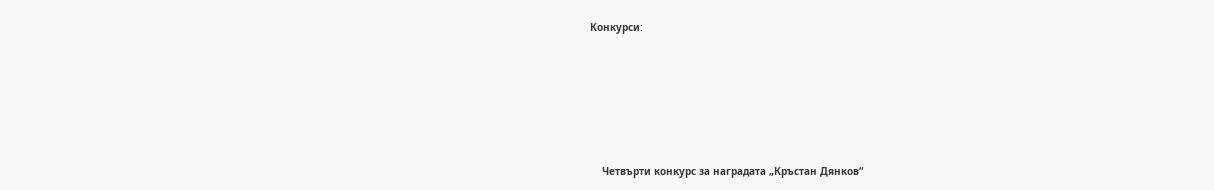Конкурси:







    Четвърти конкурс за наградата „Кръстан Дянков“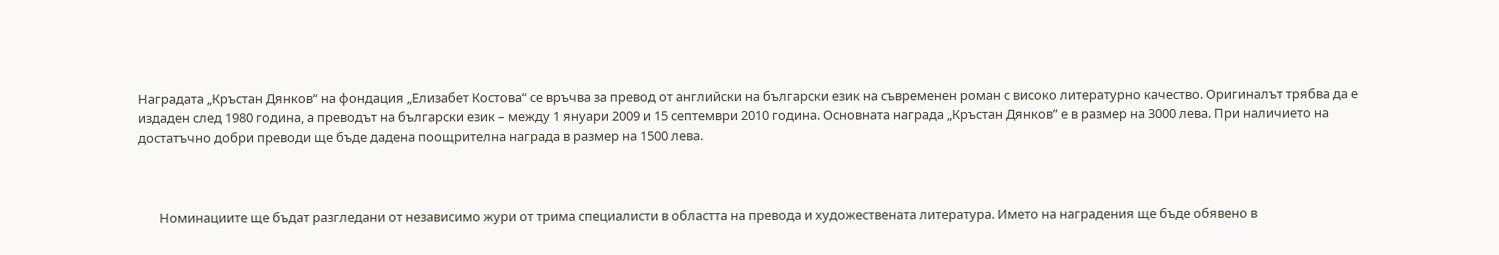Наградата „Кръстан Дянков“ на фондация „Елизабет Костова“ се връчва за превод от английски на български език на съвременен роман с високо литературно качество. Оригиналът трябва да е издаден след 1980 година, а преводът на български език – между 1 януари 2009 и 15 септември 2010 година. Основната награда „Кръстан Дянков” е в размер на 3000 лева. При наличието на достатъчно добри преводи ще бъде дадена поощрителна награда в размер на 1500 лева.



       Номинациите ще бъдат разгледани от независимо жури от трима специалисти в областта на превода и художествената литература. Името на наградения ще бъде обявено в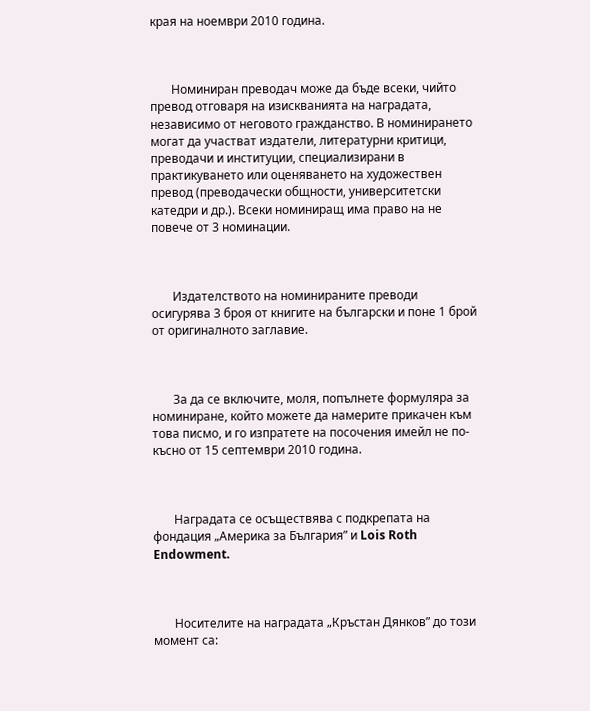края на ноември 2010 година.



       Номиниран преводач може да бъде всеки, чийто превод отговаря на изискванията на наградата, независимо от неговото гражданство. В номинирането могат да участват издатели, литературни критици, преводачи и институции, специализирани в практикуването или оценяването на художествен превод (преводачески общности, университетски катедри и др.). Всеки номиниращ има право на не повече от 3 номинации.



       Издателството на номинираните преводи осигурява 3 броя от книгите на български и поне 1 брой от оригиналното заглавие.



       За да се включите, моля, попълнете формуляра за номиниране, който можете да намерите прикачен към това писмо, и го изпратете на посочения имейл не по-късно от 15 септември 2010 година.



       Наградата се осъществява с подкрепата на фондация „Америка за България” и Lois Roth Endowment.



       Носителите на наградата „Кръстан Дянков” до този момент са: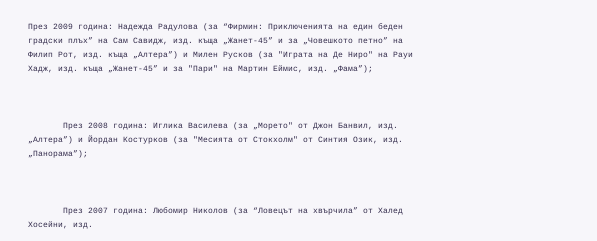През 2009 година: Надежда Радулова (за “Фирмин: Приключенията на един беден градски плъх” на Сам Савидж, изд. къща „Жанет-45” и за „Човешкото петно” на Филип Рот, изд. къща „Алтера”) и Милен Русков (за "Играта на Де Ниро" на Рауи Хадж, изд. къща „Жанет-45” и за "Пари" на Мартин Еймис, изд. „Фама”);



       През 2008 година: Иглика Василева (за „Морето" от Джон Банвил, изд. „Алтера”) и Йордан Костурков (за "Месията от Стокхолм" от Синтия Озик, изд. „Панорама”);



       През 2007 година: Любомир Николов (за “Ловецът на хвърчила” от Халед Хосейни, изд.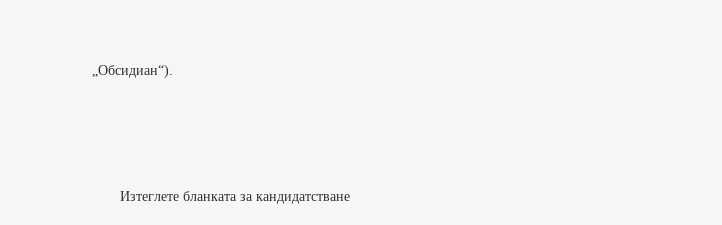„Обсидиан“).





       Изтеглете бланката за кандидатстване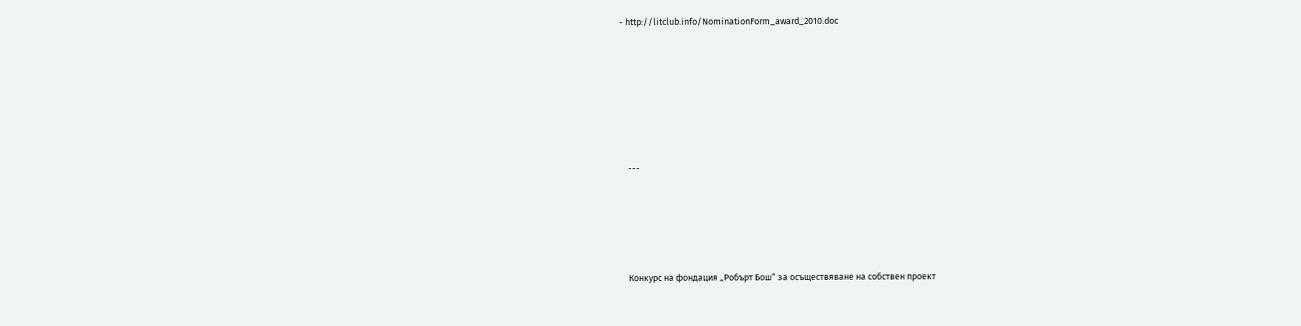- http://litclub.info/NominationForm_award_2010.doc







    ---





    Конкурс на фондация „Робърт Бош“ за осъществяване на собствен проект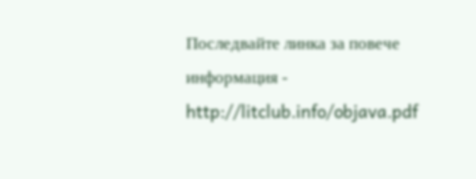Последвайте линка за повече информация - http://litclub.info/objava.pdf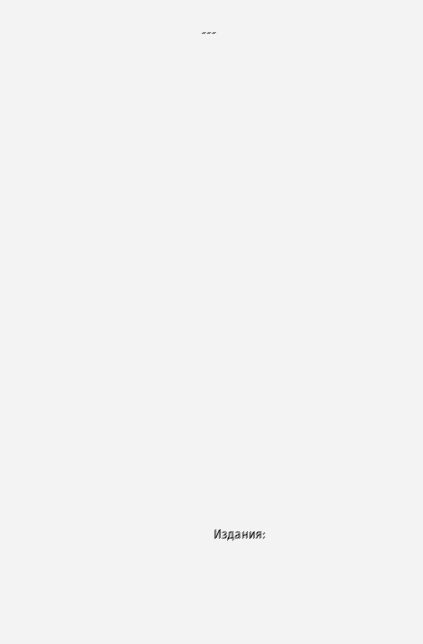---





















    Издания: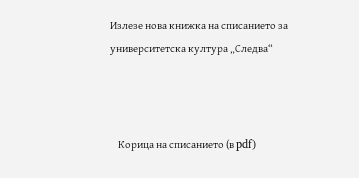Излезе нова книжка на списанието за университетска култура „Следва“



    Корица на списанието (в pdf)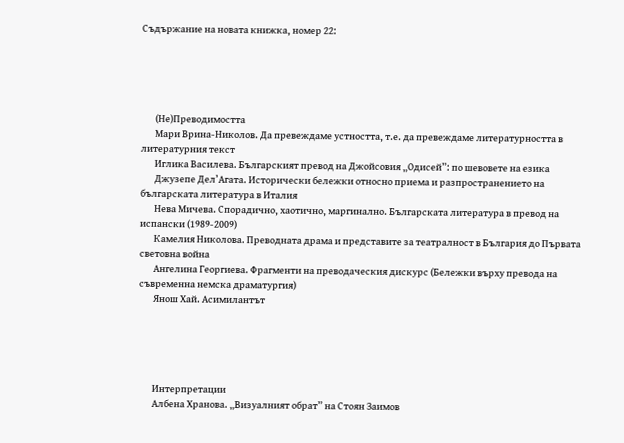Съдържание на новата книжка, номер 22:





       (Не)Преводимостта
       Мари Врина-Николов. Да превеждаме устността, т.е. да превеждаме литературността в литературния текст
       Иглика Василева. Българският превод на Джойсовия „Одисей”: по шевовете на езика
       Джузепе Дел’Агата. Исторически бележки относно приема и разпространението на българската литература в Италия
       Нева Мичева. Спорадично, хаотично, маргинално. Българската литература в превод на испански (1989-2009)
       Камелия Николова. Преводната драма и представите за театралност в България до Първата световна война
       Ангелина Георгиева. Фрагменти на преводаческия дискурс (Бележки върху превода на съвременна немска драматургия)
       Янош Хай. Асимилантът





       Интерпретации
       Албена Хранова. „Визуалният обрат” на Стоян Заимов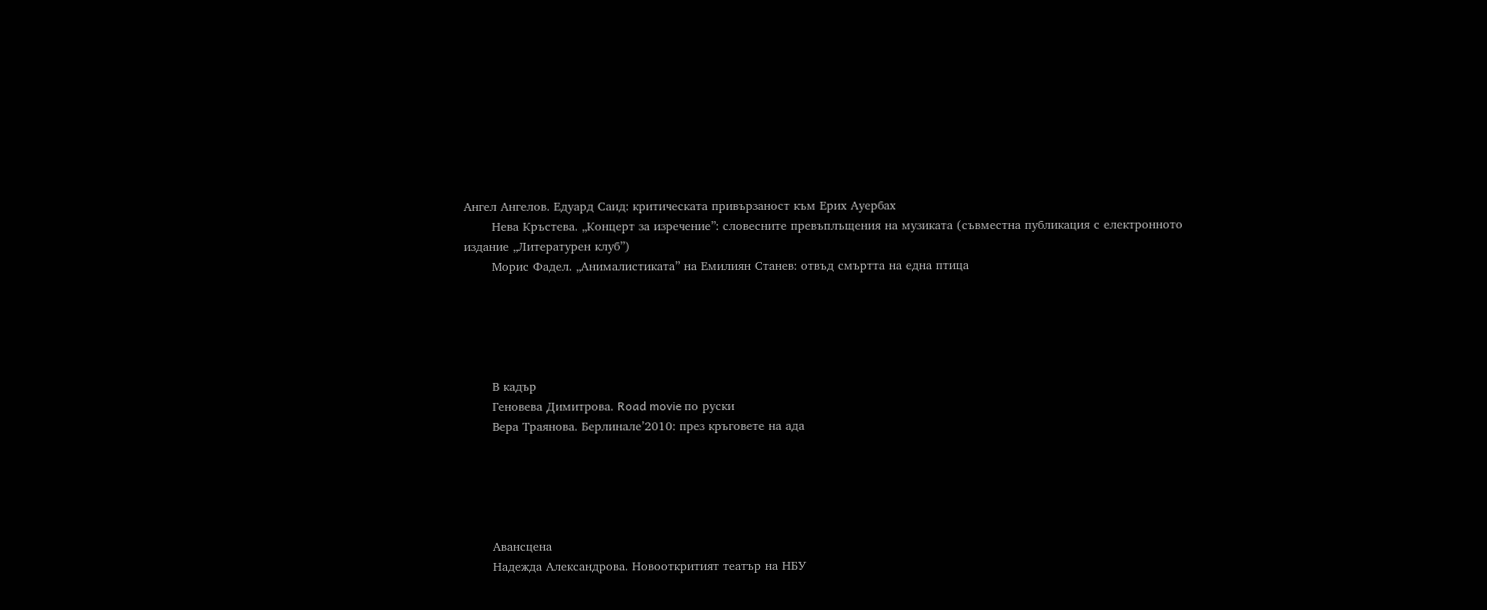Ангел Ангелов. Едуард Саид: критическата привързаност към Ерих Ауербах
       Нева Кръстева. „Концерт за изречение”: словесните превъплъщения на музиката (съвместна публикация с електронното издание „Литературен клуб”)
       Морис Фадел. „Анималистиката” на Емилиян Станев: отвъд смъртта на една птица





       В кадър
       Геновева Димитрова. Road movie по руски
       Вера Траянова. Берлинале’2010: през кръговете на ада





       Авансцена
       Надежда Александрова. Новооткритият театър на НБУ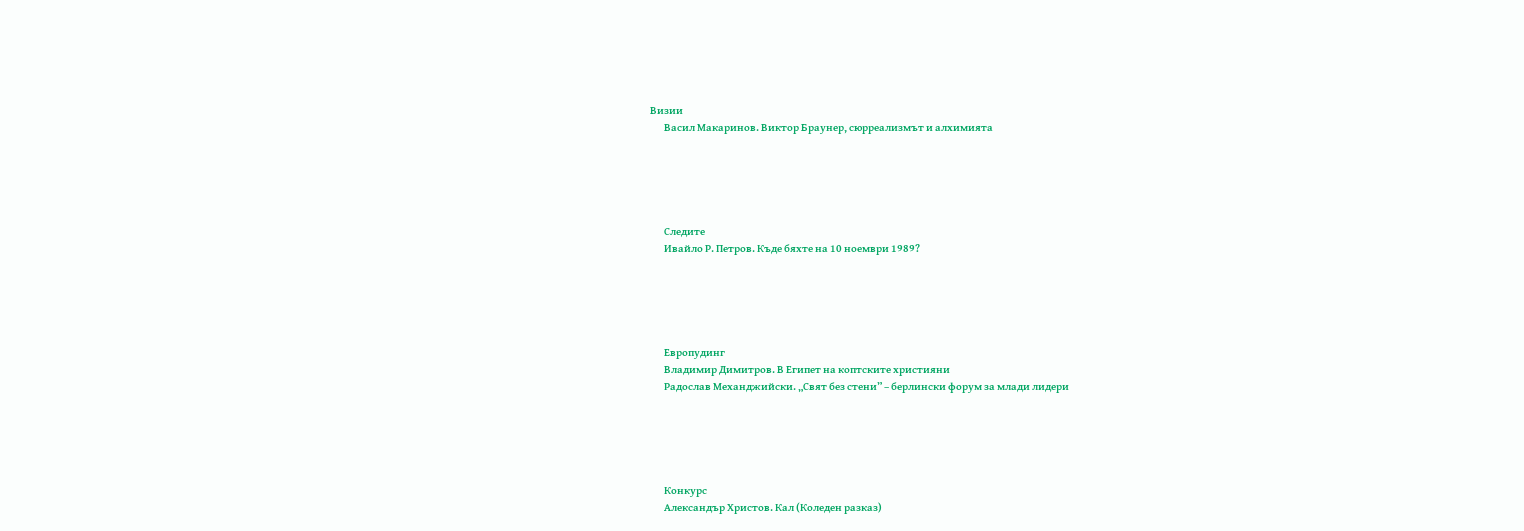Визии
       Васил Макаринов. Виктор Браунер, сюрреализмът и алхимията





       Следите
       Ивайло Р. Петров. Къде бяхте на 10 ноември 1989?





       Европудинг
       Владимир Димитров. В Египет на коптските християни
       Радослав Механджийски. „Свят без стени” – берлински форум за млади лидери





       Конкурс
       Александър Христов. Кал (Коледен разказ)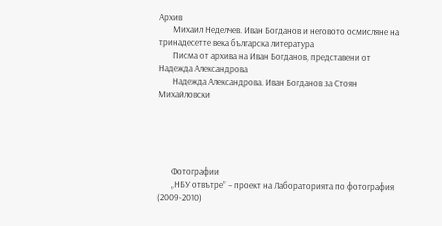Архив
       Михаил Неделчев. Иван Богданов и неговото осмисляне на тринадесетте века българска литература
       Писма от архива на Иван Богданов, представени от Надежда Александрова
       Надежда Александрова. Иван Богданов за Стоян Михайловски





       Фотографии
       „НБУ отвътре” – проект на Лабораторията по фотография (2009-2010)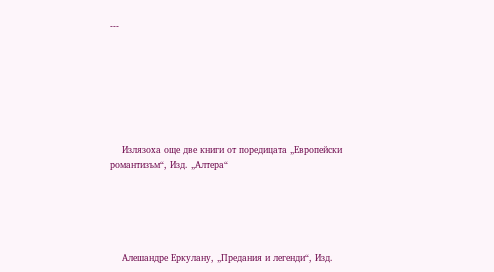---







    Излязоха още две книги от поредицата „Европейски романтизъм“, Изд. „Алтера“





    Алешандре Еркулану, „Предания и легенди“, Изд.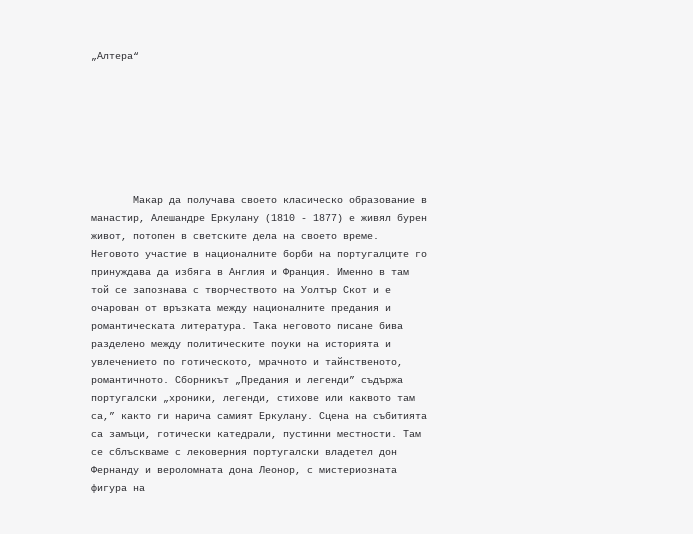„Алтера“







       Макар да получава своето класическо образование в манастир, Алешандре Еркулану (1810 - 1877) е живял бурен живот, потопен в светските дела на своето време. Неговото участие в националните борби на португалците го принуждава да избяга в Англия и Франция. Именно в там той се запознава с творчеството на Уолтър Скот и е очарован от връзката между националните предания и романтическата литература. Така неговото писане бива разделено между политическите поуки на историята и увлечението по готическото, мрачното и тайнственото, романтичното. Сборникът „Предания и легенди” съдържа португалски „хроники, легенди, стихове или каквото там са,” както ги нарича самият Еркулану. Сцена на събитията са замъци, готически катедрали, пустинни местности. Там се сблъскваме с лековерния португалски владетел дон Фернанду и вероломната дона Леонор, с мистериозната фигура на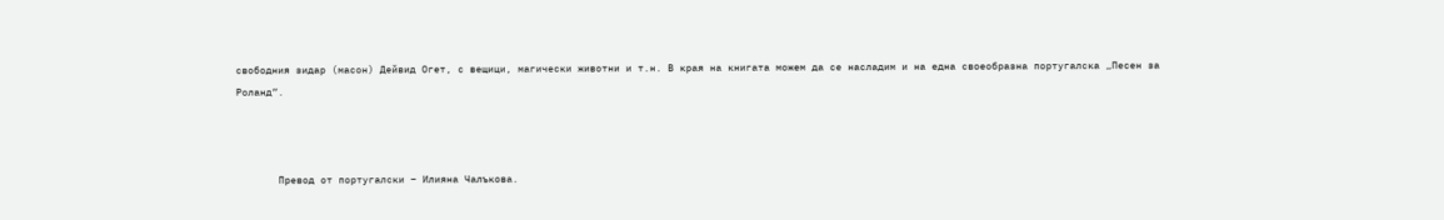свободния зидар (масон) Дейвид Огет, с вещици, магически животни и т.н. В края на книгата можем да се насладим и на една своеобразна португалска „Песен за Роланд”.



       Превод от португалски – Илияна Чалъкова.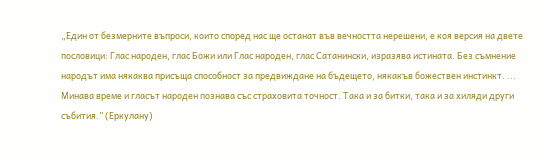„Един от безмерните въпроси, които според нас ще останат във вечността нерешени, е коя версия на двете пословици: Глас народен, глас Божи или Глас народен, глас Сатанински, изразява истината. Без съмнение народът има някаква присъща способност за предвиждане на бъдещето, някакъв божествен инстинкт. ... Минава време и гласът народен познава със страховита точност. Така и за битки, така и за хиляди други събития.” (Еркулану)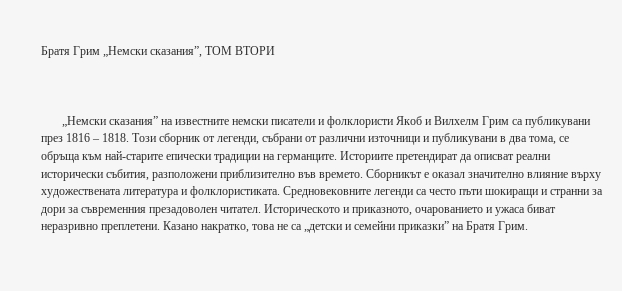Братя Грим „Немски сказания”, ТОМ ВТОРИ



       „Немски сказания” на известните немски писатели и фолклористи Якоб и Вилхелм Грим са публикувани през 1816 – 1818. Този сборник от легенди, събрани от различни източници и публикувани в два тома, се обръща към най-старите епически традиции на германците. Историите претендират да описват реални исторически събития, разположени приблизително във времето. Сборникът е оказал значително влияние върху художествената литература и фолклористиката. Средновековните легенди са често пъти шокиращи и странни за дори за съвременния презадоволен читател. Историческото и приказното, очарованието и ужаса биват неразривно преплетени. Казано накратко, това не са „детски и семейни приказки” на Братя Грим.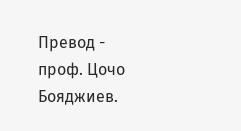Превод - проф. Цочо Бояджиев.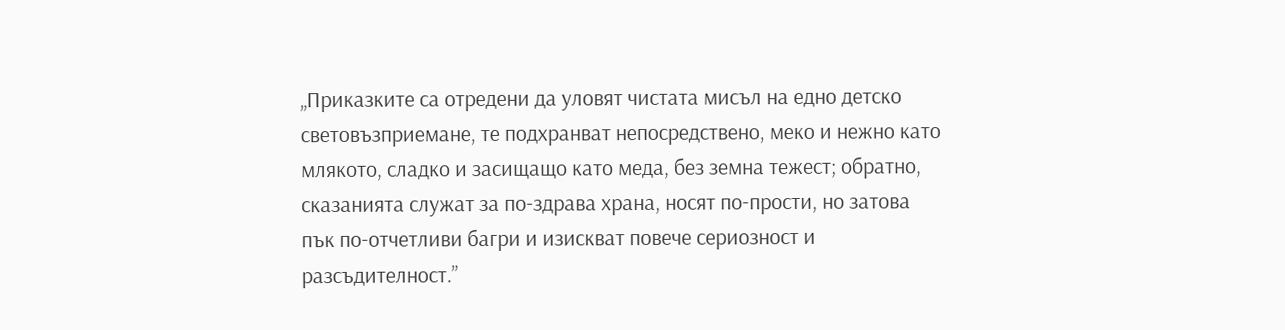„Приказките са отредени да уловят чистата мисъл на едно детско световъзприемане, те подхранват непосредствено, меко и нежно като млякото, сладко и засищащо като меда, без земна тежест; обратно, сказанията служат за по-здрава храна, носят по-прости, но затова пък по-отчетливи багри и изискват повече сериозност и разсъдителност.”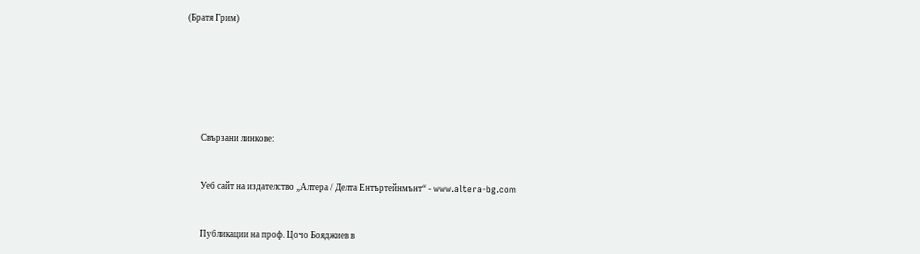(Братя Грим)









       Свързани линкове:



       Уеб сайт на издателство „Алтера / Делта Ентъртейнмънт“ - www.altera-bg.com



       Публикации на проф. Цочо Бояджиев в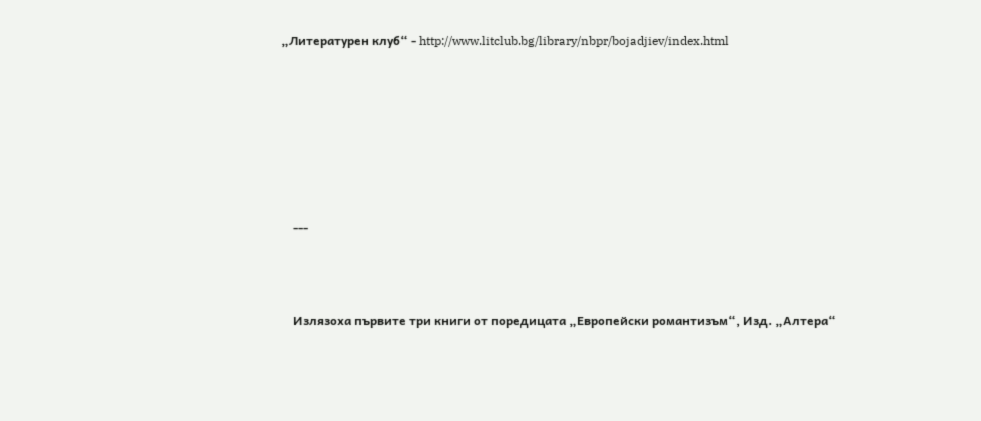„Литературен клуб“ - http://www.litclub.bg/library/nbpr/bojadjiev/index.html







    ---



    Излязоха първите три книги от поредицата „Европейски романтизъм“, Изд. „Алтера“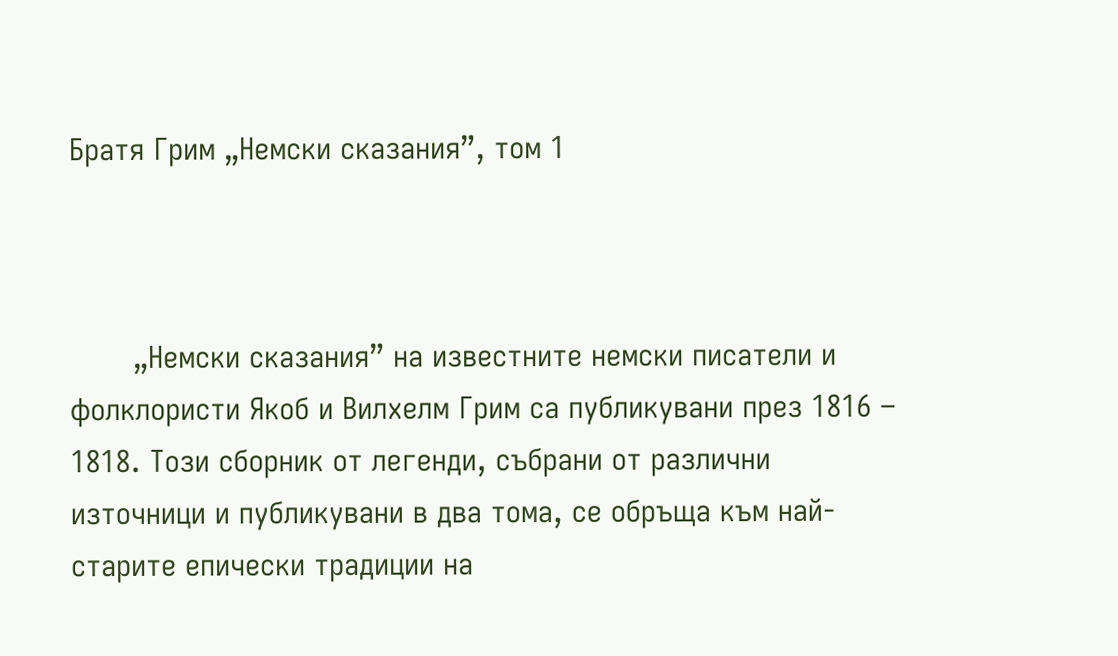Братя Грим „Немски сказания”, том 1



       „Немски сказания” на известните немски писатели и фолклористи Якоб и Вилхелм Грим са публикувани през 1816 – 1818. Този сборник от легенди, събрани от различни източници и публикувани в два тома, се обръща към най-старите епически традиции на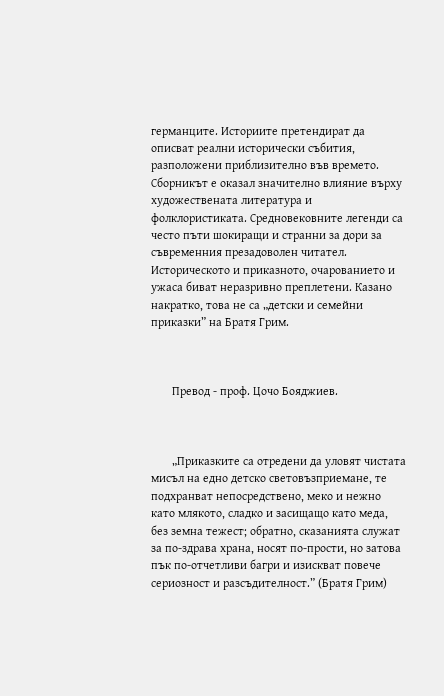германците. Историите претендират да описват реални исторически събития, разположени приблизително във времето. Сборникът е оказал значително влияние върху художествената литература и фолклористиката. Средновековните легенди са често пъти шокиращи и странни за дори за съвременния презадоволен читател. Историческото и приказното, очарованието и ужаса биват неразривно преплетени. Казано накратко, това не са „детски и семейни приказки” на Братя Грим.



       Превод - проф. Цочо Бояджиев.



       „Приказките са отредени да уловят чистата мисъл на едно детско световъзприемане, те подхранват непосредствено, меко и нежно като млякото, сладко и засищащо като меда, без земна тежест; обратно, сказанията служат за по-здрава храна, носят по-прости, но затова пък по-отчетливи багри и изискват повече сериозност и разсъдителност.” (Братя Грим)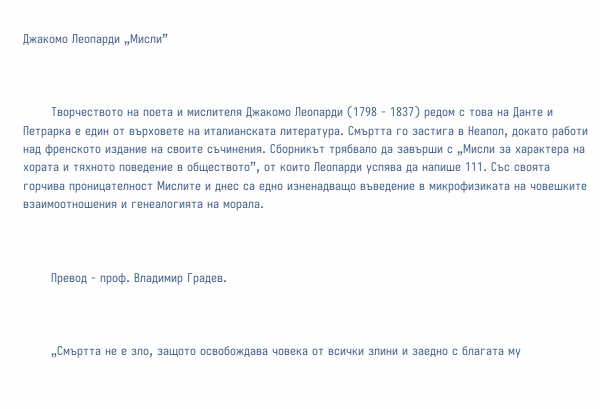Джакомо Леопарди „Мисли”



       Творчеството на поета и мислителя Джакомо Леопарди (1798 - 1837) редом с това на Данте и Петрарка е един от върховете на италианската литература. Смъртта го застига в Неапол, докато работи над френското издание на своите съчинения. Сборникът трябвало да завърши с „Мисли за характера на хората и тяхното поведение в обществото”, от които Леопарди успява да напише 111. Със своята горчива проницателност Мислите и днес са едно изненадващо въведение в микрофизиката на човешките взаимоотношения и генеалогията на морала.



       Превод - проф. Владимир Градев.



       „Смъртта не е зло, защото освобождава човека от всички злини и заедно с благата му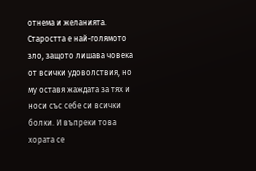отнема и желанията. Старостта е най-голямото зло, защото лишава човека от всички удоволствия, но му оставя жаждата за тях и носи със себе си всички болки. И въпреки това хората се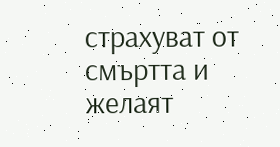страхуват от смъртта и желаят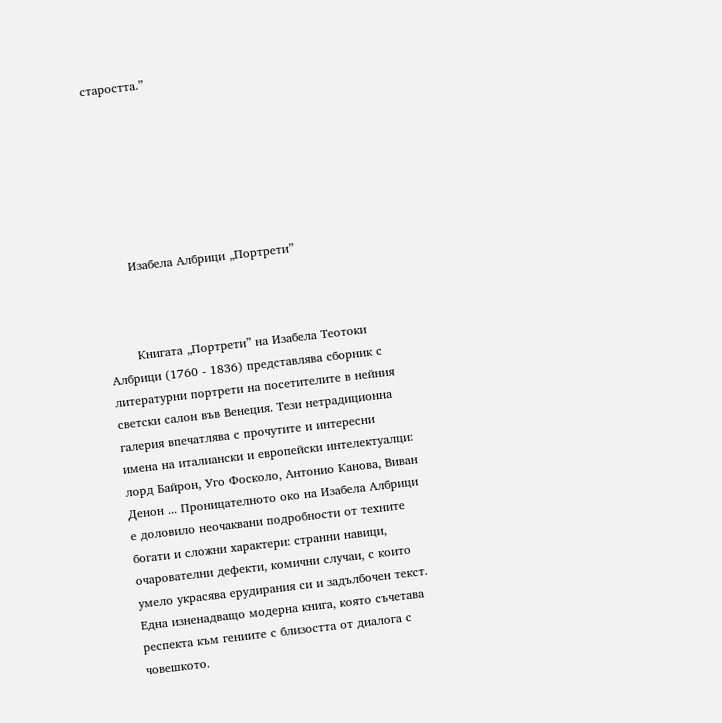старостта.”







       Изабела Албрици „Портрети”



       Книгата „Портрети” на Изабела Теотоки Албрици (1760 - 1836) представлява сборник с литературни портрети на посетителите в нейния светски салон във Венеция. Тези нетрадиционна галерия впечатлява с прочутите и интересни имена на италиански и европейски интелектуалци: лорд Байрон, Уго Фосколо, Антонио Канова, Виван Денон ... Проницателното око на Изабела Албрици е доловило неочаквани подробности от техните богати и сложни характери: странни навици, очарователни дефекти, комични случаи, с които умело украсява ерудирания си и задълбочен текст. Една изненадващо модерна книга, която съчетава респекта към гениите с близостта от диалога с човешкото.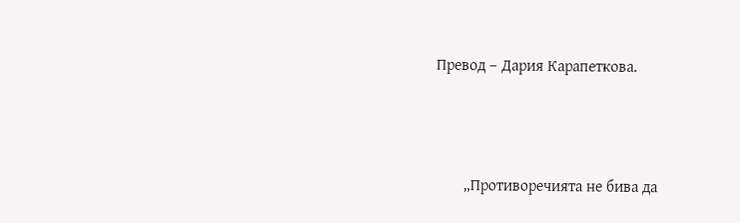Превод – Дария Карапеткова.



       „Противоречията не бива да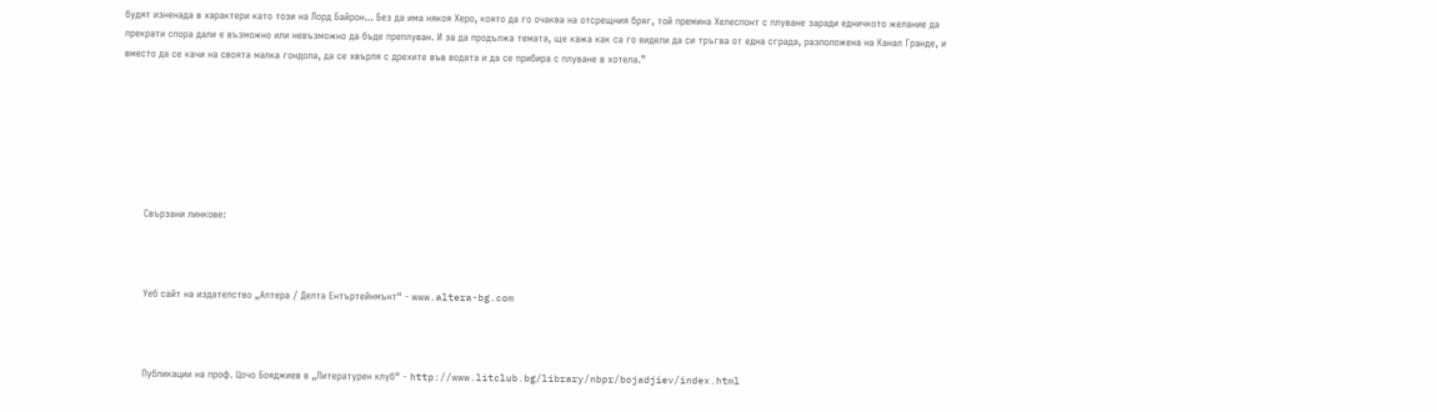будят изненада в характери като този на Лорд Байрон... Без да има някоя Херо, която да го очаква на отсрещния бряг, той премина Хелеспонт с плуване заради едничкото желание да прекрати спора дали е възможно или невъзможно да бъде преплуван. И за да продължа темата, ще кажа как са го видели да си тръгва от една сграда, разположена на Канал Гранде, и вместо да се качи на своята малка гондола, да се хвърля с дрехите във водата и да се прибира с плуване в хотела.”







       Свързани линкове:



       Уеб сайт на издателство „Алтера / Делта Ентъртейнмънт“ - www.altera-bg.com



       Публикации на проф. Цочо Бояджиев в „Литературен клуб“ - http://www.litclub.bg/library/nbpr/bojadjiev/index.html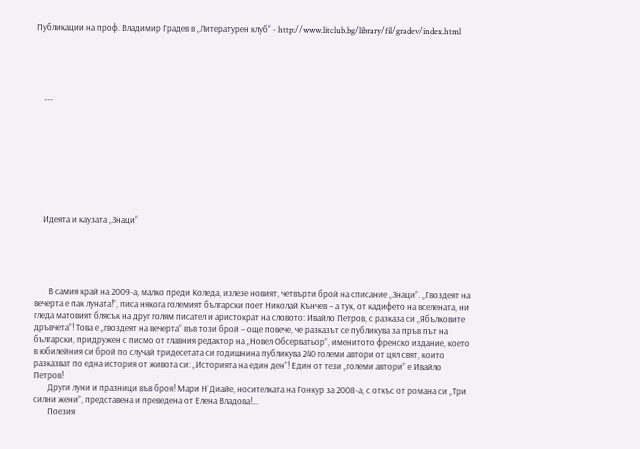Публикации на проф. Владимир Градев в „Литературен клуб“ - http://www.litclub.bg/library/fil/gradev/index.html





    ---









    Идеята и каузата „Знаци“





       В самия край на 2009-а, малко преди Коледа, излезе новият, четвърти брой на списание „Знаци”. „Гвоздеят на вечерта е пак луната!”, писа някога големият български поет Николай Кънчев – а тук, от кадифето на вселената, ни гледа матовият блясък на друг голям писател и аристократ на словото: Ивайло Петров, с разказа си „Ябълковите дръвчета”! Това е „гвоздеят на вечерта” във този брой – още повече, че разказът се публикува за пръв път на български, придружен с писмо от главния редактор на „Новел Обсерватьор”, именитото френско издание, което в юбилейния си брой по случай тридесетата си годишнина публикува 240 големи автори от цял свят, които разказват по една история от живота си: „Историята на един ден”! Един от тези „големи автори” е Ивайло Петров!
       Други луни и празници във броя! Мари Н`Диайе, носителката на Гонкур за 2008-а, с откъс от романа си „Три силни жени”, представена и преведена от Елена Владова!...
       Поезия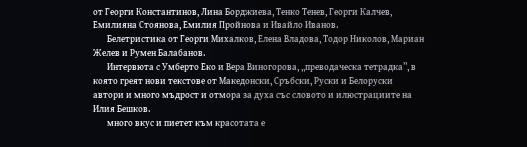от Георги Константинов, Лина Борджиева, Тенко Тенев, Георги Калчев, Емилияна Стоянова, Емилия Пройнова и Ивайло Иванов.
       Белетристика от Георги Михалков, Елена Владова, Тодор Николов, Мариан Желев и Румен Балабанов.
       Интервюта с Умберто Еко и Вера Виногорова, „преводаческа тетрадка”, в която греят нови текстове от Македонски, Сръбски, Руски и Белоруски автори и много мъдрост и отмора за духа със словото и илюстрациите на Илия Бешков.
       много вкус и пиетет към красотата е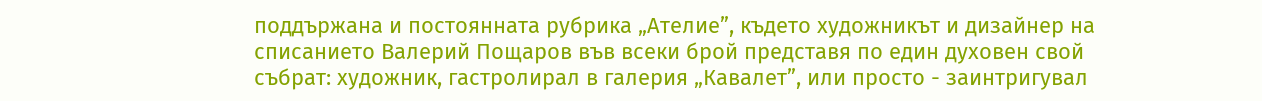поддържана и постоянната рубрика „Ателие”, където художникът и дизайнер на списанието Валерий Пощаров във всеки брой представя по един духовен свой събрат: художник, гастролирал в галерия „Кавалет”, или просто - заинтригувал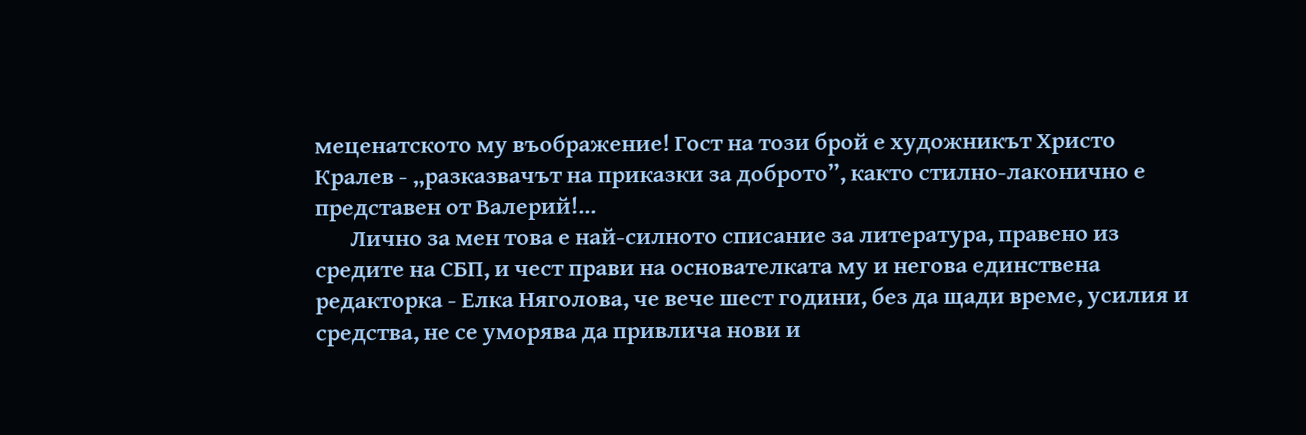меценатското му въображение! Гост на този брой е художникът Христо Кралев - „разказвачът на приказки за доброто”, както стилно-лаконично е представен от Валерий!...
       Лично за мен това е най-силното списание за литература, правено из средите на СБП, и чест прави на основателката му и негова единствена редакторка - Елка Няголова, че вече шест години, без да щади време, усилия и средства, не се уморява да привлича нови и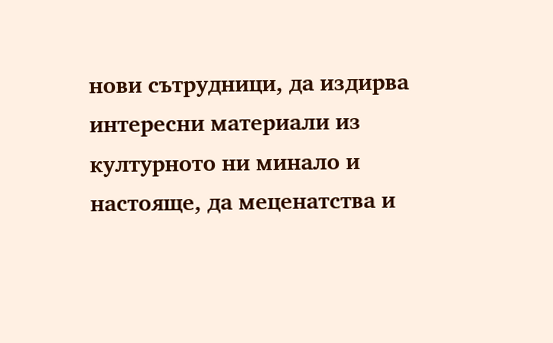нови сътрудници, да издирва интересни материали из културното ни минало и настояще, да меценатства и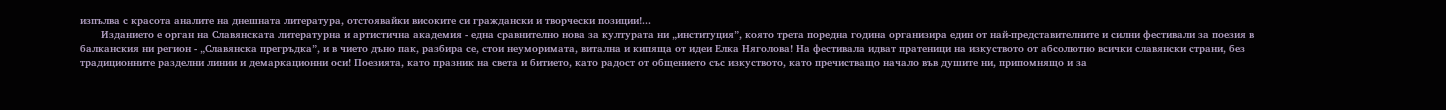изпълва с красота аналите на днешната литература, отстоявайки високите си граждански и творчески позиции!...
       Изданието е орган на Славянската литературна и артистична академия - една сравнително нова за културата ни „институция”, която трета поредна година организира един от най-представителните и силни фестивали за поезия в балканския ни регион - „Славянска прегръдка”, и в чието дъно пак, разбира се, стои неуморимата, витална и кипяща от идеи Елка Няголова! На фестивала идват пратеници на изкуството от абсолютно всички славянски страни, без традиционните разделни линии и демаркационни оси! Поезията, като празник на света и битието, като радост от общението със изкуството, като пречистващо начало във душите ни, припомнящо и за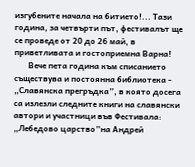изгубените начала на битието!... Тази година, за четвърти път, фестивалът ще се проведе от 20 до 26 май, в приветливата и гостоприемна Варна!
       Вече пета година към списанието съществува и постоянна библиотека - „Славянска прегръдка”, в която досега са излезли следните книги на славянски автори и участници във Фестивала: „Лебедово царство”на Андрей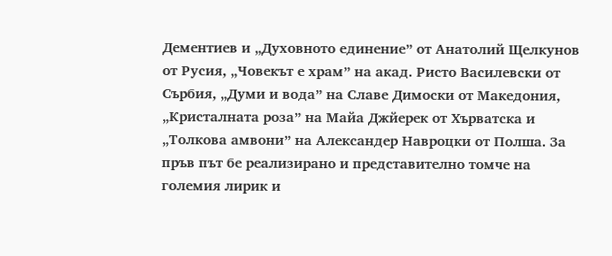Дементиев и „Духовното единение” от Анатолий Щелкунов от Русия, „Човекът е храм” на акад. Ристо Василевски от Сърбия, „Думи и вода” на Славе Димоски от Македония, „Кристалната роза” на Майа Джйерек от Хърватска и „Толкова амвони” на Александер Навроцки от Полша. За пръв път бе реализирано и представително томче на големия лирик и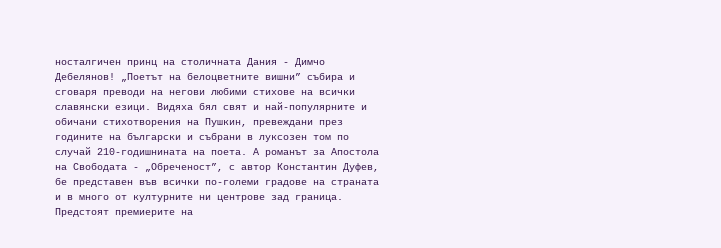носталгичен принц на столичната Дания - Димчо Дебелянов! „Поетът на белоцветните вишни” събира и сговаря преводи на негови любими стихове на всички славянски езици. Видяха бял свят и най-популярните и обичани стихотворения на Пушкин, превеждани през годините на български и събрани в луксозен том по случай 210-годишнината на поета. А романът за Апостола на Свободата - „Обреченост”, с автор Константин Дуфев, бе представен във всички по-големи градове на страната и в много от културните ни центрове зад граница. Предстоят премиерите на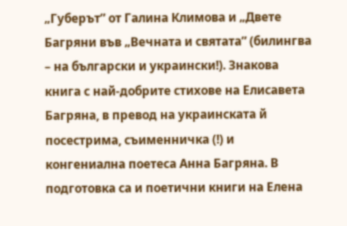„Губерът” от Галина Климова и „Двете Багряни във „Вечната и святата” (билингва – на български и украински!). Знакова книга с най-добрите стихове на Елисавета Багряна, в превод на украинската й посестрима, съименничка (!) и конгениална поетеса Анна Багряна. В подготовка са и поетични книги на Елена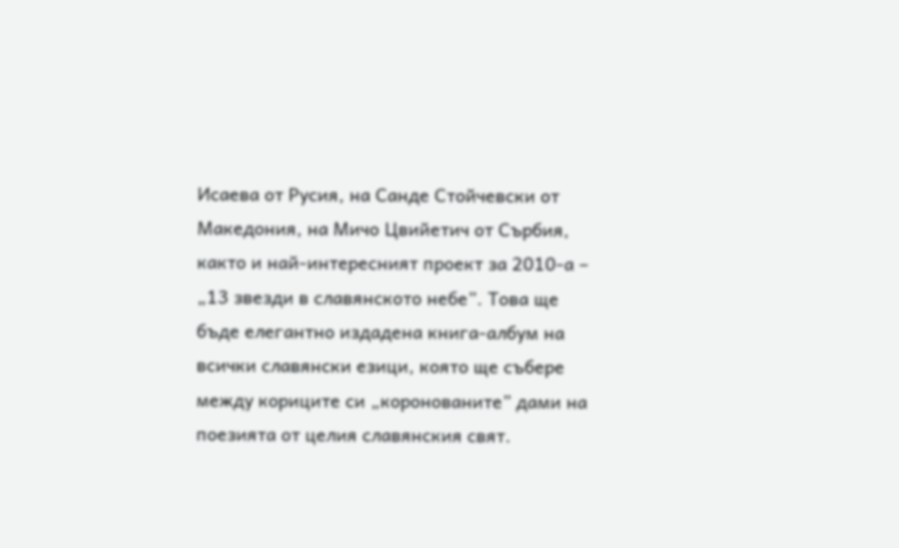Исаева от Русия, на Санде Стойчевски от Македония, на Мичо Цвийетич от Сърбия, както и най-интересният проект за 2010-а – „13 звезди в славянското небе”. Това ще бъде елегантно издадена книга-албум на всички славянски езици, която ще събере между кориците си „коронованите” дами на поезията от целия славянския свят.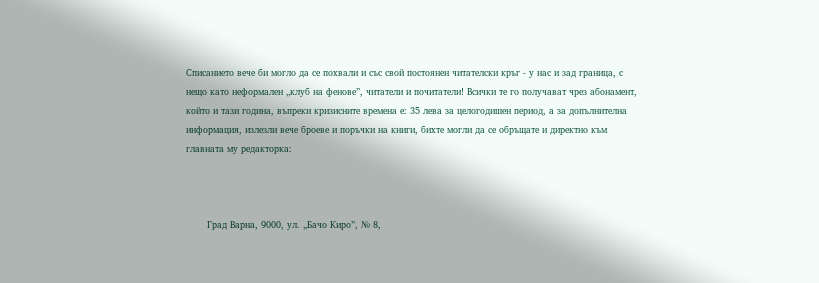Списанието вече би могло да се похвали и със свой постоянен читателски кръг - у нас и зад граница, с нещо като неформален „клуб на фенове”, читатели и почитатели! Всички те го получават чрез абонамент, който и тази година, въпреки кризисните времена е: 35 лева за целогодишен период, а за допълнителна информация, излезли вече броеве и поръчки на книги, бихте могли да се обръщате и директно към главната му редакторка:



       Град Варна, 9000, ул. „Бачо Киро”, № 8,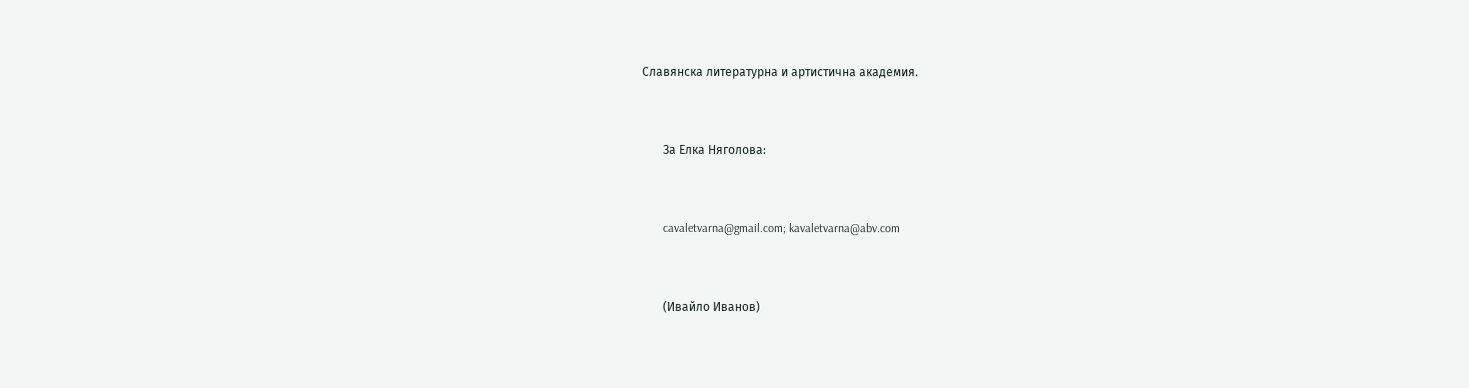Славянска литературна и артистична академия.



       За Елка Няголова:



       cavaletvarna@gmail.com; kavaletvarna@abv.com



       (Ивайло Иванов)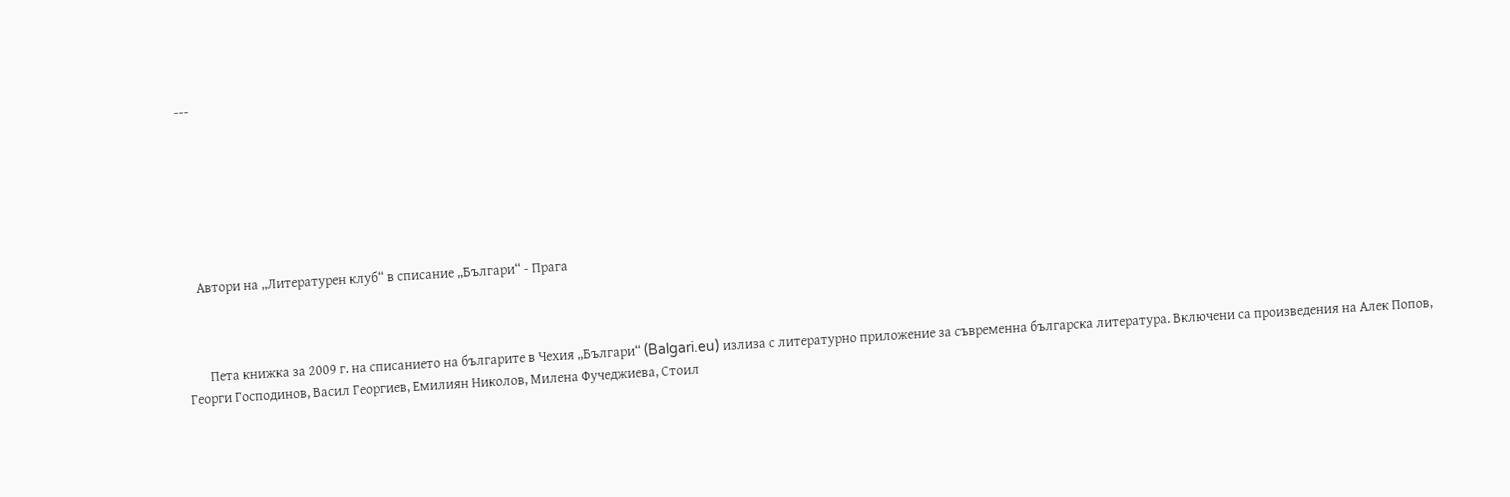---







    Автори на „Литературен клуб“ в списание „Българи“ - Прага



       Пета книжка за 2009 г. на списанието на българите в Чехия „Българи“ (Balgari.eu) излиза с литературно приложение за съвременна българска литература. Включени са произведения на Алек Попов, Георги Господинов, Васил Георгиев, Емилиян Николов, Милена Фучеджиева, Стоил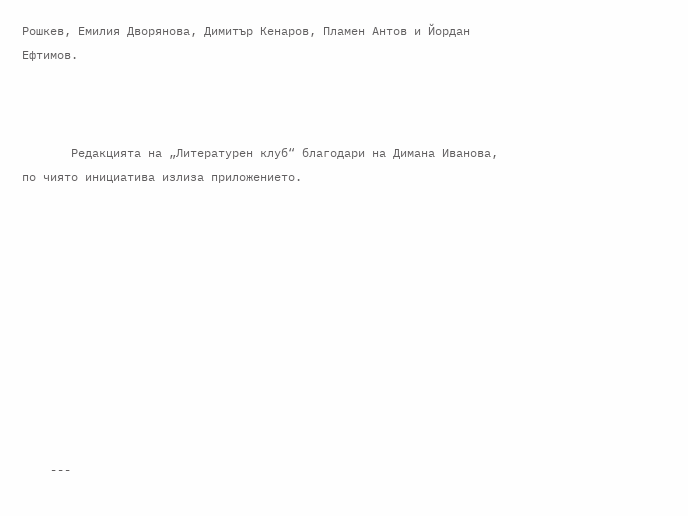Рошкев, Емилия Дворянова, Димитър Кенаров, Пламен Антов и Йордан Ефтимов.



       Редакцията на „Литературен клуб“ благодари на Димана Иванова, по чиято инициатива излиза приложението.











    ---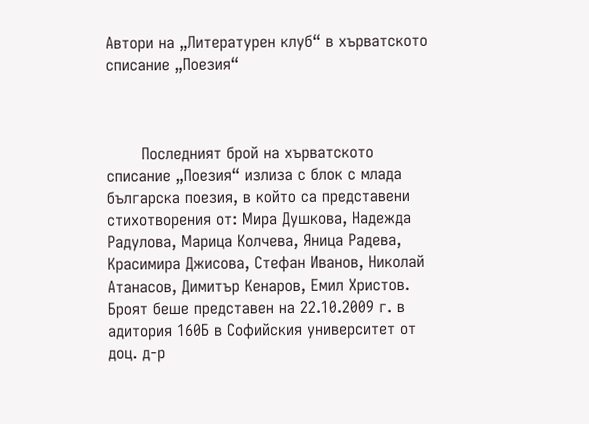Автори на „Литературен клуб“ в хърватското списание „Поезия“



       Последният брой на хърватското списание „Поезия“ излиза с блок с млада българска поезия, в който са представени стихотворения от: Мира Душкова, Надежда Радулова, Марица Колчева, Яница Радева, Красимира Джисова, Стефан Иванов, Николай Атанасов, Димитър Кенаров, Емил Христов. Броят беше представен на 22.10.2009 г. в адитория 160Б в Софийския университет от доц. д-р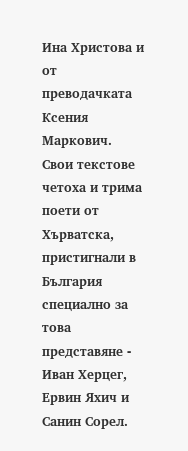Ина Христова и от преводачката Ксения Маркович. Свои текстове четоха и трима поети от Хърватска, пристигнали в България специално за това представяне - Иван Херцег, Ервин Яхич и Санин Сорел.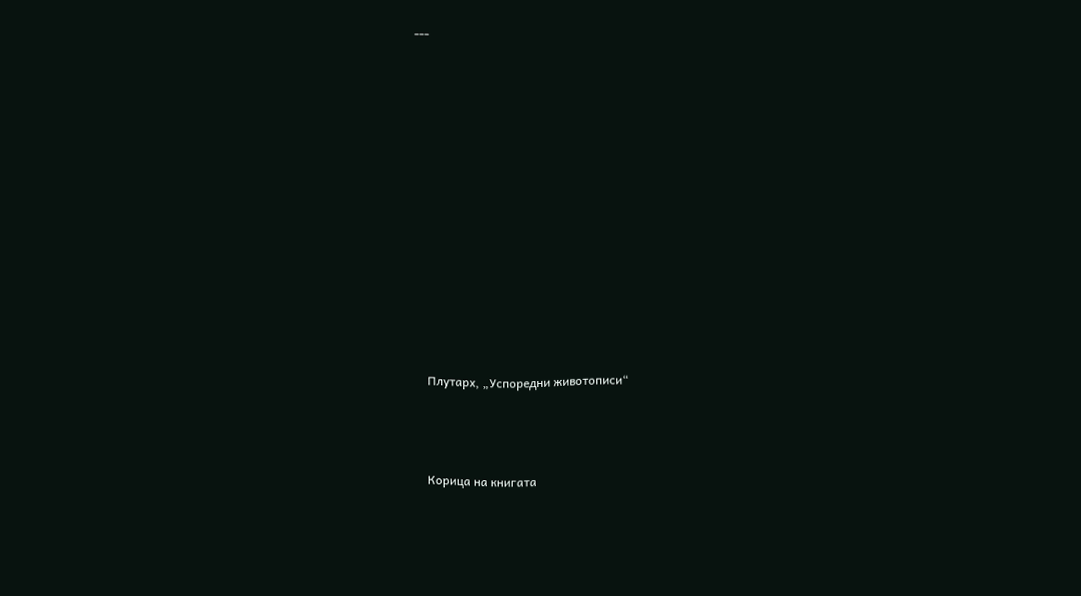---













    Плутарх, „Успоредни животописи“



    Корица на книгата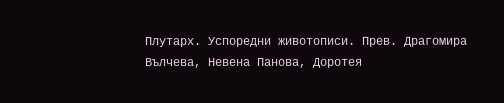Плутарх. Успоредни животописи. Прев. Драгомира Вълчева, Невена Панова, Доротея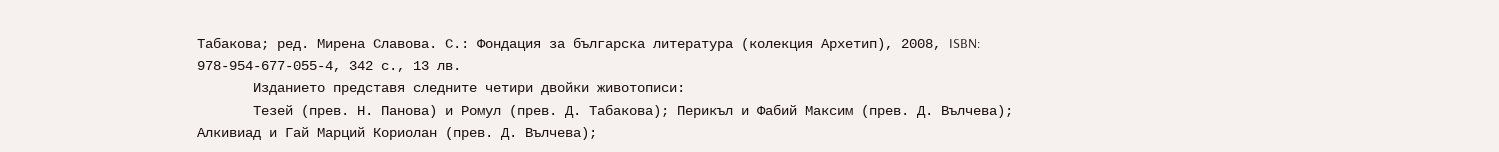Табакова; ред. Мирена Славова. С.: Фондация за българска литература (колекция Архетип), 2008, ISBN: 978-954-677-055-4, 342 с., 13 лв.
       Изданието представя следните четири двойки животописи:
       Тезей (прев. Н. Панова) и Ромул (прев. Д. Табакова); Перикъл и Фабий Максим (прев. Д. Вълчева); Алкивиад и Гай Марций Кориолан (прев. Д. Вълчева);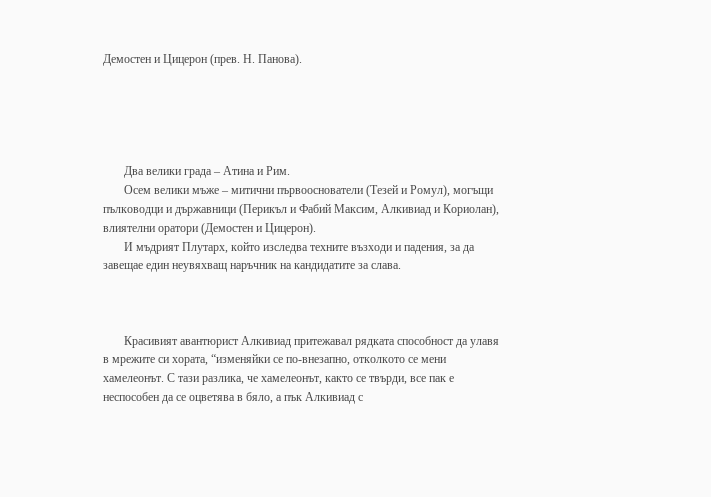Демостен и Цицерон (прев. Н. Панова).





       Два велики града – Атина и Рим.
       Осем велики мъже – митични първооснователи (Тезей и Ромул), могъщи пълководци и държавници (Перикъл и Фабий Максим, Алкивиад и Кориолан), влиятелни оратори (Демостен и Цицерон).
       И мъдрият Плутарх, който изследва техните възходи и падения, за да завещае един неувяхващ наръчник на кандидатите за слава.



       Красивият авантюрист Алкивиад притежавал рядката способност да улавя в мрежите си хората, “изменяйки се по-внезапно, отколкото се мени хамелеонът. С тази разлика, че хамелеонът, както се твърди, все пак е неспособен да се оцветява в бяло, а пък Алкивиад с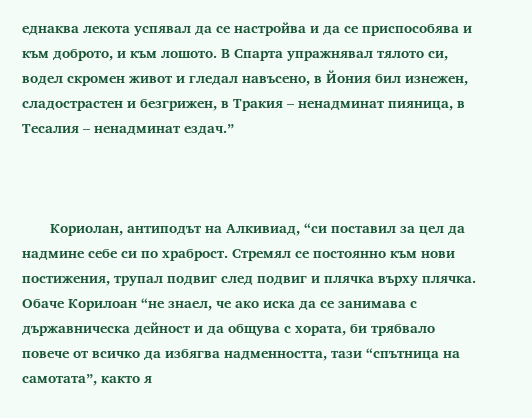еднаква лекота успявал да се настройва и да се приспособява и към доброто, и към лошото. В Спарта упражнявал тялото си, водел скромен живот и гледал навъсено, в Йония бил изнежен, сладострастен и безгрижен, в Тракия – ненадминат пияница, в Тесалия – ненадминат ездач.”



       Кориолан, антиподът на Алкивиад, “си поставил за цел да надмине себе си по храброст. Стремял се постоянно към нови постижения, трупал подвиг след подвиг и плячка върху плячка. Обаче Корилоан “не знаел, че ако иска да се занимава с държавническа дейност и да общува с хората, би трябвало повече от всичко да избягва надменността, тази “спътница на самотата”, както я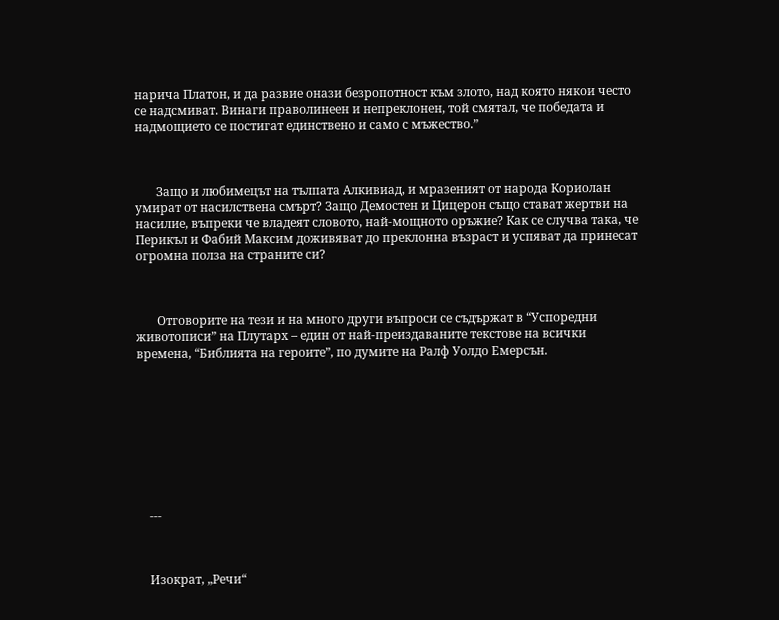нарича Платон, и да развие онази безропотност към злото, над която някои често се надсмиват. Винаги праволинеен и непреклонен, той смятал, че победата и надмощието се постигат единствено и само с мъжество.”



       Защо и любимецът на тълпата Алкивиад, и мразеният от народа Кориолан умират от насилствена смърт? Защо Демостен и Цицерон също стават жертви на насилие, въпреки че владеят словото, най-мощното оръжие? Как се случва така, че Перикъл и Фабий Максим доживяват до преклонна възраст и успяват да принесат огромна полза на страните си?



       Отговорите на тези и на много други въпроси се съдържат в “Успоредни животописи” на Плутарх – един от най-преиздаваните текстове на всички времена, “Библията на героите”, по думите на Ралф Уолдо Емерсън.









    ---



    Изократ, „Речи“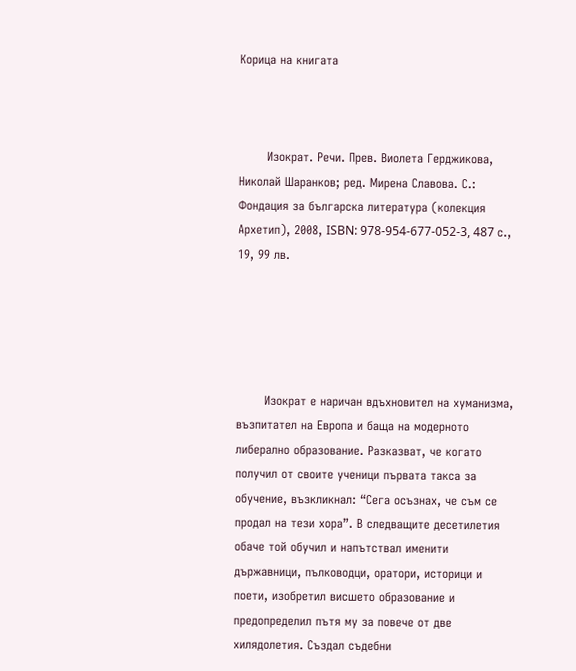Корица на книгата



       Изократ. Речи. Прев. Виолета Герджикова, Николай Шаранков; ред. Мирена Славова. С.: Фондация за българска литература (колекция Архетип), 2008, ISBN: 978-954-677-052-3, 487 с., 19, 99 лв.





       Изократ е наричан вдъхновител на хуманизма, възпитател на Европа и баща на модерното либерално образование. Разказват, че когато получил от своите ученици първата такса за обучение, възкликнал: “Сега осъзнах, че съм се продал на тези хора”. В следващите десетилетия обаче той обучил и напътствал именити държавници, пълководци, оратори, историци и поети, изобретил висшето образование и предопределил пътя му за повече от две хилядолетия. Създал съдебни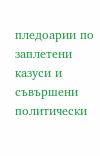пледоарии по заплетени казуси и съвършени политически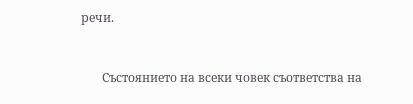речи.



       Състоянието на всеки човек съответства на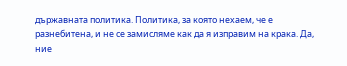държавната политика. Политика, за която нехаем, че е разнебитена, и не се замисляме как да я изправим на крака. Да, ние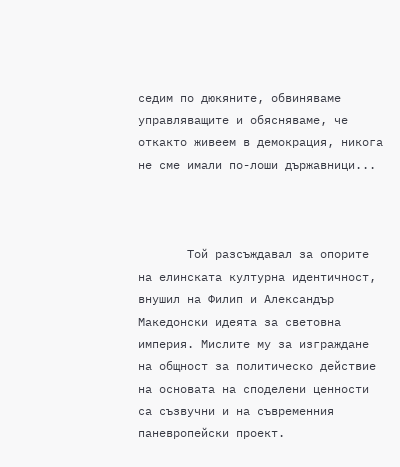седим по дюкяните, обвиняваме управляващите и обясняваме, че откакто живеем в демокрация, никога не сме имали по-лоши държавници...



       Той разсъждавал за опорите на елинската културна идентичност, внушил на Филип и Александър Македонски идеята за световна империя. Мислите му за изграждане на общност за политическо действие на основата на споделени ценности са съзвучни и на съвременния паневропейски проект.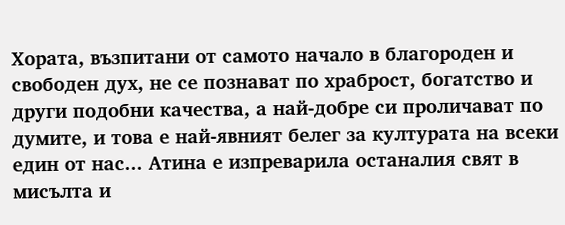Хората, възпитани от самото начало в благороден и свободен дух, не се познават по храброст, богатство и други подобни качества, а най-добре си проличават по думите, и това е най-явният белег за културата на всеки един от нас... Атина е изпреварила останалия свят в мисълта и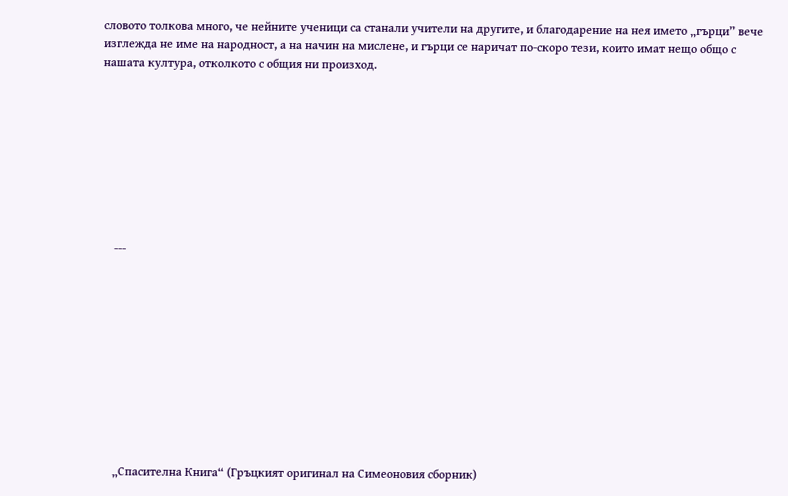словото толкова много, че нейните ученици са станали учители на другите, и благодарение на нея името „гърци” вече изглежда не име на народност, а на начин на мислене, и гърци се наричат по-скоро тези, които имат нещо общо с нашата култура, отколкото с общия ни произход.









    ---











    „Спасителна Книга“ (Гръцкият оригинал на Симеоновия сборник)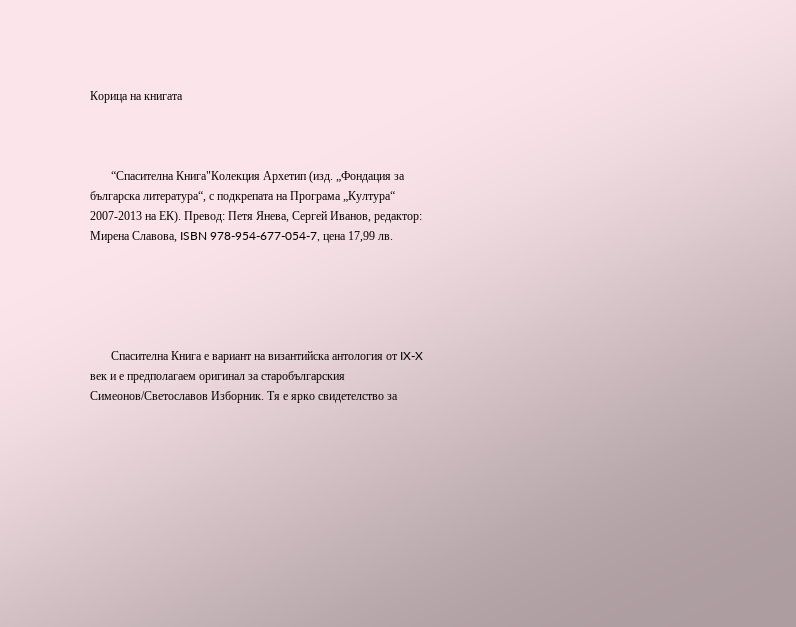Корица на книгата



       “Спасителна Книга"Колекция Архетип (изд. „Фондация за българска литература“, с подкрепата на Програма „Култура“ 2007-2013 на ЕК). Превод: Петя Янева, Сергей Иванов, редактор: Мирена Славова, ISBN 978-954-677-054-7, цена 17,99 лв.





       Спасителна Книга е вариант на византийска антология от IX-X век и е предполагаем оригинал за старобългарския Симеонов/Светославов Изборник. Тя е ярко свидетелство за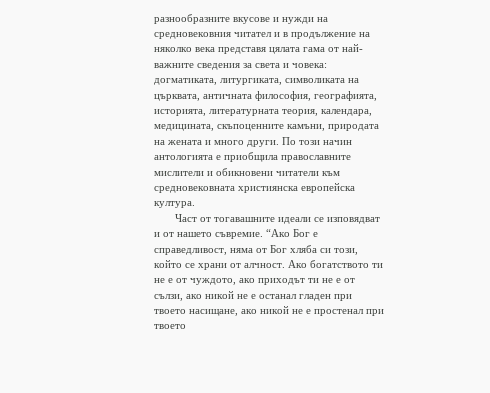разнообразните вкусове и нужди на средновековния читател и в продължение на няколко века представя цялата гама от най-важните сведения за света и човека: догматиката, литургиката, символиката на църквата, античната философия, географията, историята, литературната теория, календара, медицината, скъпоценните камъни, природата на жената и много други. По този начин антологията е приобщила православните мислители и обикновени читатели към средновековната християнска европейска култура.
       Част от тогавашните идеали се изповядват и от нашето съвремие. “Ако Бог е справедливост, няма от Бог хляба си този, който се храни от алчност. Ако богатството ти не е от чуждото, ако приходът ти не е от сълзи, ако никой не е останал гладен при твоето насищане, ако никой не е простенал при твоето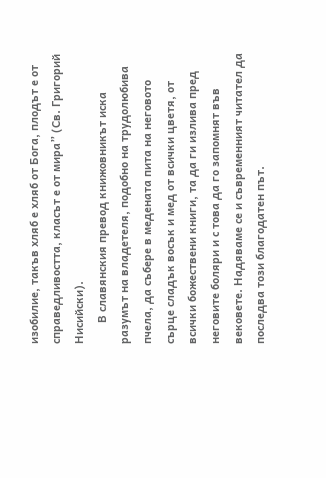изобилие, такъв хляб е хляб от Бога, плодът е от справедливостта, класът е от мира” (Св. Григорий Нисийски).
       В славянския превод книжовникът иска разумът на владетеля, подобно на трудолюбива пчела, да събере в медената пита на неговото сърце сладък восък и мед от всички цветя, от всички божествени книги, та да ги излива пред неговите боляри и с това да го запомнят във вековете. Надяваме се и съвременният читател да последва този благодатен път.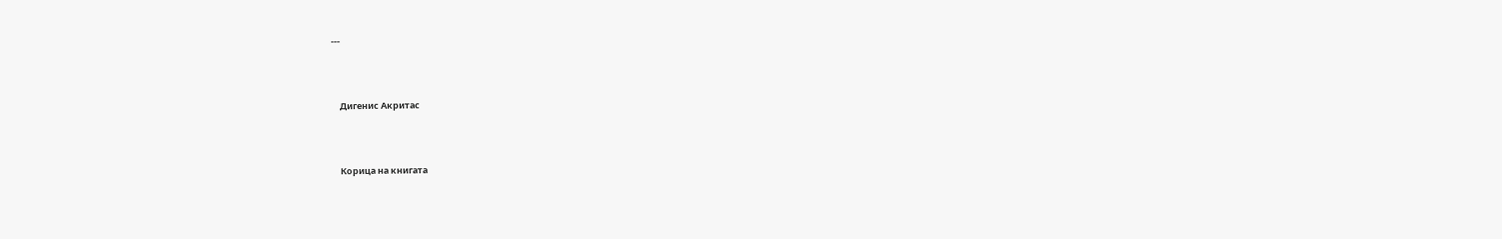---



    Дигенис Акритас



    Корица на книгата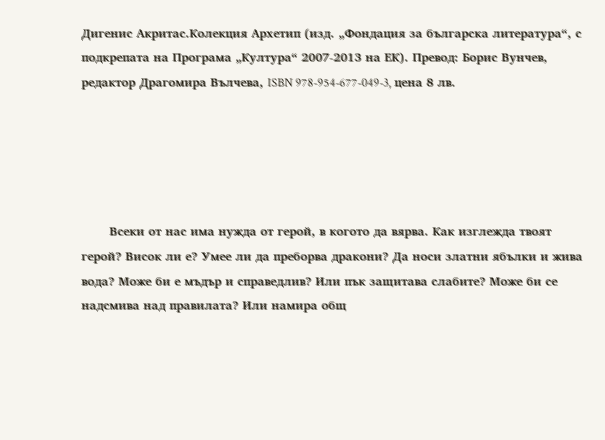Дигенис Акритас.Колекция Архетип (изд. „Фондация за българска литература“, с подкрепата на Програма „Култура“ 2007-2013 на ЕК). Превод: Борис Вунчев, редактор Драгомира Вълчева, ISBN 978-954-677-049-3, цена 8 лв.





       Всеки от нас има нужда от герой, в когото да вярва. Как изглежда твоят герой? Висок ли е? Умее ли да преборва дракони? Да носи златни ябълки и жива вода? Може би е мъдър и справедлив? Или пък защитава слабите? Може би се надсмива над правилата? Или намира общ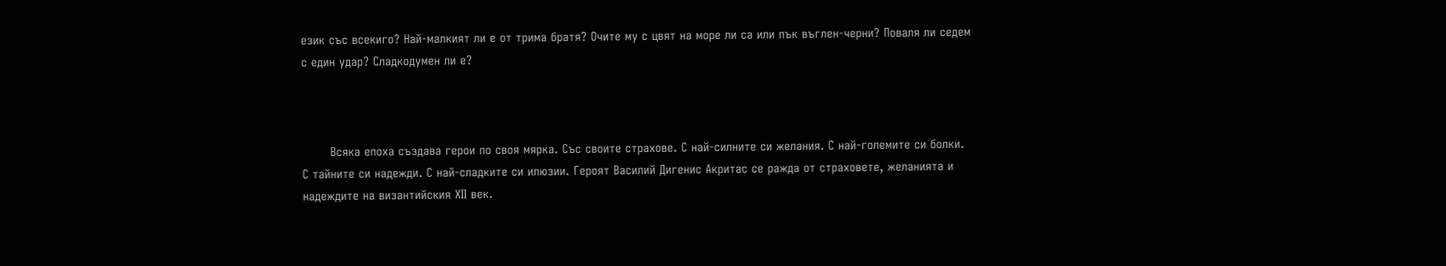език със всекиго? Най-малкият ли е от трима братя? Очите му с цвят на море ли са или пък въглен-черни? Поваля ли седем с един удар? Сладкодумен ли е?



       Всяка епоха създава герои по своя мярка. Със своите страхове. С най-силните си желания. С най-големите си болки. С тайните си надежди. С най-сладките си илюзии. Героят Василий Дигенис Акритас се ражда от страховете, желанията и надеждите на византийския ХІІ век.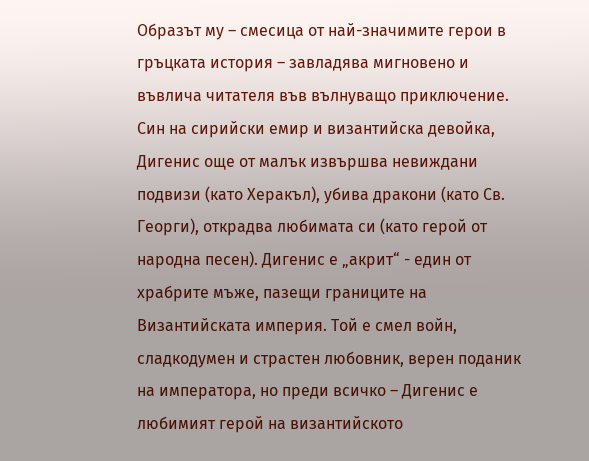Образът му – смесица от най-значимите герои в гръцката история – завладява мигновено и въвлича читателя във вълнуващо приключение. Син на сирийски емир и византийска девойка, Дигенис още от малък извършва невиждани подвизи (като Херакъл), убива дракони (като Св. Георги), открадва любимата си (като герой от народна песен). Дигенис е „акрит“ - един от храбрите мъже, пазещи границите на Византийската империя. Той е смел войн, сладкодумен и страстен любовник, верен поданик на императора, но преди всичко – Дигенис е любимият герой на византийското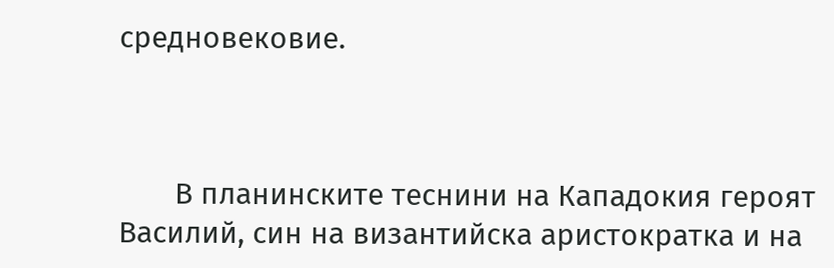средновековие.



       В планинските теснини на Кападокия героят Василий, син на византийска аристократка и на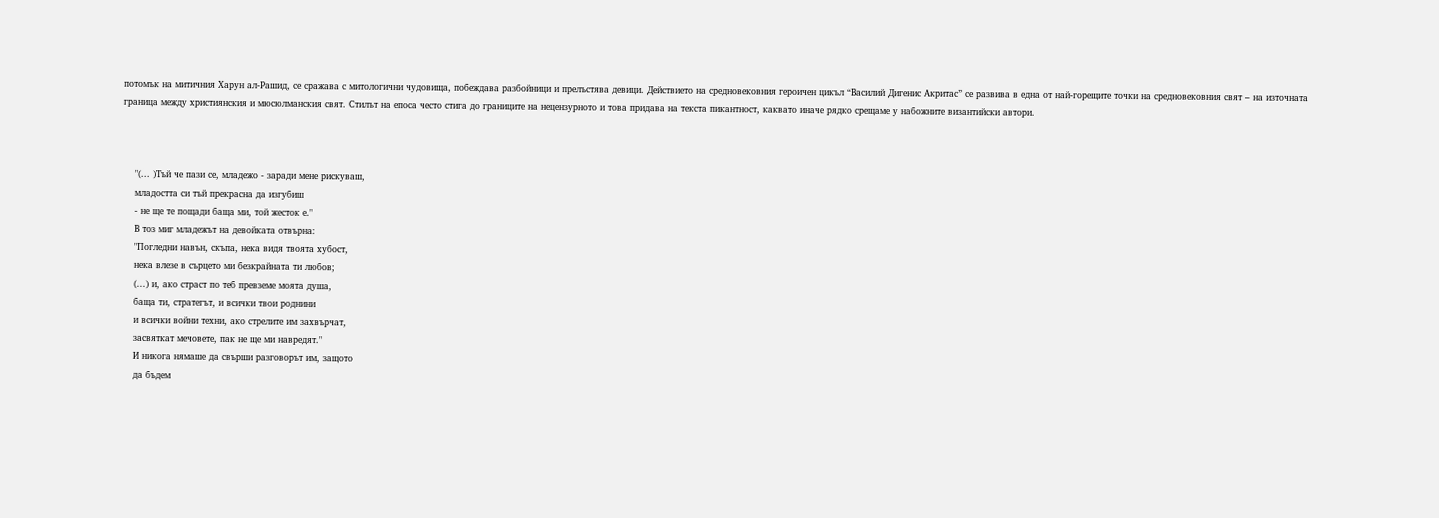потомък на митичния Харун ал-Рашид, се сражава с митологични чудовища, побеждава разбойници и прелъстява девици. Действието на средновековния героичен цикъл “Василий Дигенис Акритас” се развива в една от най-горещите точки на средновековния свят – на източната граница между християнския и мюсюлманския свят. Стилът на епоса често стига до границите на нецензурното и това придава на текста пикантност, каквато иначе рядко срещаме у набожните византийски автори.



    "(... )Тъй че пази се, младежо - заради мене рискуваш,
    младостта си тъй прекрасна да изгубиш
    - не ще те пощади баща ми, той жесток е."
    В тоз миг младежът на девойката отвърна:
    "Погледни навън, скъпа, нека видя твоята хубост,
    нека влезе в сърцето ми безкрайната ти любов;
    (...) и, ако страст по теб превземе моята душа,
    баща ти, стратегът, и всички твои роднини
    и всички войни техни, ако стрелите им захвърчат,
    засвяткат мечовете, пак не ще ми навредят."
    И никога нямаше да свърши разговорът им, защото
    да бъдем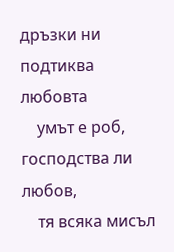дръзки ни подтиква любовта
    умът е роб, господства ли любов,
    тя всяка мисъл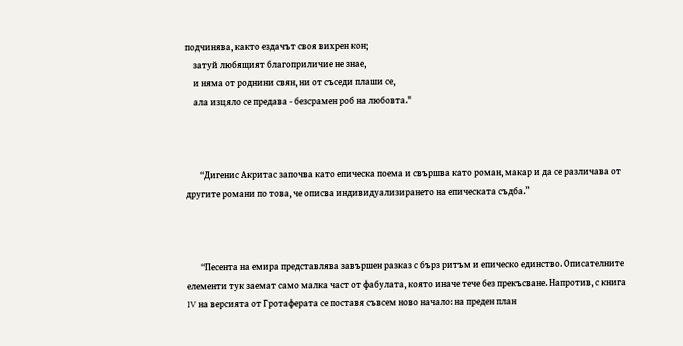подчинява, както ездачът своя вихрен кон;
    затуй любящият благоприличие не знае,
    и няма от роднини свян, ни от съседи плаши се,
    ала изцяло се предава - безсрамен роб на любовта."



       “Дигенис Акритас започва като епическа поема и свършва като роман, макар и да се различава от другите романи по това, че описва индивидуализирането на епическата съдба.”



       “Песента на емира представлява завършен разказ с бърз ритъм и епическо единство. Описателните елементи тук заемат само малка част от фабулата, която иначе тече без прекъсване. Напротив, с книга IV на версията от Гротаферата се поставя съвсем ново начало: на преден план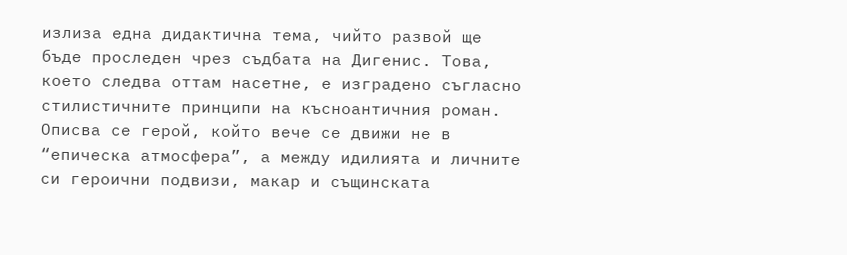излиза една дидактична тема, чийто развой ще бъде проследен чрез съдбата на Дигенис. Това, което следва оттам насетне, е изградено съгласно стилистичните принципи на късноантичния роман. Описва се герой, който вече се движи не в “епическа атмосфера”, а между идилията и личните си героични подвизи, макар и същинската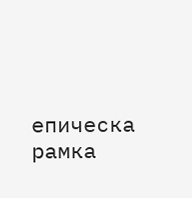епическа рамка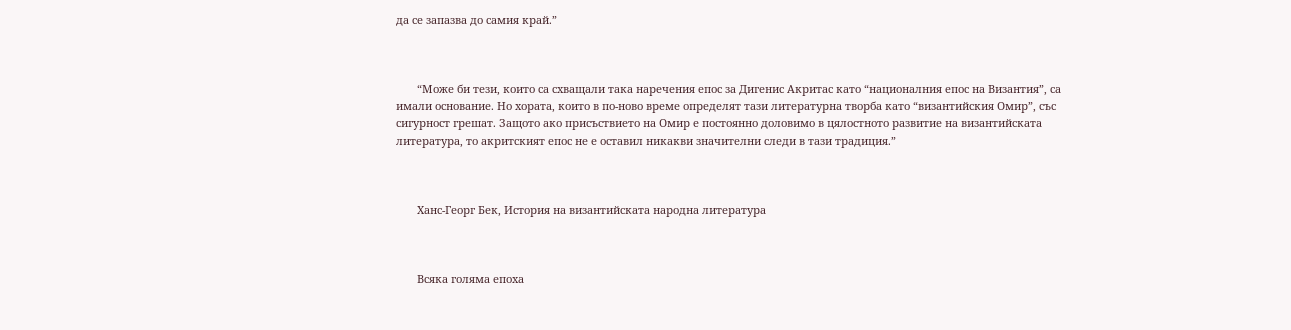да се запазва до самия край.”



       “Може би тези, които са схващали така наречения епос за Дигенис Акритас като “националния епос на Византия”, са имали основание. Но хората, които в по-ново време определят тази литературна творба като “византийския Омир”, със сигурност грешат. Защото ако присъствието на Омир е постоянно доловимо в цялостното развитие на византийската литература, то акритският епос не е оставил никакви значителни следи в тази традиция.”



       Ханс-Георг Бек, История на византийската народна литература



       Всяка голяма епоха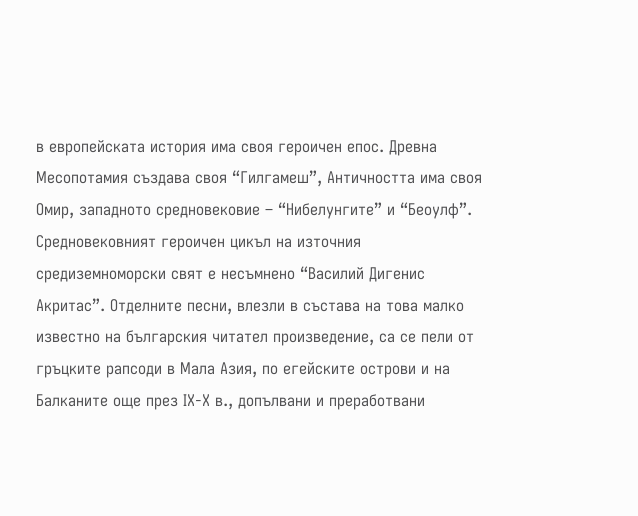в европейската история има своя героичен епос. Древна Месопотамия създава своя “Гилгамеш”, Античността има своя Омир, западното средновековие – “Нибелунгите” и “Беоулф”. Средновековният героичен цикъл на източния средиземноморски свят е несъмнено “Василий Дигенис Акритас”. Отделните песни, влезли в състава на това малко известно на българския читател произведение, са се пели от гръцките рапсоди в Мала Азия, по егейските острови и на Балканите още през ІХ-Х в., допълвани и преработвани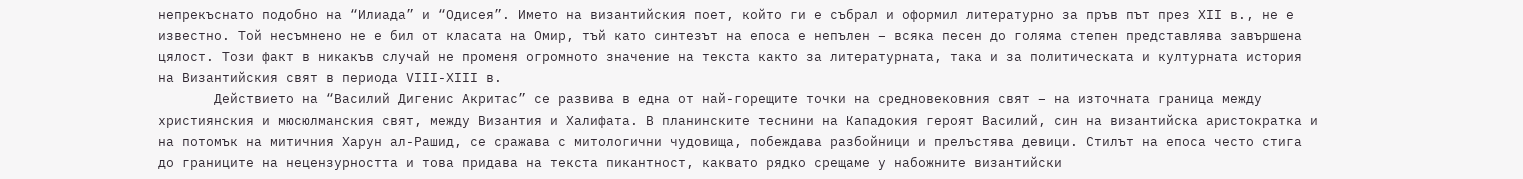непрекъснато подобно на “Илиада” и “Одисея”. Името на византийския поет, който ги е събрал и оформил литературно за пръв път през ХІІ в., не е известно. Той несъмнено не е бил от класата на Омир, тъй като синтезът на епоса е непълен – всяка песен до голяма степен представлява завършена цялост. Този факт в никакъв случай не променя огромното значение на текста както за литературната, така и за политическата и културната история на Византийския свят в периода VІІІ-ХІІІ в.
       Действието на “Василий Дигенис Акритас” се развива в една от най-горещите точки на средновековния свят – на източната граница между християнския и мюсюлманския свят, между Византия и Халифата. В планинските теснини на Кападокия героят Василий, син на византийска аристократка и на потомък на митичния Харун ал-Рашид, се сражава с митологични чудовища, побеждава разбойници и прелъстява девици. Стилът на епоса често стига до границите на нецензурността и това придава на текста пикантност, каквато рядко срещаме у набожните византийски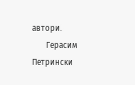автори.
       Герасим Петрински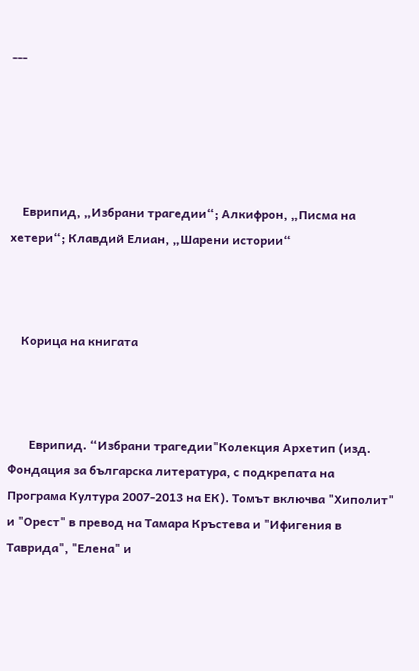---





    Еврипид, „Избрани трагедии“; Алкифрон, „Писма на хетери“; Клавдий Елиан, „Шарени истории“



    Корица на книгата



       Еврипид. “Избрани трагедии"Колекция Архетип (изд. Фондация за българска литература, с подкрепата на Програма Култура 2007-2013 на ЕК). Томът включва "Хиполит" и "Орест" в превод на Тамара Кръстева и "Ифигения в Таврида", "Елена" и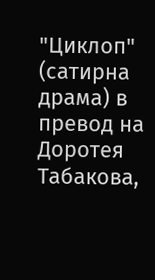"Циклоп" (сатирна драма) в превод на Доротея Табакова,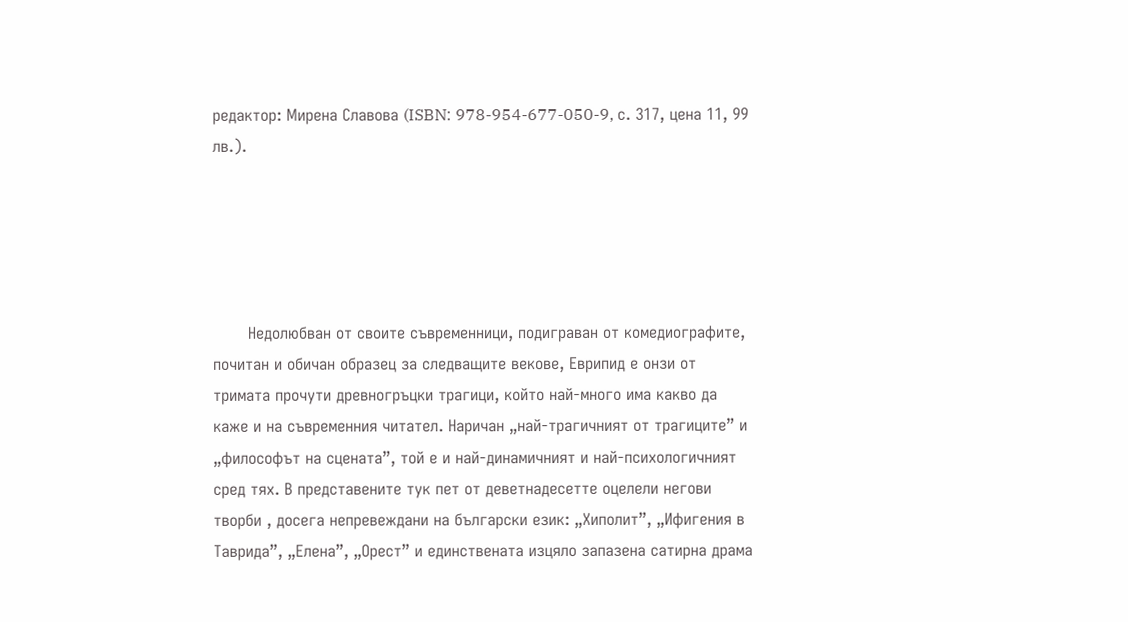редактор: Мирена Славова (ISBN: 978-954-677-050-9, с. 317, цена 11, 99 лв.).





       Недолюбван от своите съвременници, подиграван от комедиографите, почитан и обичан образец за следващите векове, Еврипид е онзи от тримата прочути древногръцки трагици, който най-много има какво да каже и на съвременния читател. Наричан „най-трагичният от трагиците” и „философът на сцената”, той е и най-динамичният и най-психологичният сред тях. В представените тук пет от деветнадесетте оцелели негови творби , досега непревеждани на български език: „Хиполит”, „Ифигения в Таврида”, „Елена”, „Орест” и единствената изцяло запазена сатирна драма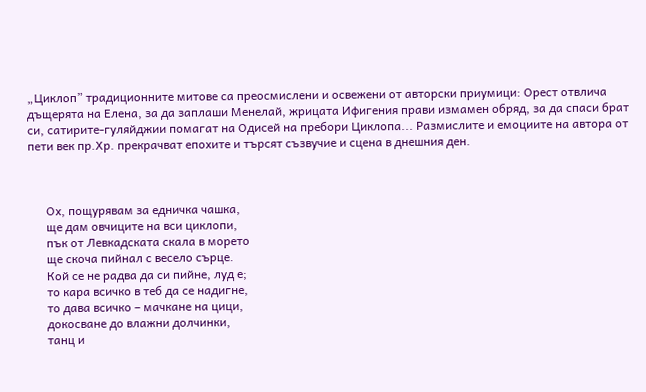„Циклоп” традиционните митове са преосмислени и освежени от авторски приумици: Орест отвлича дъщерята на Елена, за да заплаши Менелай, жрицата Ифигения прави измамен обряд, за да спаси брат си, сатирите-гуляйджии помагат на Одисей на пребори Циклопа... Размислите и емоциите на автора от пети век пр.Хр. прекрачват епохите и търсят съзвучие и сцена в днешния ден.



      Ох, пощурявам за едничка чашка,
      ще дам овчиците на вси циклопи,
      пък от Левкадската скала в морето
      ще скоча пийнал с весело сърце.
      Кой се не радва да си пийне, луд е;
      то кара всичко в теб да се надигне,
      то дава всичко – мачкане на цици,
      докосване до влажни долчинки,
      танц и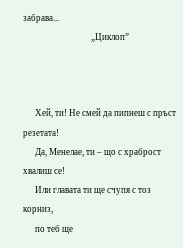забрава...
                                  „Циклоп”



      Хей, ти! Не смей да пипнеш с пръст резетата!
      Да, Менелае, ти – що с храброст хвалиш се!
      Или главата ти ще счупя с тоз корниз,
      по теб ще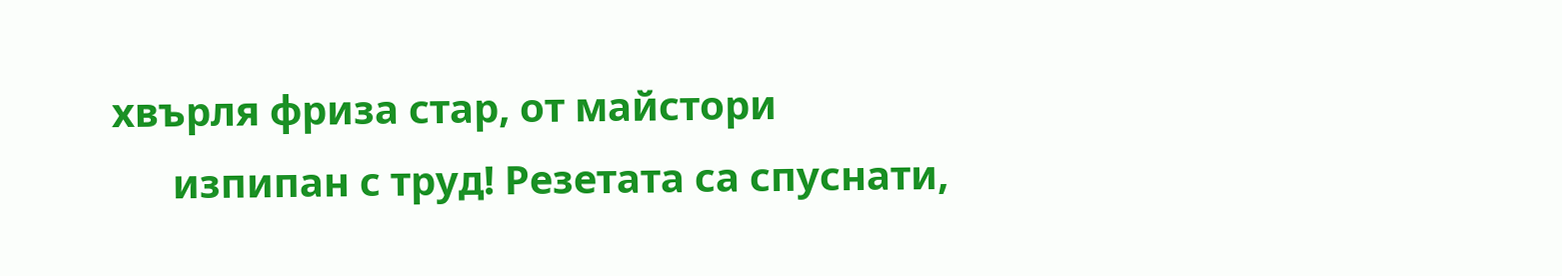хвърля фриза стар, от майстори
      изпипан с труд! Резетата са спуснати,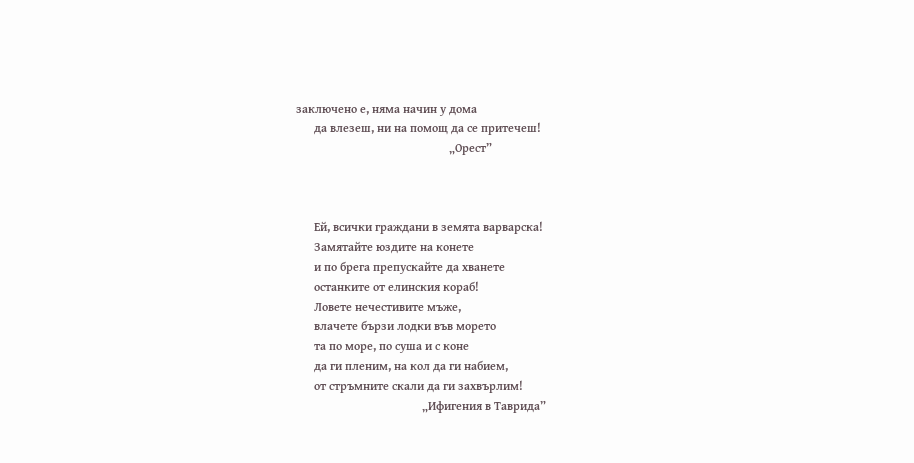заключено е, няма начин у дома
      да влезеш, ни на помощ да се притечеш!
                                                   „Орест”



      Ей, всички граждани в земята варварска!
      Замятайте юздите на конете
      и по брега препускайте да хванете
      останките от елинския кораб!
      Ловете нечестивите мъже,
      влачете бързи лодки във морето
      та по море, по суша и с коне
      да ги пленим, на кол да ги набием,
      от стръмните скали да ги захвърлим!
                                          „Ифигения в Таврида”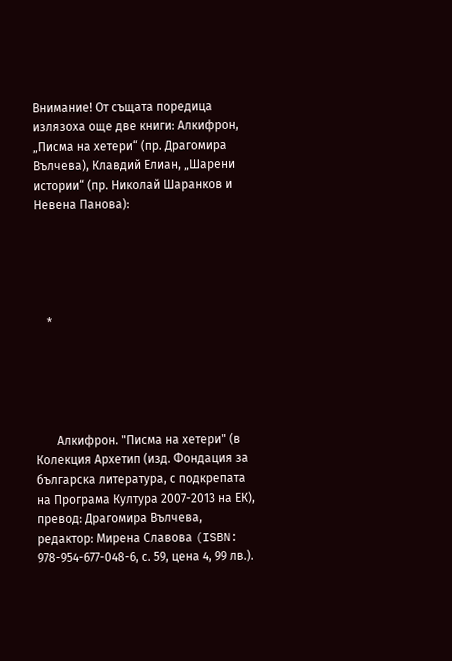Внимание! От същата поредица излязоха още две книги: Алкифрон, „Писма на хетери“ (пр. Драгомира Вълчева), Клавдий Елиан, „Шарени истории“ (пр. Николай Шаранков и Невена Панова):





    *





       Алкифрон. "Писма на хетери" (в Колекция Архетип (изд. Фондация за българска литература, с подкрепата на Програма Култура 2007-2013 на ЕК), превод: Драгомира Вълчева, редактор: Мирена Славова (ISBN: 978-954-677-048-6, с. 59, цена 4, 99 лв.).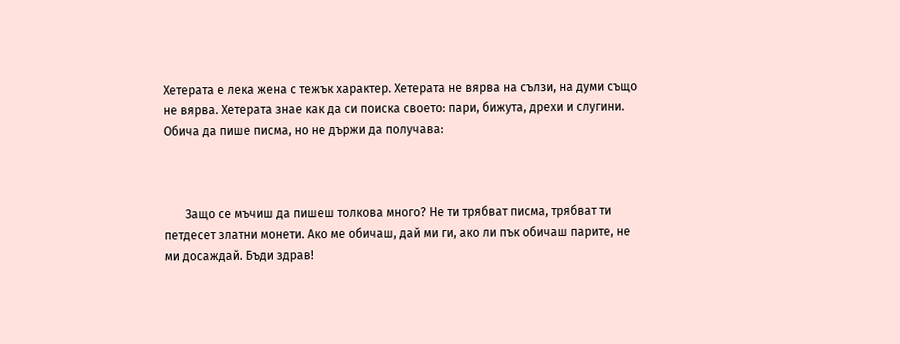Хетерата е лека жена с тежък характер. Хетерата не вярва на сълзи, на думи също не вярва. Хетерата знае как да си поиска своето: пари, бижута, дрехи и слугини. Обича да пише писма, но не държи да получава:



       Защо се мъчиш да пишеш толкова много? Не ти трябват писма, трябват ти петдесет златни монети. Ако ме обичаш, дай ми ги, ако ли пък обичаш парите, не ми досаждай. Бъди здрав!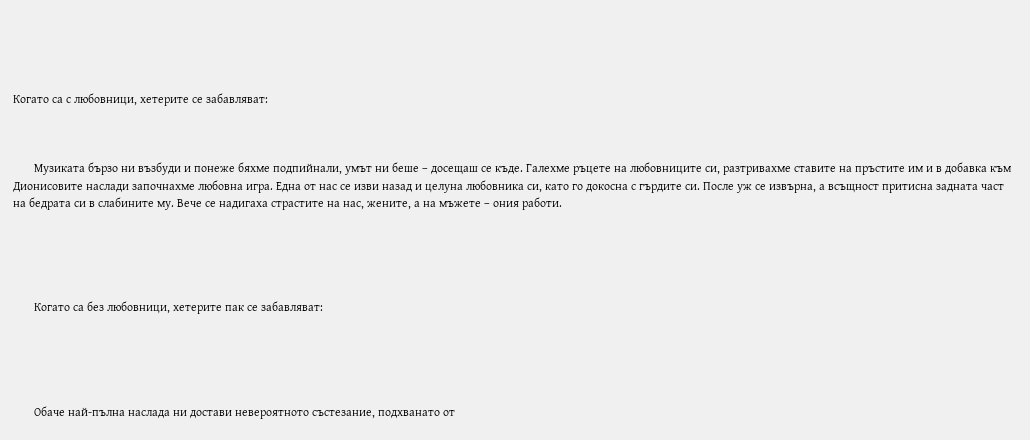Когато са с любовници, хетерите се забавляват:



       Музиката бързо ни възбуди и понеже бяхме подпийнали, умът ни беше – досещаш се къде. Галехме ръцете на любовниците си, разтривахме ставите на пръстите им и в добавка към Дионисовите наслади започнахме любовна игра. Една от нас се изви назад и целуна любовника си, като го докосна с гърдите си. После уж се извърна, а всъщност притисна задната част на бедрата си в слабините му. Вече се надигаха страстите на нас, жените, а на мъжете – ония работи.





       Когато са без любовници, хетерите пак се забавляват:





       Обаче най-пълна наслада ни достави невероятното състезание, подхванато от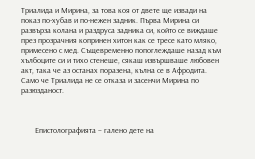Триалида и Мирина, за това коя от двете ще извади на показ по-хубав и по-нежен задник. Първа Мирина си развърза колана и раздруса задника си, който се виждаше през прозрачния копринен хитон как се тресе като мляко, примесено с мед. Същевременно попоглеждаше назад към хълбоците си и тихо стенеше, сякаш извършваше любовен акт, така че аз останах поразена, кълна се в Афродита. Само че Триалида не се отказа и засенчи Мирина по разюзданост.



       Епистолографията – галено дете на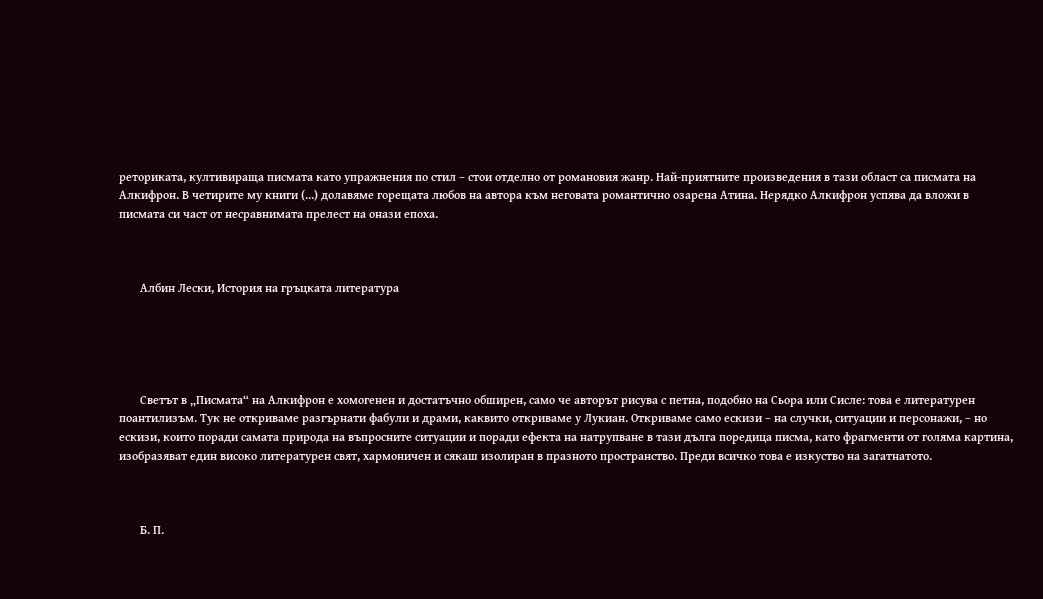реториката, култивираща писмата като упражнения по стил – стои отделно от романовия жанр. Най-приятните произведения в тази област са писмата на Алкифрон. В четирите му книги (...) долавяме горещата любов на автора към неговата романтично озарена Атина. Нерядко Алкифрон успява да вложи в писмата си част от несравнимата прелест на онази епоха.



       Албин Лески, История на гръцката литература





       Светът в „Писмата“ на Алкифрон е хомогенен и достатъчно обширен, само че авторът рисува с петна, подобно на Сьора или Сисле: това е литературен поантилизъм. Тук не откриваме разгърнати фабули и драми, каквито откриваме у Лукиан. Откриваме само ескизи – на случки, ситуации и персонажи, – но ескизи, които поради самата природа на въпросните ситуации и поради ефекта на натрупване в тази дълга поредица писма, като фрагменти от голяма картина, изобразяват един високо литературен свят, хармоничен и сякаш изолиран в празното пространство. Преди всичко това е изкуство на загатнатото.



       Б. П.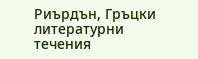Риърдън, Гръцки литературни течения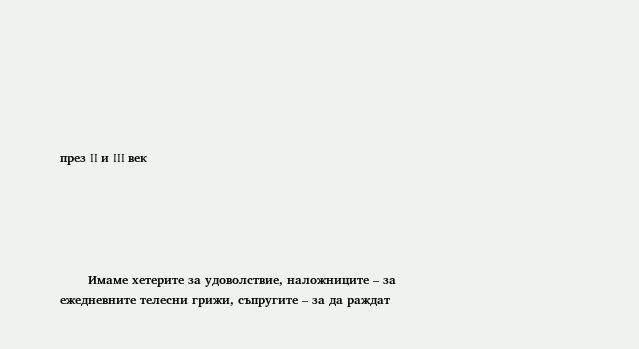през II и III век





       Имаме хетерите за удоволствие, наложниците – за ежедневните телесни грижи, съпругите – за да раждат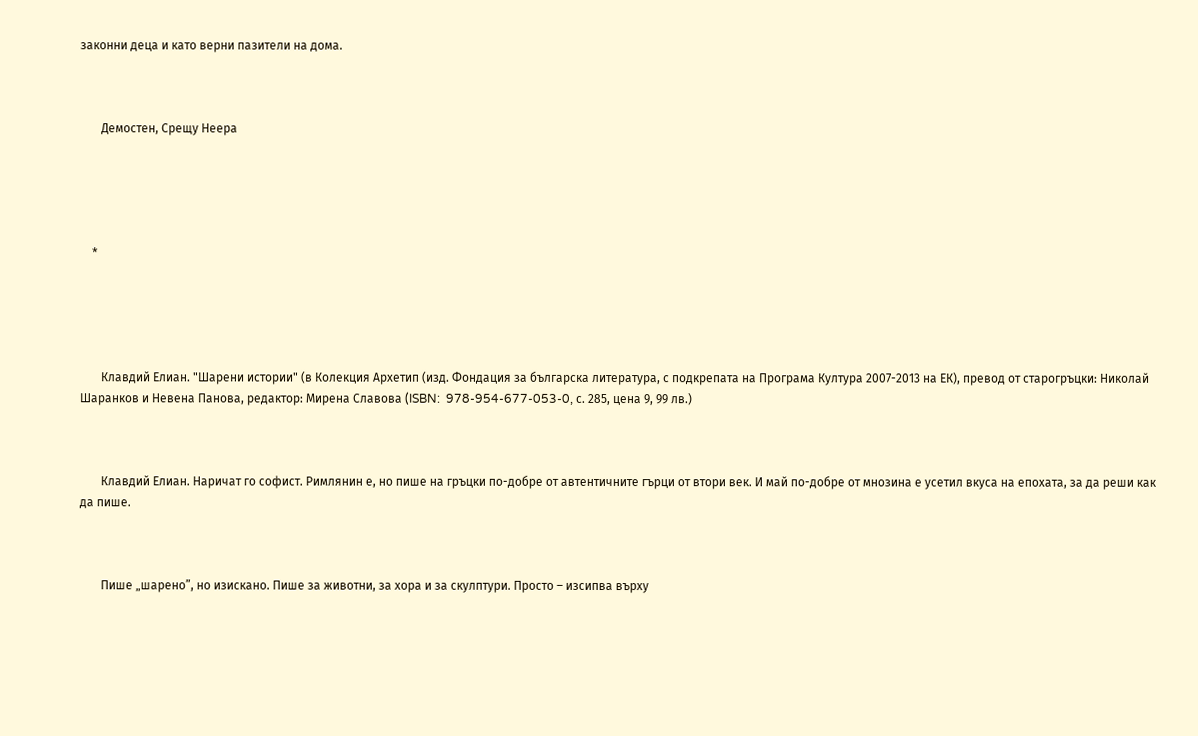законни деца и като верни пазители на дома.



       Демостен, Срещу Неера





    *





       Клавдий Елиан. "Шарени истории" (в Колекция Архетип (изд. Фондация за българска литература, с подкрепата на Програма Култура 2007-2013 на ЕК), превод от старогръцки: Николай Шаранков и Невена Панова, редактор: Мирена Славова (ISBN:  978-954-677-053-0, с. 285, цена 9, 99 лв.)



       Клавдий Елиан. Наричат го софист. Римлянин е, но пише на гръцки по-добре от автентичните гърци от втори век. И май по-добре от мнозина е усетил вкуса на епохата, за да реши как да пише.



       Пише „шарено”, но изискано. Пише за животни, за хора и за скулптури. Просто – изсипва върху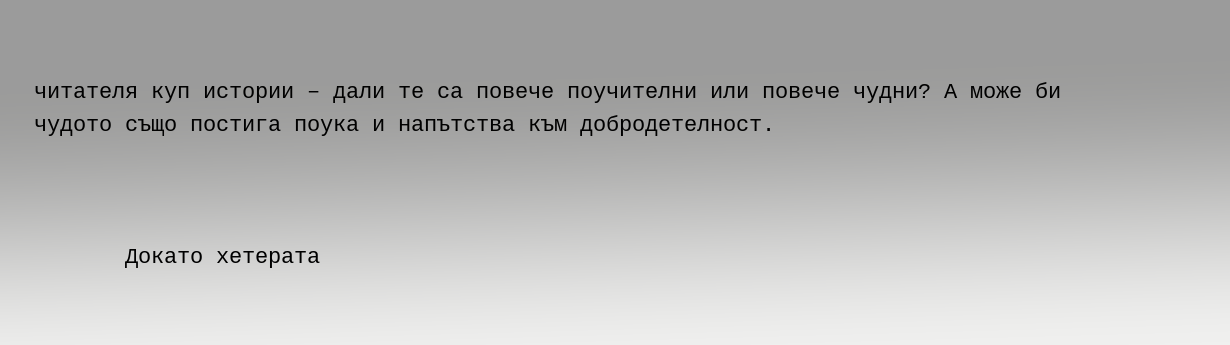читателя куп истории – дали те са повече поучителни или повече чудни? А може би чудото също постига поука и напътства към добродетелност.



       Докато хетерата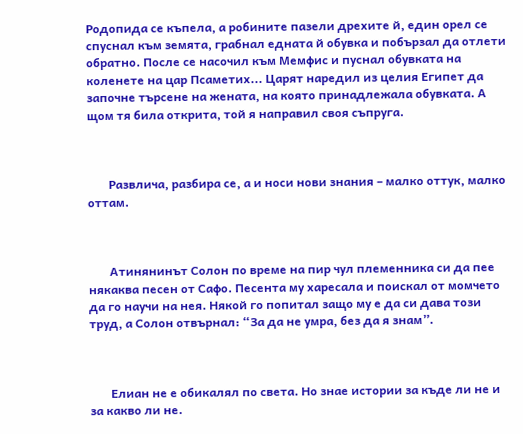Родопида се къпела, а робините пазели дрехите й, един орел се спуснал към земята, грабнал едната й обувка и побързал да отлети обратно. После се насочил към Мемфис и пуснал обувката на коленете на цар Псаметих... Царят наредил из целия Египет да започне търсене на жената, на която принадлежала обувката. А щом тя била открита, той я направил своя съпруга.



       Развлича, разбира се, а и носи нови знания – малко оттук, малко оттам.



       Атинянинът Солон по време на пир чул племенника си да пее някаква песен от Сафо. Песента му харесала и поискал от момчето да го научи на нея. Някой го попитал защо му е да си дава този труд, а Солон отвърнал: “За да не умра, без да я знам”.



       Елиан не е обикалял по света. Но знае истории за къде ли не и за какво ли не.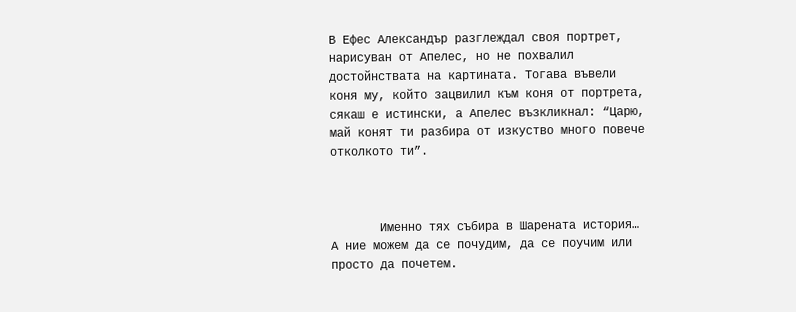В Ефес Александър разглеждал своя портрет, нарисуван от Апелес, но не похвалил достойнствата на картината. Тогава въвели коня му, който зацвилил към коня от портрета, сякаш е истински, а Апелес възкликнал: “Царю, май конят ти разбира от изкуство много повече отколкото ти”.



       Именно тях събира в Шарената история… А ние можем да се почудим, да се поучим или просто да почетем.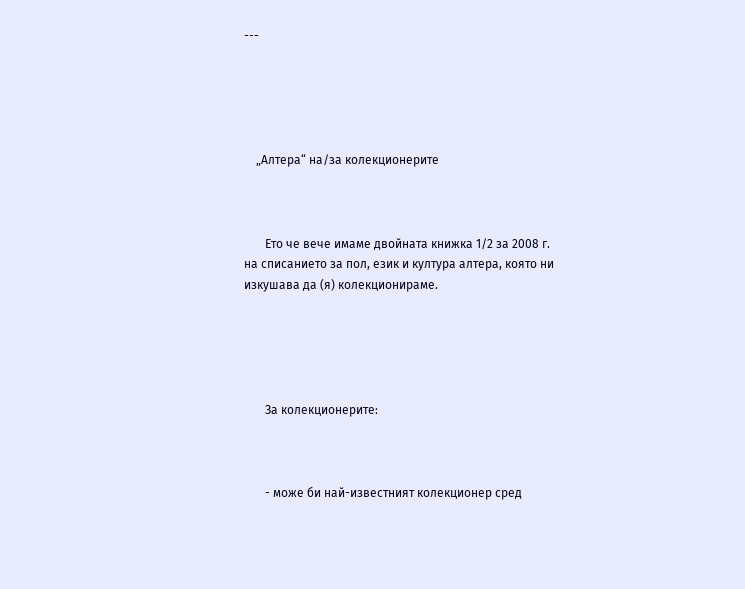---





    „Алтера“ на/за колекционерите



       Ето че вече имаме двойната книжка 1/2 за 2008 г. на списанието за пол, език и култура алтера, която ни изкушава да (я) колекционираме.





       За колекционерите:



       - може би най-известният колекционер сред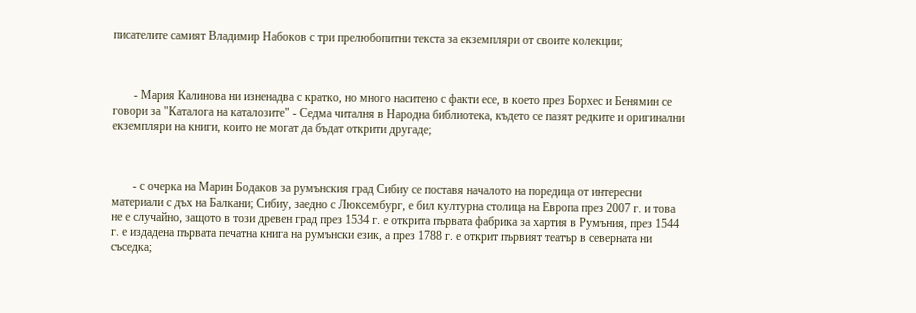писателите самият Владимир Набоков с три прелюбопитни текста за екземпляри от своите колекции;



       - Мария Калинова ни изненадва с кратко, но много наситено с факти есе, в което през Борхес и Бенямин се говори за "Каталога на каталозите" - Седма читалня в Народна библиотека, където се пазят редките и оригинални екземпляри на книги, които не могат да бъдат открити другаде;



       - с очерка на Марин Бодаков за румънския град Сибиу се поставя началото на поредица от интересни материали с дъх на Балкани; Сибиу, заедно с Люксембург, е бил културна столица на Европа през 2007 г. и това не е случайно, защото в този древен град през 1534 г. е открита първата фабрика за хартия в Румъния, през 1544 г. е издадена първата печатна книга на румънски език, а през 1788 г. е открит първият театър в северната ни съседка;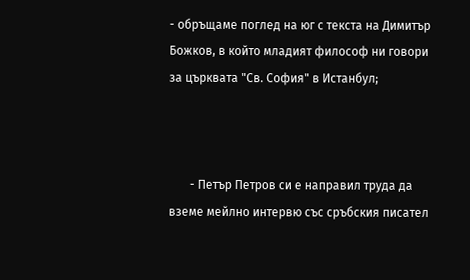- обръщаме поглед на юг с текста на Димитър Божков, в който младият философ ни говори за църквата "Св. София" в Истанбул;



       - Петър Петров си е направил труда да вземе мейлно интервю със сръбския писател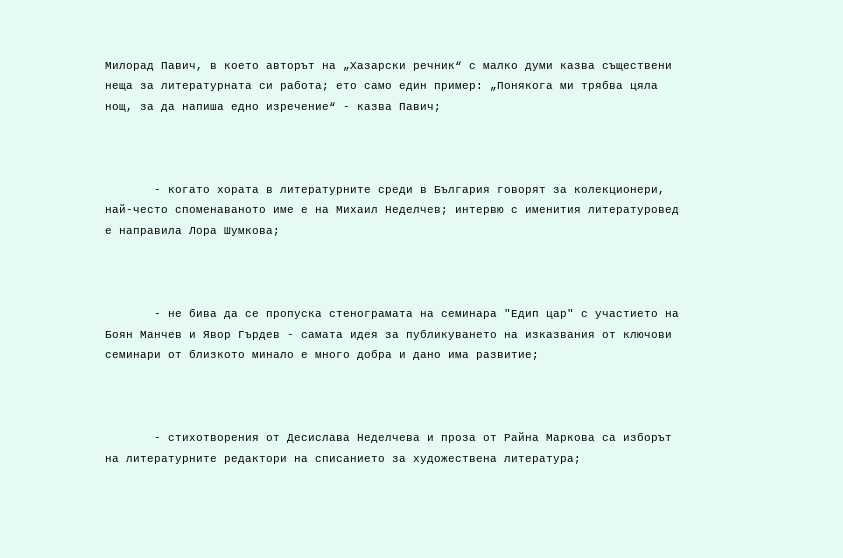Милорад Павич, в което авторът на „Хазарски речник“ с малко думи казва съществени неща за литературната си работа; ето само един пример: „Понякога ми трябва цяла нощ, за да напиша едно изречение“ - казва Павич;



       - когато хората в литературните среди в България говорят за колекционери, най-често споменаваното име е на Михаил Неделчев; интервю с именития литературовед е направила Лора Шумкова;



       - не бива да се пропуска стенограмата на семинара "Едип цар" с участието на Боян Манчев и Явор Гърдев - самата идея за публикуването на изказвания от ключови семинари от близкото минало е много добра и дано има развитие;



       - стихотворения от Десислава Неделчева и проза от Райна Маркова са изборът на литературните редактори на списанието за художествена литература;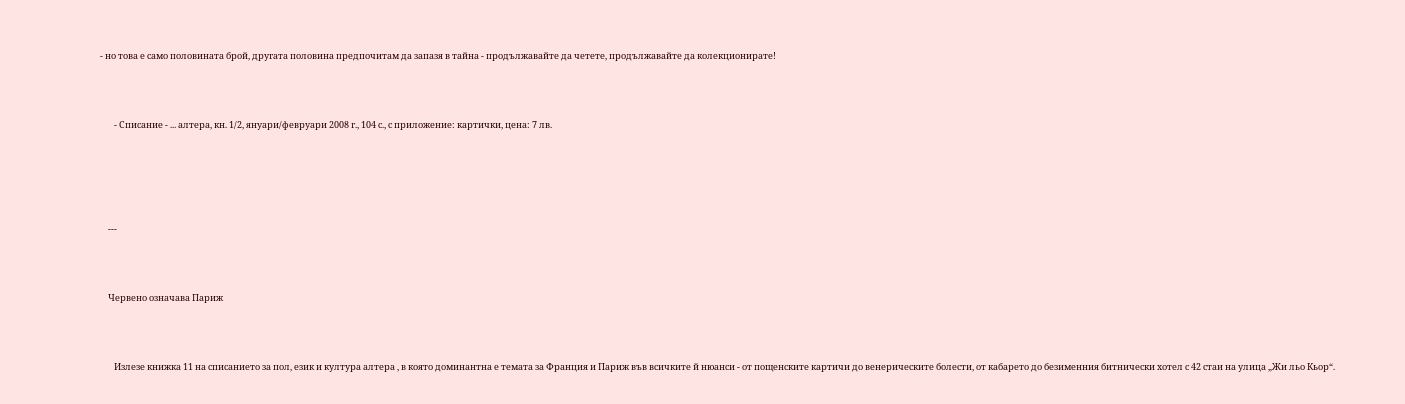- но това е само половината брой, другата половина предпочитам да запазя в тайна - продължавайте да четете, продължавайте да колекционирате!



       - Списание - ... алтера, кн. 1/2, януари/февруари 2008 г., 104 с., с приложение: картички, цена: 7 лв.





    ---



    Червено означава Париж



       Излезе книжка 11 на списанието за пол, език и култура алтера , в която доминантна е темата за Франция и Париж във всичките й нюанси - от пощенските картичи до венерическите болести, от кабарето до безименния битнически хотел с 42 стаи на улица „Жи льо Кьор“.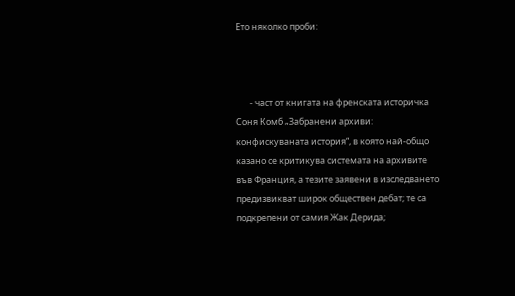Ето няколко проби:



       - част от книгата на френската историчка Соня Комб „Забранени архиви: конфискуваната история“, в която най-общо казано се критикува системата на архивите във Франция, а тезите заявени в изследването предизвикват широк обществен дебат; те са подкрепени от самия Жак Дерида;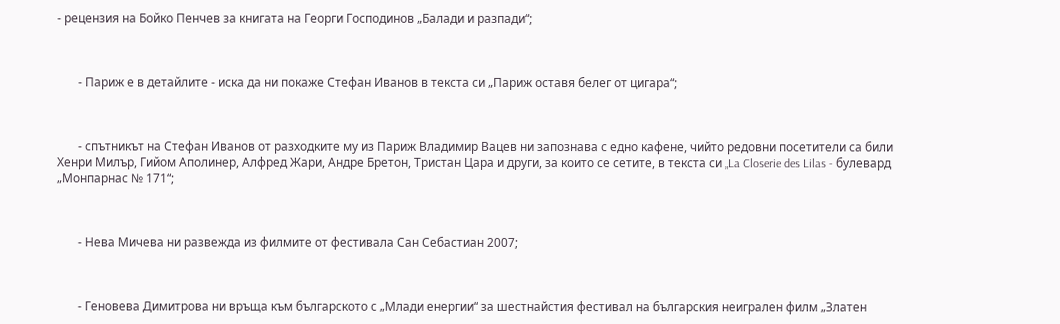- рецензия на Бойко Пенчев за книгата на Георги Господинов „Балади и разпади“;



       - Париж е в детайлите - иска да ни покаже Стефан Иванов в текста си „Париж оставя белег от цигара“;



       - спътникът на Стефан Иванов от разходките му из Париж Владимир Вацев ни запознава с едно кафене, чийто редовни посетители са били Хенри Милър, Гийом Аполинер, Алфред Жари, Андре Бретон, Тристан Цара и други, за които се сетите, в текста си „La Closerie des Lilas - булевард „Монпарнас № 171“;



       - Нева Мичева ни развежда из филмите от фестивала Сан Себастиан 2007;



       - Геновева Димитрова ни връща към българското с „Млади енергии“ за шестнайстия фестивал на българския неигрален филм „Златен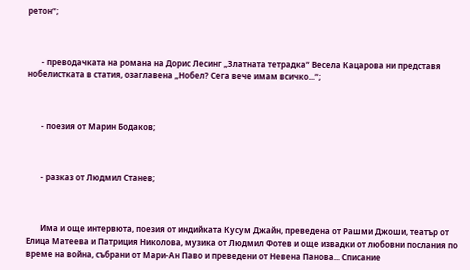ретон“;



       - преводачката на романа на Дорис Лесинг „Златната тетрадка“ Весела Кацарова ни представя нобелистката в статия, озаглавена „Нобел? Сега вече имам всичко...“;



       - поезия от Марин Бодаков;



       - разказ от Людмил Станев;



       Има и още интервюта, поезия от индийката Кусум Джайн, преведена от Рашми Джоши, театър от Елица Матеева и Патриция Николова, музика от Людмил Фотев и още извадки от любовни послания по време на война, събрани от Мари-Ан Паво и преведени от Невена Панова... Списание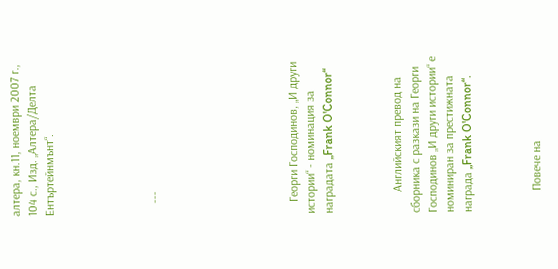алтера, кн.11, ноември 2007 г., 104 с., Изд. „Алтера/Делта Ентъртейнмънт“.





    ---







    Георги Господинов, „И други истории“ - номинация за наградата „Frank O'Connor“



       Английският превод на сборника с разкази на Георги Господинов „И други истории“ е номиниран за престижната награда „Frank O'Connor“.



       Повече на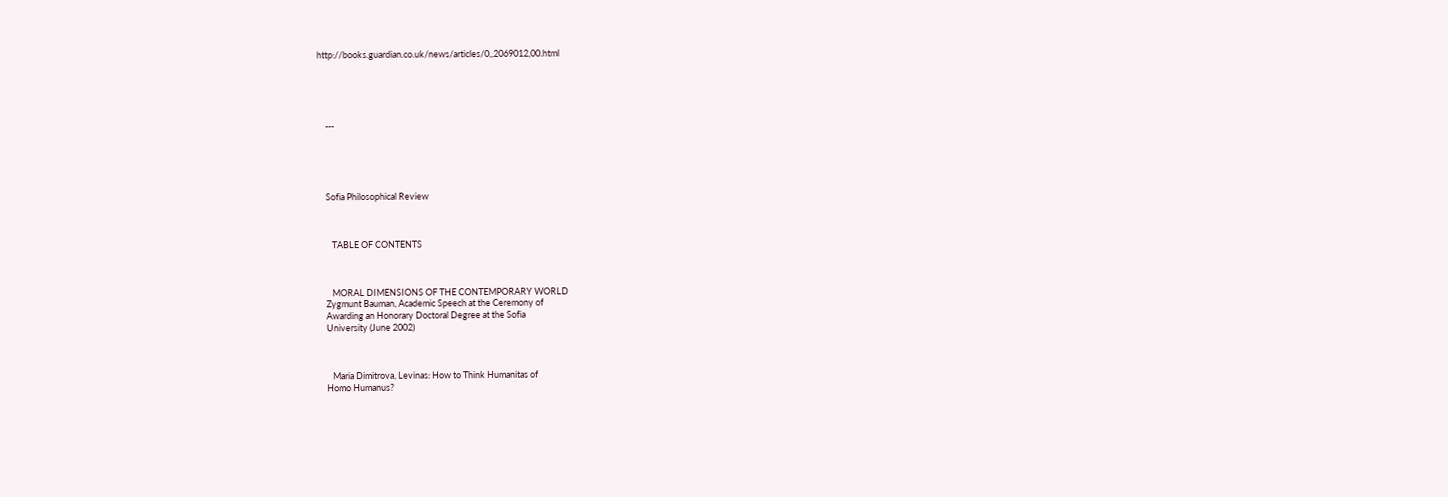http://books.guardian.co.uk/news/articles/0,,2069012,00.html





    ---





    Sofia Philosophical Review



       TABLE OF CONTENTS



       MORAL DIMENSIONS OF THE CONTEMPORARY WORLD
    Zygmunt Bauman, Academic Speech at the Ceremony of
    Awarding an Honorary Doctoral Degree at the Sofia
    University (June 2002)



       Maria Dimitrova, Levinas: How to Think Humanitas of
    Homo Humanus?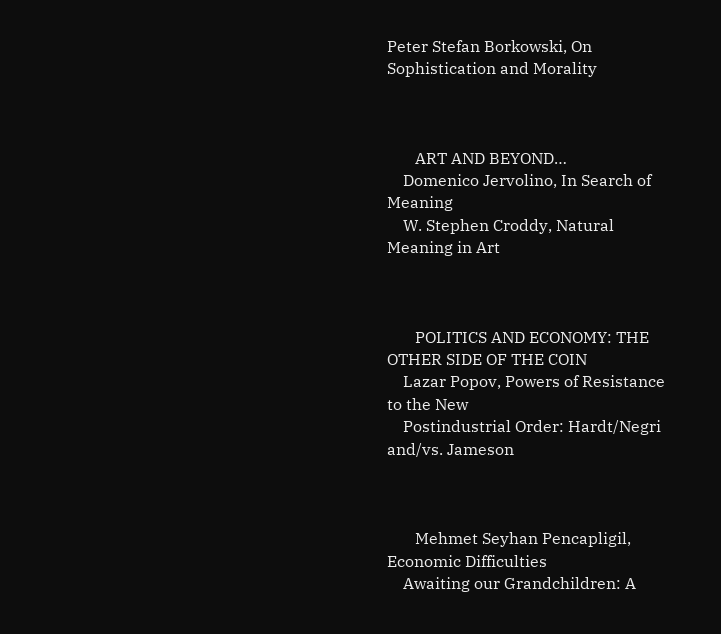Peter Stefan Borkowski, On Sophistication and Morality



       ART AND BEYOND…
    Domenico Jervolino, In Search of Meaning
    W. Stephen Croddy, Natural Meaning in Art



       POLITICS AND ECONOMY: THE OTHER SIDE OF THE COIN
    Lazar Popov, Powers of Resistance to the New
    Postindustrial Order: Hardt/Negri and/vs. Jameson



       Mehmet Seyhan Pencapligil, Economic Difficulties
    Awaiting our Grandchildren: A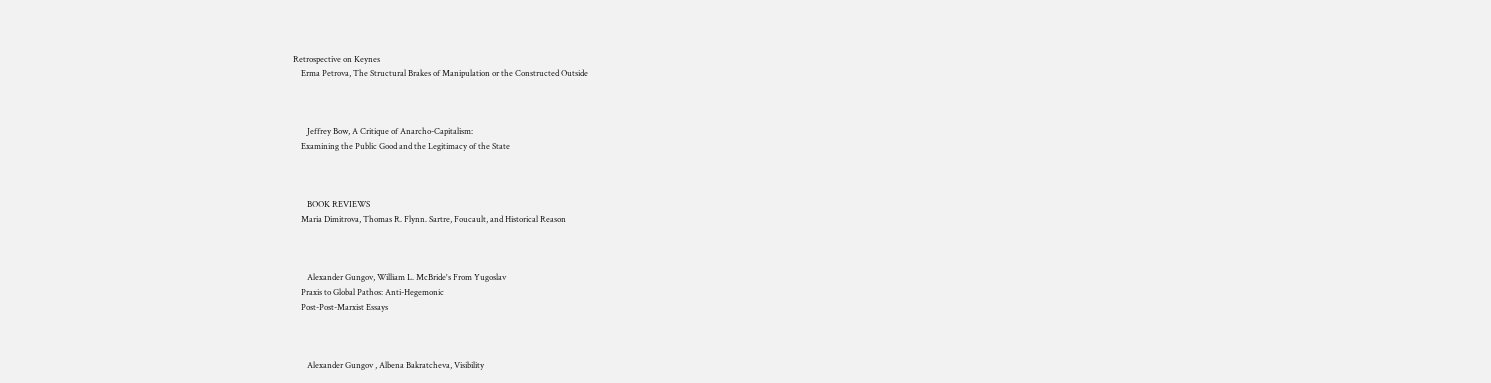Retrospective on Keynes
    Erma Petrova, The Structural Brakes of Manipulation or the Constructed Outside



       Jeffrey Bow, A Critique of Anarcho-Capitalism:
    Examining the Public Good and the Legitimacy of the State



       BOOK REVIEWS
    Maria Dimitrova, Thomas R. Flynn. Sartre, Foucault, and Historical Reason



       Alexander Gungov, William L. McBride's From Yugoslav
    Praxis to Global Pathos: Anti-Hegemonic
    Post-Post-Marxist Essays



       Alexander Gungov , Albena Bakratcheva, Visibility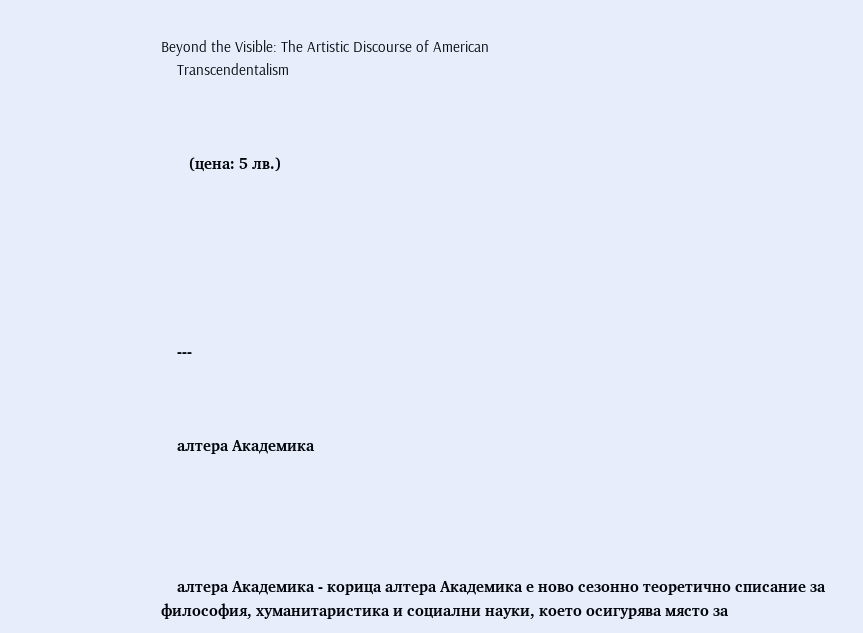Beyond the Visible: The Artistic Discourse of American
    Transcendentalism



       (цена: 5 лв.)







    ---



    алтера Академика





    алтера Академика - корица алтера Академика е ново сезонно теоретично списание за философия, хуманитаристика и социални науки, което осигурява място за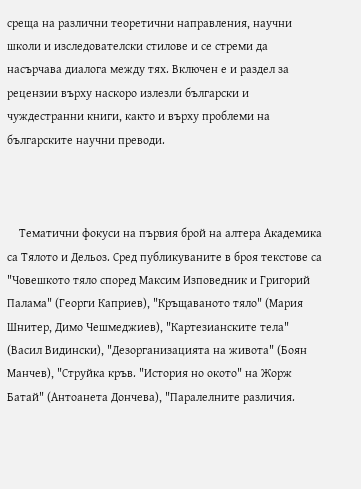среща на различни теоретични направления, научни школи и изследователски стилове и се стреми да насърчава диалога между тях. Включен е и раздел за рецензии върху наскоро излезли български и чуждестранни книги, както и върху проблеми на българските научни преводи.



    Тематични фокуси на първия брой на алтера Академика са Тялото и Дельоз. Сред публикуваните в броя текстове са "Човешкото тяло според Максим Изповедник и Григорий Палама" (Георги Каприев), "Кръщаваното тяло" (Мария Шнитер, Димо Чешмеджиев), "Картезианските тела" (Васил Видински), "Дезорганизацията на живота" (Боян Манчев), "Струйка кръв. "История но окото" на Жорж Батай" (Антоанета Дончева), "Паралелните различия.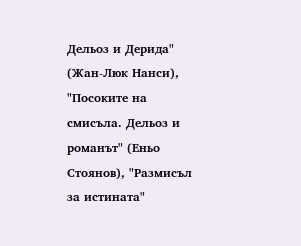Дельоз и Дерида" (Жан-Люк Нанси), "Посоките на смисъла. Дельоз и романът" (Еньо Стоянов), "Размисъл за истината"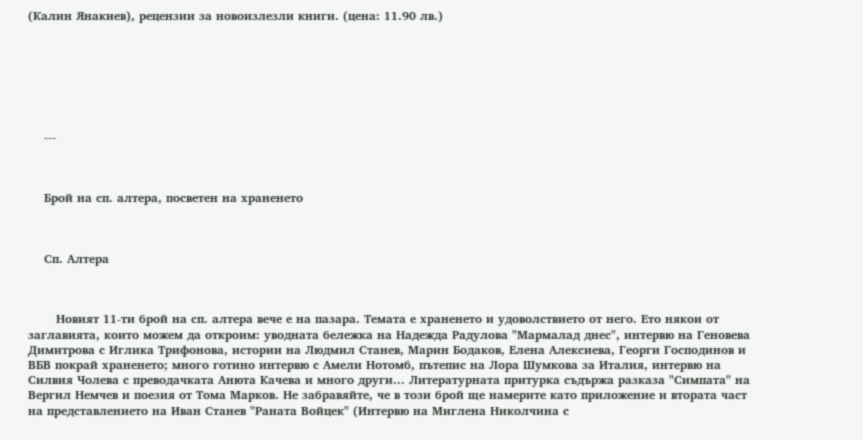(Калин Янакиев), рецензии за новоизлезли книги. (цена: 11.90 лв.)







    ---



    Брой на сп. алтера, посветен на храненето



    Сп. Алтера



       Новият 11-ти брой на сп. алтера вече е на пазара. Темата е храненето и удоволствието от него. Ето някои от заглавията, които можем да откроим: уводната бележка на Надежда Радулова "Мармалад днес", интервю на Геновева Димитрова с Иглика Трифонова, истории на Людмил Станев, Марин Бодаков, Елена Алексиева, Георги Господинов и ВБВ покрай храненето; много готино интервю с Амели Нотомб, пътепис на Лора Шумкова за Италия, интервю на Силвия Чолева с преводачката Анюта Качева и много други... Литературната притурка съдържа разказа "Симпата" на Вергил Немчев и поезия от Тома Марков. Не забравяйте, че в този брой ще намерите като приложение и втората част на представлението на Иван Станев "Раната Войцек" (Интервю на Миглена Николчина с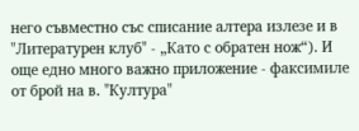него съвместно със списание алтера излезе и в "Литературен клуб" - „Като с обратен нож“). И още едно много важно приложение - факсимиле от брой на в. "Култура"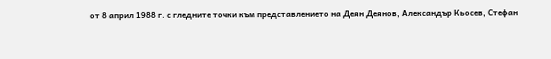от 8 април 1988 г. с гледните точки към представлението на Деян Деянов, Александър Кьосев, Стефан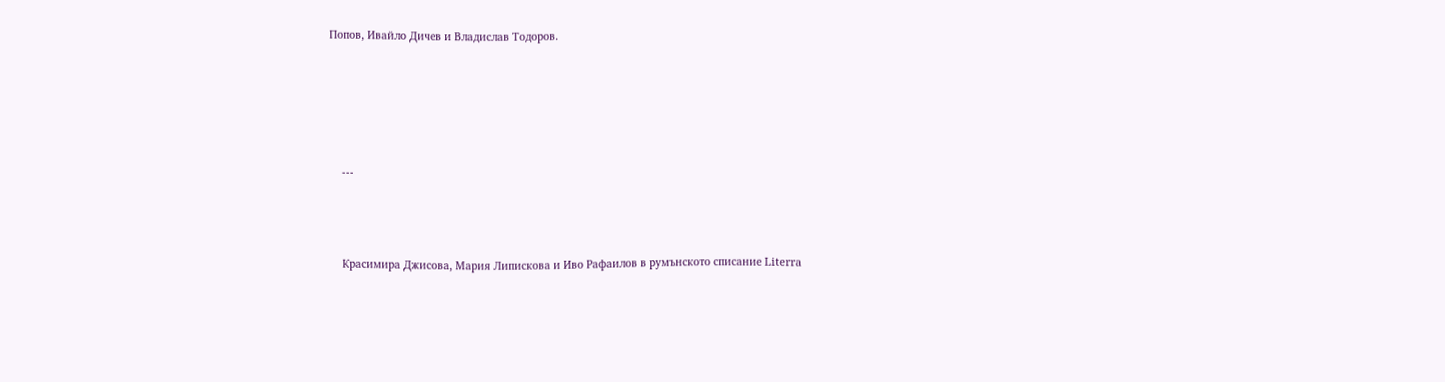Попов, Ивайло Дичев и Владислав Тодоров.





    ---



    Красимира Джисова, Мария Липискова и Иво Рафаилов в румънското списание Literra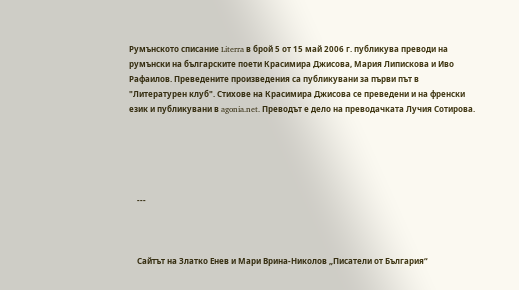Румънското списание Literra в брой 5 от 15 май 2006 г. публикува преводи на румънски на българските поети Красимира Джисова, Мария Липискова и Иво Рафаилов. Преведените произведения са публикувани за първи път в "Литературен клуб". Стихове на Красимира Джисова се преведени и на френски език и публикувани в agonia.net. Преводът е дело на преводачката Лучия Сотирова.





    ---



    Сайтът на Златко Енев и Мари Врина-Николов „Писатели от България“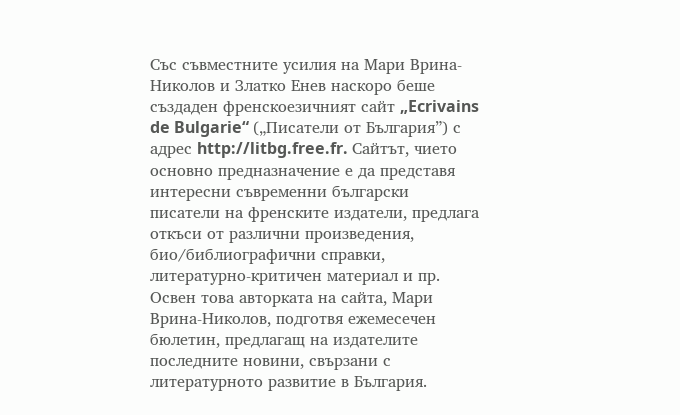Със съвместните усилия на Мари Врина-Николов и Златко Енев наскоро беше създаден френскоезичният сайт „Ecrivains de Bulgarie“ („Писатели от България”) с адрес http://litbg.free.fr. Сайтът, чието основно предназначение е да представя интересни съвременни български писатели на френските издатели, предлага откъси от различни произведения, био/библиографични справки, литературно-критичен материал и пр. Освен това авторката на сайта, Мари Врина-Николов, подготвя ежемесечен бюлетин, предлагащ на издателите последните новини, свързани с литературното развитие в България.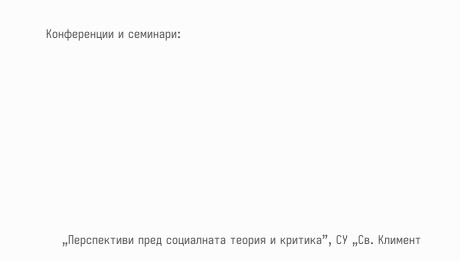Конференции и семинари:







    „Перспективи пред социалната теория и критика”, СУ „Св. Климент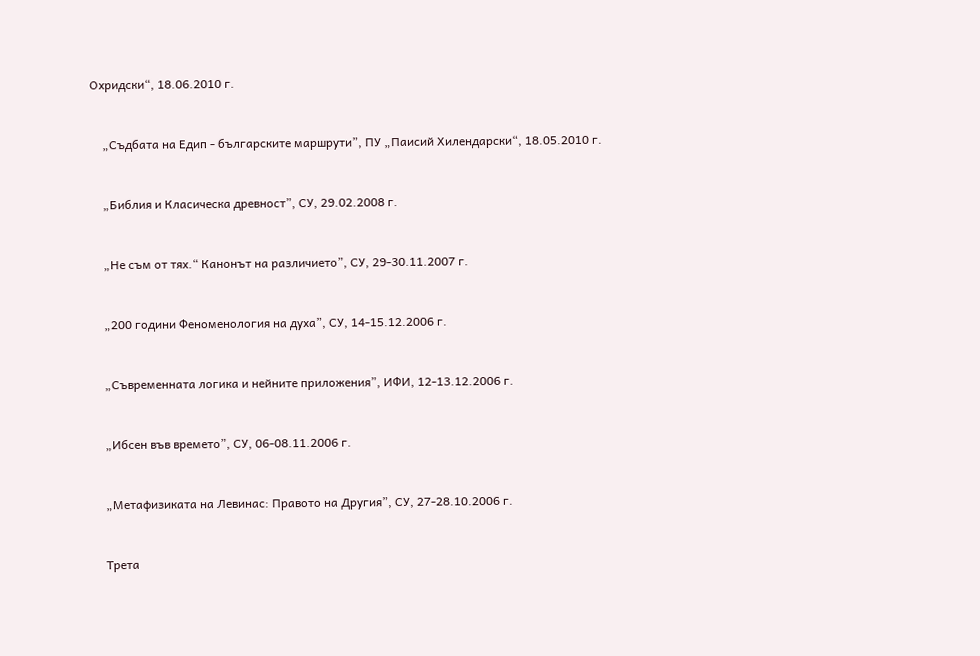Охридски“, 18.06.2010 г.



    „Съдбата на Едип - българските маршрути”, ПУ „Паисий Хилендарски“, 18.05.2010 г.



    „Библия и Класическа древност”, СУ, 29.02.2008 г.



    „Не съм от тях.“ Канонът на различието”, СУ, 29-30.11.2007 г.



    „200 години Феноменология на духа”, СУ, 14-15.12.2006 г.



    „Съвременната логика и нейните приложения”, ИФИ, 12-13.12.2006 г.



    „Ибсен във времето”, СУ, 06-08.11.2006 г.



    „Метафизиката на Левинас: Правото на Другия”, СУ, 27-28.10.2006 г.



    Трета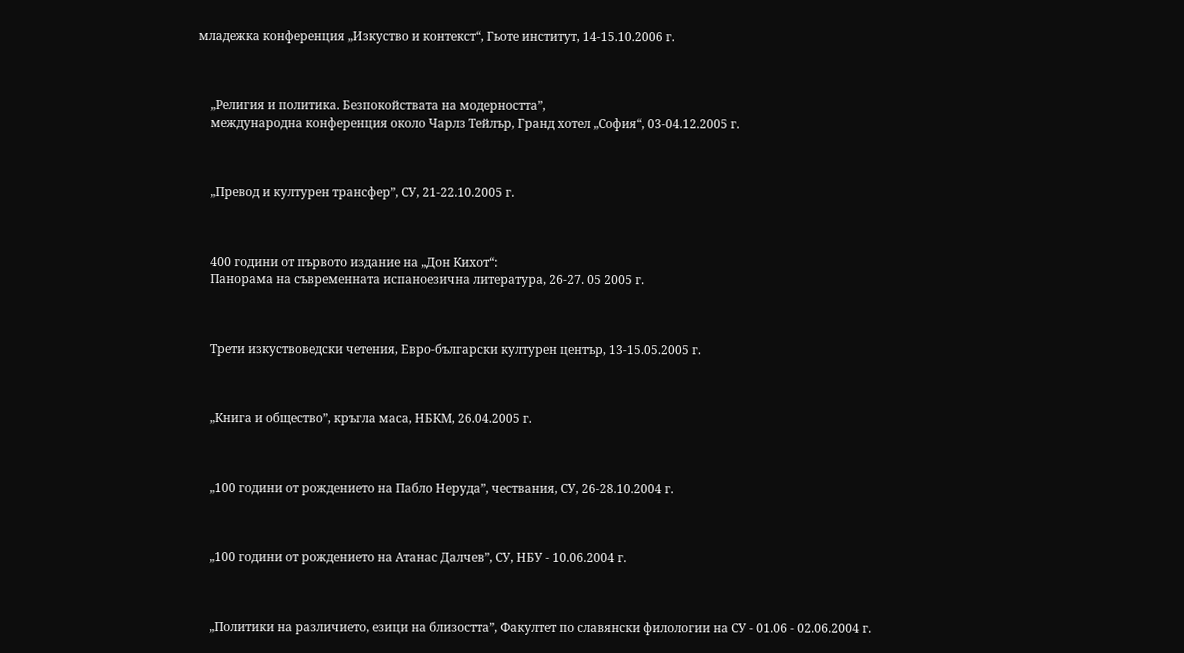младежка конференция „Изкуство и контекст“, Гьоте институт, 14-15.10.2006 г.



    „Религия и политика. Безпокойствата на модерността”,
    международна конференция около Чарлз Тейлър, Гранд хотел „София“, 03-04.12.2005 г.



    „Превод и културен трансфер”, СУ, 21-22.10.2005 г.



    400 години от първото издание на „Дон Кихот“:
    Панорама на съвременната испаноезична литература, 26-27. 05 2005 г.



    Трети изкуствоведски четения, Евро-български културен център, 13-15.05.2005 г.



    „Книга и общество”, кръгла маса, НБКМ, 26.04.2005 г.



    „100 години от рождението на Пабло Неруда”, чествания, СУ, 26-28.10.2004 г.



    „100 години от рождението на Атанас Далчев”, СУ, НБУ - 10.06.2004 г.



    „Политики на различието, езици на близостта”, Факултет по славянски филологии на СУ - 01.06 - 02.06.2004 г.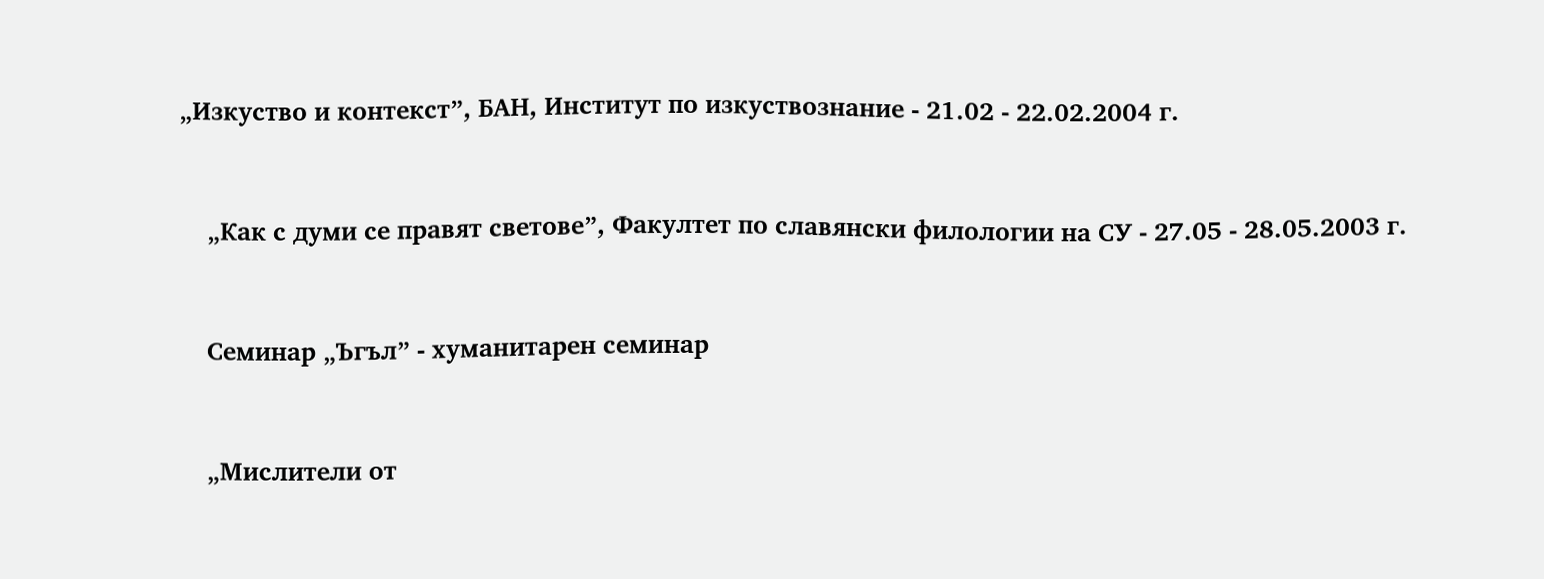„Изкуство и контекст”, БАН, Институт по изкуствознание - 21.02 - 22.02.2004 г.



    „Как с думи се правят светове”, Факултет по славянски филологии на СУ - 27.05 - 28.05.2003 г.



    Семинар „Ъгъл” - хуманитарен семинар



    „Мислители от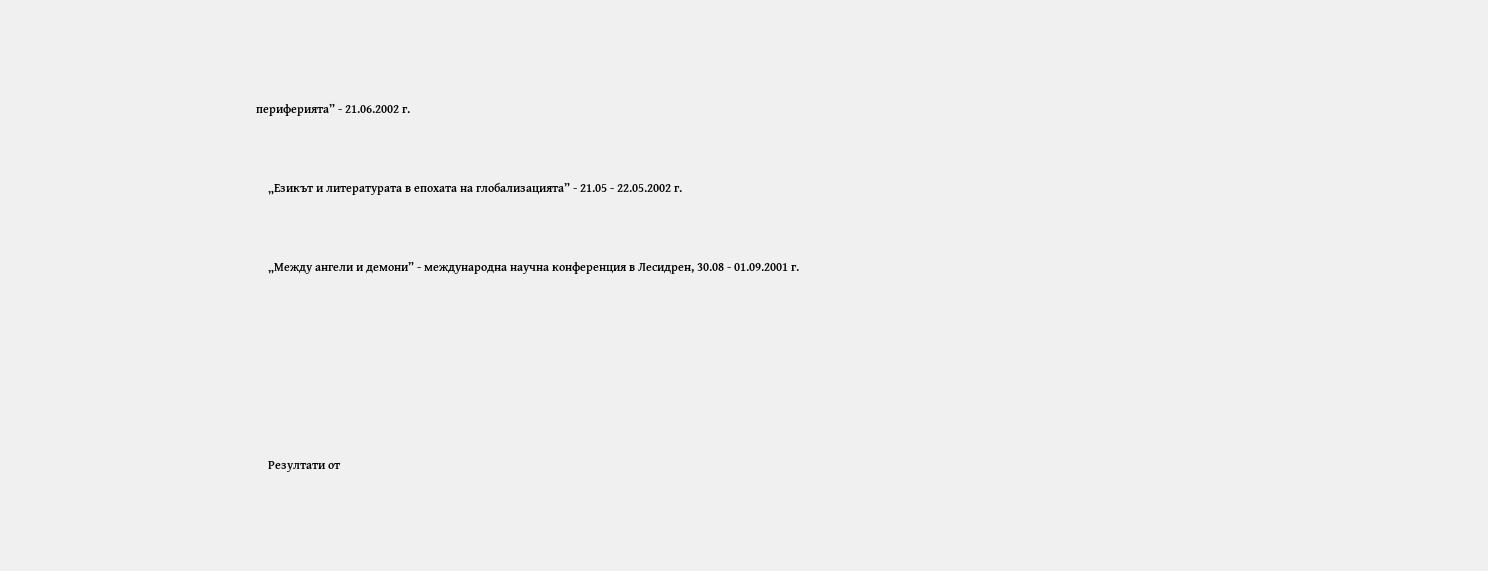периферията” - 21.06.2002 г.



    „Езикът и литературата в епохата на глобализацията” - 21.05 - 22.05.2002 г.



    „Между ангели и демони” - международна научна конференция в Лесидрен, 30.08 - 01.09.2001 г.









    Резултати от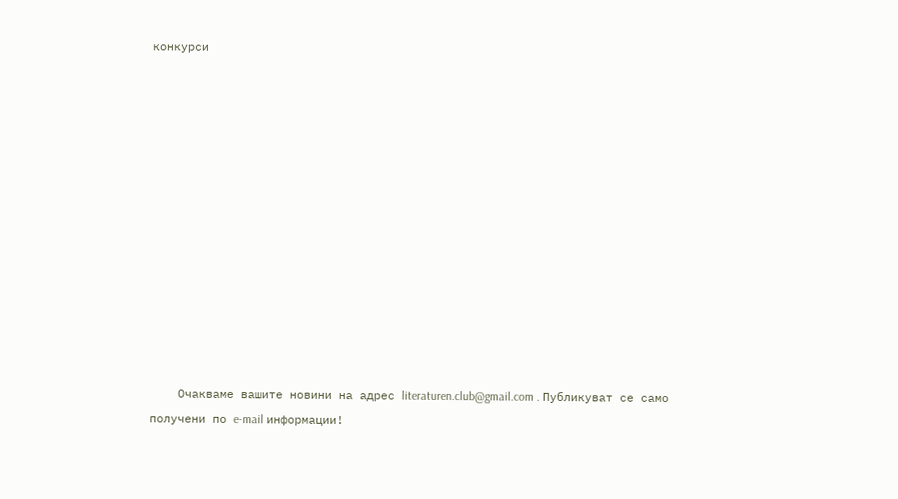конкурси













    Очакваме вашите новини на адрес literaturen.club@gmail.com . Публикуват се само получени по e-mail информации!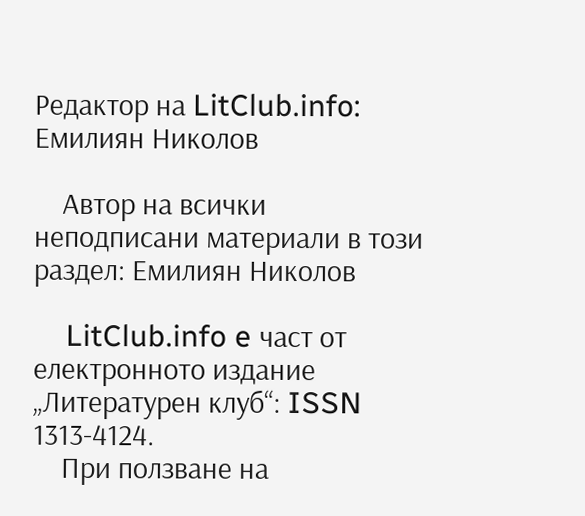Редактор на LitClub.info: Емилиян Николов

    Автор на всички неподписани материали в този раздел: Емилиян Николов

    LitClub.info e част от електронното издание „Литературен клуб“: ISSN 1313-4124.
    При ползване на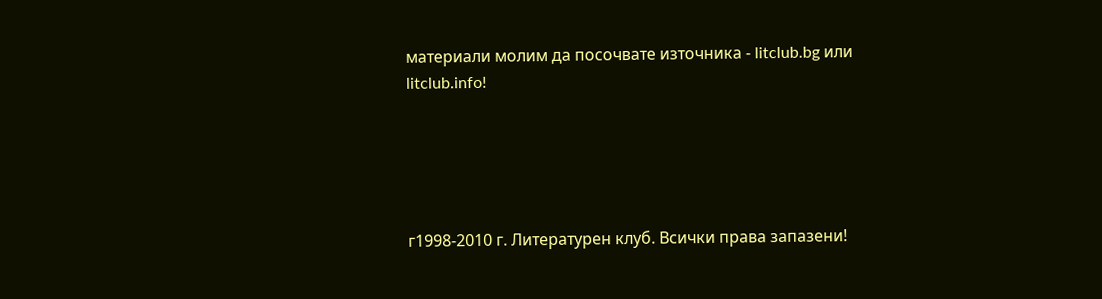материали молим да посочвате източника - litclub.bg или litclub.info!





г1998-2010 г. Литературен клуб. Всички права запазени!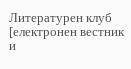Литературен клуб [електронен вестник и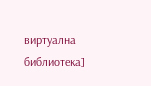виртуална библиотека]